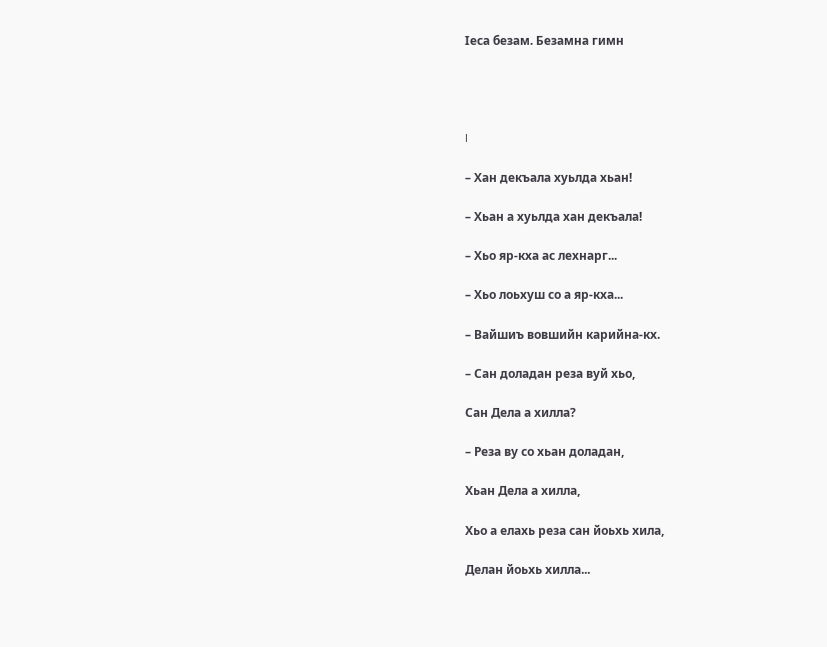Iеса безам. Безамна гимн




I

– Хан декъала хуьлда хьан!

– Хьан а хуьлда хан декъала!

– Хьо яр-кха ас лехнарг...

– Хьо лоьхуш со а яр-кха...

– Вайшиъ вовшийн карийна-кх.

– Сан доладан реза вуй хьо,

Сан Дела а хилла?

– Реза ву со хьан доладан,

Хьан Дела а хилла,

Хьо а елахь реза сан йоьхь хила,

Делан йоьхь хилла...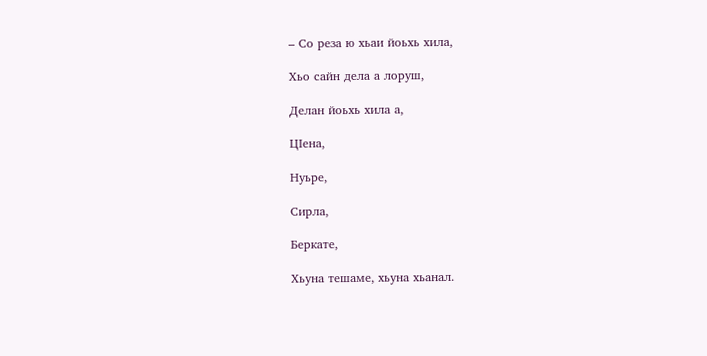– Со реза ю хьаи йоьхь хила,

Хьо сайн дела а лоруш,

Делан йоьхь хила а,

ЦIена,

Нуьре,

Сирла,

Беркате,

Хьуна тешаме, хьуна хьанал.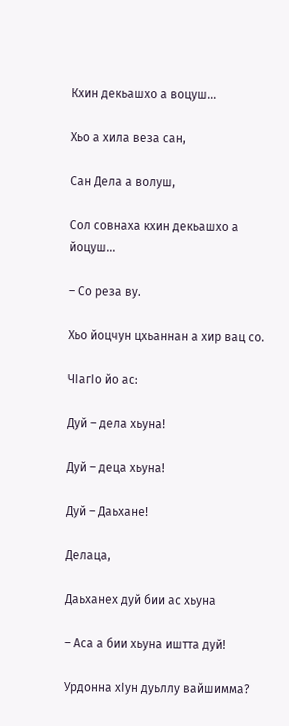Кхин декьашхо а воцуш...

Хьо а хила веза сан,

Сан Дела а волуш,

Сол совнаха кхин декьашхо а йоцуш...

– Со реза ву.

Хьо йоцчун цхьаннан а хир вац со.

ЧIагIо йо ас:

Дуй – дела хьуна!

Дуй – деца хьуна!

Дуй – Даьхане!

Делаца,

Даьханех дуй бии ас хьуна

– Аса а бии хьуна иштта дуй!

Урдонна хIун дуьллу вайшимма?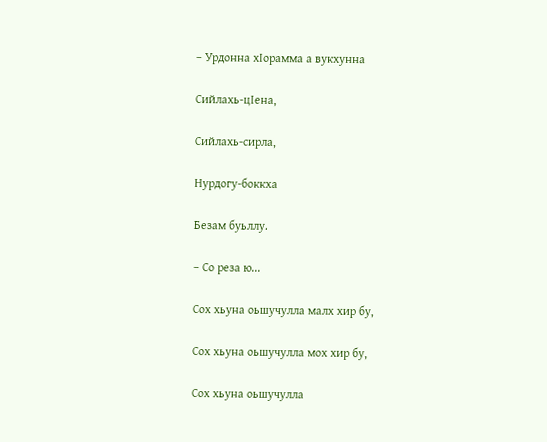– Урдонна хIорамма а вукхунна

Сийлахь-цIена,

Сийлахь-сирла,

Нурдогу-боккха

Безам буьллу.

– Со реза ю...

Сох хьуна оьшучулла малх хир бу,

Сох хьуна оьшучулла мох хир бу,

Сох хьуна оьшучулла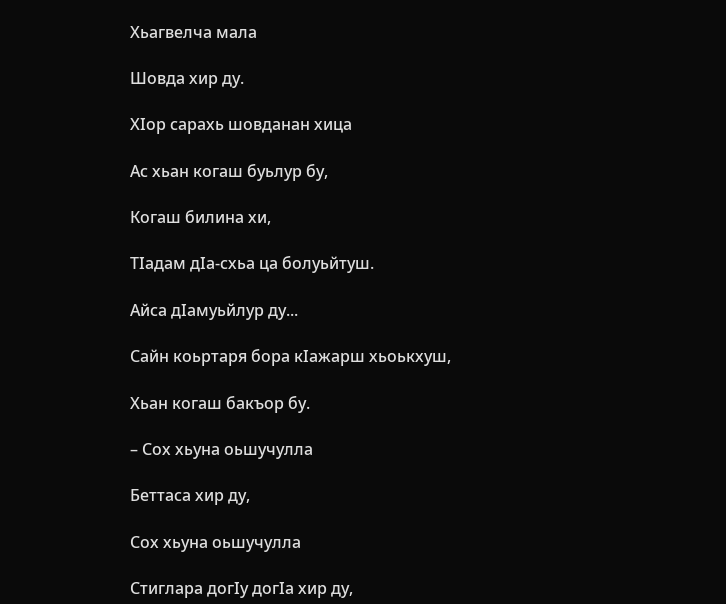Хьагвелча мала

Шовда хир ду.

ХIор сарахь шовданан хица

Ас хьан когаш буьлур бу,

Когаш билина хи,

ТIадам дIа-схьа ца болуьйтуш.

Айса дIамуьйлур ду...

Сайн коьртаря бора кIажарш хьоькхуш,

Хьан когаш бакъор бу.

– Сох хьуна оьшучулла

Беттаса хир ду,

Сох хьуна оьшучулла

Стиглара догIу догIа хир ду,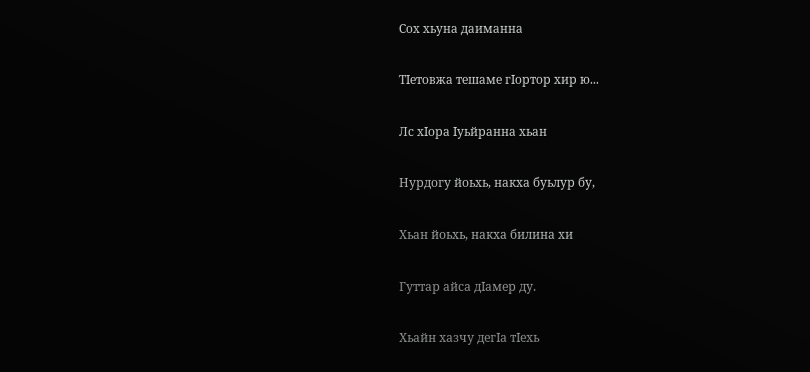Сох хьуна даиманна

ТIетовжа тешаме гIортор хир ю...

Лс хIора Iуьйранна хьан

Нурдогу йоьхь, накха буьлур бу,

Хьан йоьхь, накха билина хи

Гуттар айса дIамер ду.

Хьайн хазчу дегIа тIехь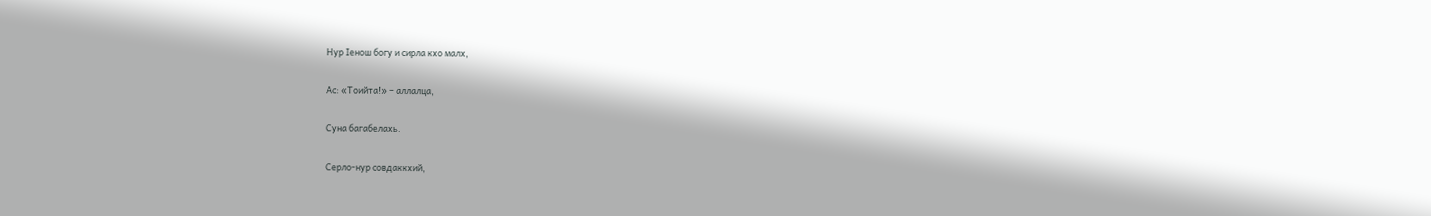Нур Iенош богу и сирла кхо малх,

Ас: «Тоийта!» – аллалца,

Суна багабелахь.

Серло-нур совдаккхий,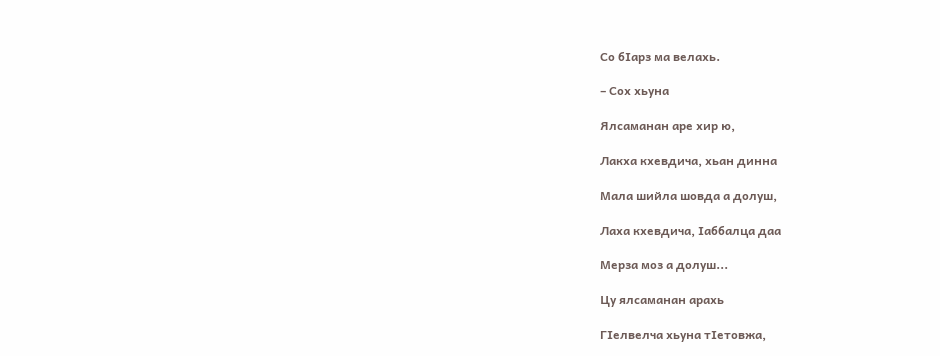Со бIарз ма велахь.

– Сох хьуна

Ялсаманан аре хир ю,

Лакха кхевдича, хьан динна

Мала шийла шовда а долуш,

Лаха кхевдича, Iаббалца даа

Мерза моз а долуш...

Цу ялсаманан арахь

ГIелвелча хьуна тIетовжа,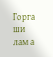Горга ши лам а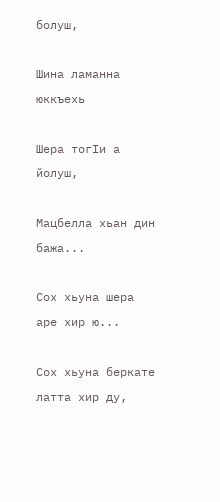болуш,

Шина ламанна юккъехь

Шера тогIи а йолуш,

Мацбелла хьан дин бажа...

Сох хьуна шера аре хир ю...

Сох хьуна беркате латта хир ду,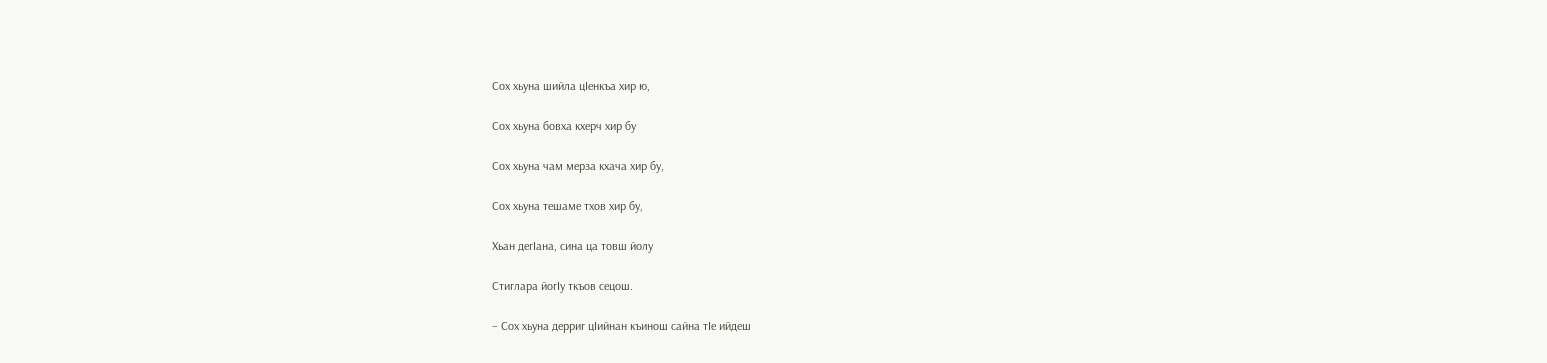Сох хьуна шийла цIенкъа хир ю,

Сох хьуна бовха кхерч хир бу

Сох хьуна чам мерза кхача хир бу,

Сох хьуна тешаме тхов хир бу,

Хьан дегIана, сина ца товш йолу

Стиглара йогIу ткъов сецош.

– Сох хьуна дерриг цIийнан къинош сайна тIе ийдеш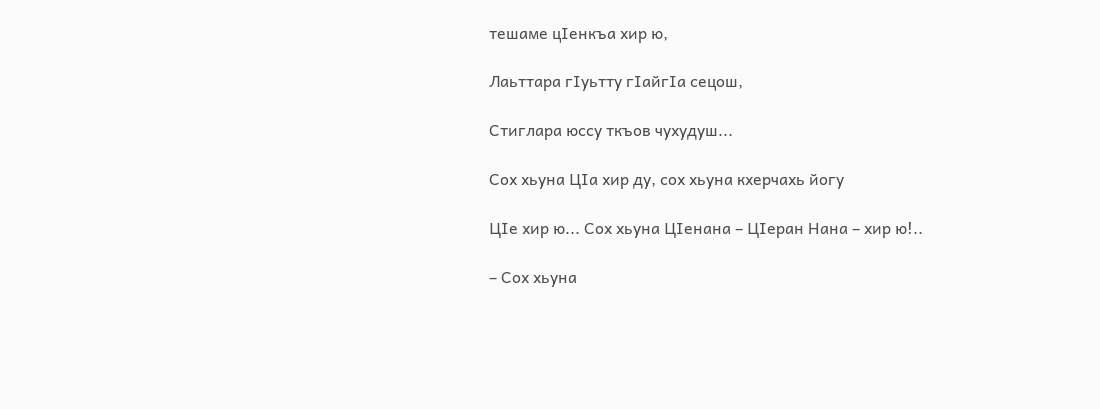тешаме цIенкъа хир ю,

Лаьттара гIуьтту гIайгIа сецош,

Стиглара юссу ткъов чухудуш...

Сох хьуна ЦIа хир ду, сох хьуна кхерчахь йогу

ЦIе хир ю... Сох хьуна ЦIенана – ЦIеран Нана – хир ю!..

– Сох хьуна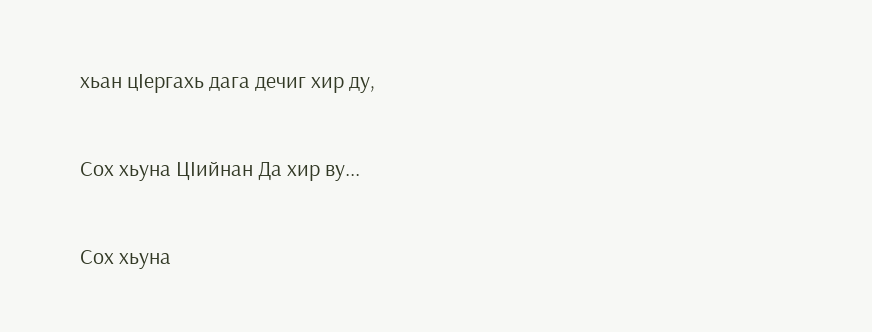хьан цIергахь дага дечиг хир ду,

Сох хьуна ЦIийнан Да хир ву...

Сох хьуна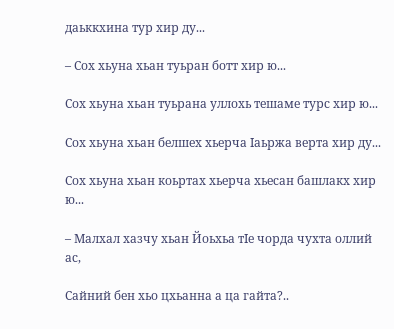даьккхина тур хир ду...

– Сох хьуна хьан туьран ботт хир ю...

Сох хьуна хьан туьрана уллохь тешаме турс хир ю...

Сох хьуна хьан белшех хьерча Iаьржа верта хир ду...

Сох хьуна хьан коьртах хьерча хьесан башлакх хир ю...

– Малхал хазчу хьан Йоьхьа тIе чорда чухта оллий ас,

Сайний бен хьо цхьанна а ца гайта?..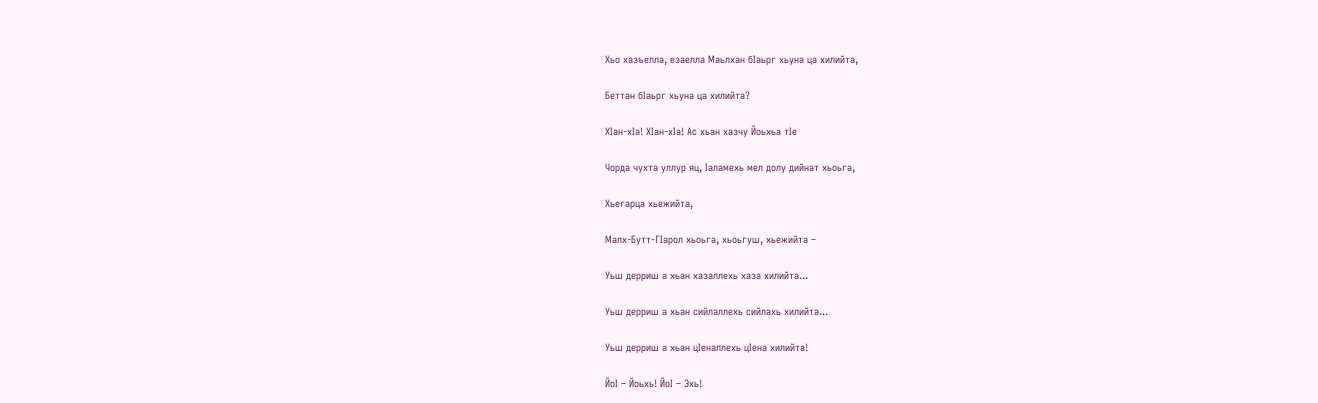Хьо хазъелла, езаелла Маьлхан бIаьрг хьуна ца хилийта,

Беттан бIаьрг хьуна ца хилийта?

ХIан-хIа! ХIан-хIа! Ас хьан хазчу Йоьхьа тIе

Чорда чухта уллур яц, Iаламехь мел долу дийнат хьоьга,

Хьегарца хьежийта,

Малх-Бутт-ГIарол хьоьга, хьоьгуш, хьежийта –

Уьш дерриш а хьан хазаллехь хаза хилийта...

Уьш дерриш а хьан сийлаллехь сийлахь хилийта...

Уьш дерриш а хьан цIеналлехь цIена хилийта!

ЙоI – Йоьхь! ЙоI – Эхь!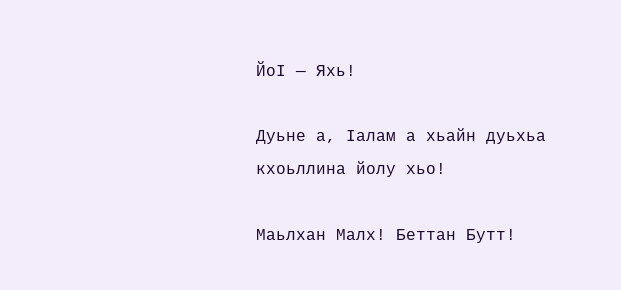ЙоI — Яхь!

Дуьне а, Iалам а хьайн дуьхьа кхоьллина йолу хьо!

Маьлхан Малх! Беттан Бутт!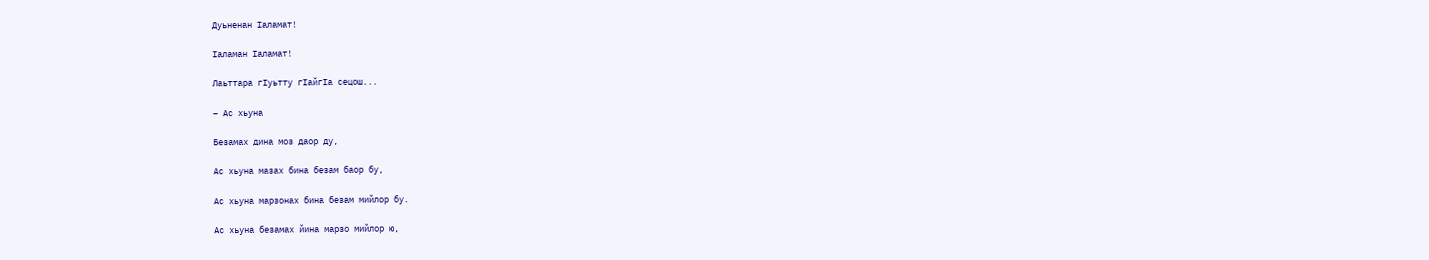Дуьненан Iаламат!

Iаламан Iаламат!

Лаьттара гIуьтту гIайгIа сецош...

– Ас хьуна

Безамах дина моз даор ду,

Ас хьуна мазах бина безам баор бу,

Ас хьуна марзонах бина безам мийлор бу.

Ас хьуна безамах йина марзо мийлор ю,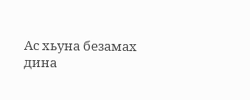Ас хьуна безамах дина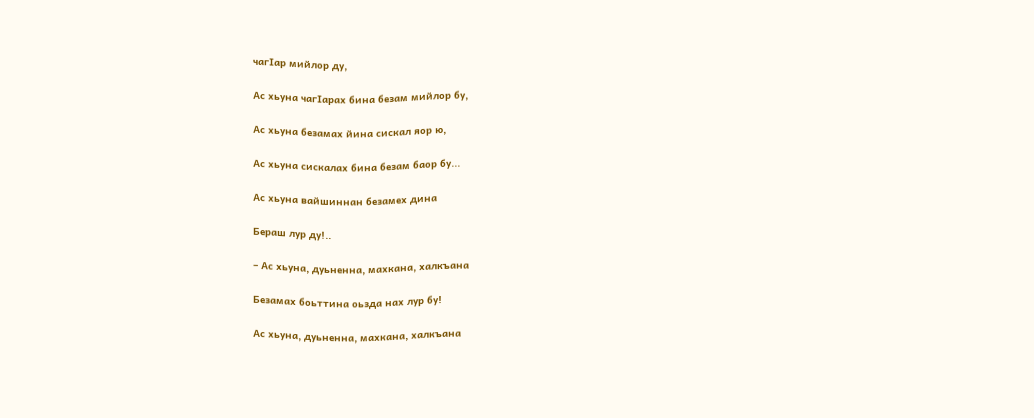чагIар мийлор ду,

Ас хьуна чагIарах бина безам мийлор бу,

Ас хьуна безамах йина сискал яор ю,

Ас хьуна сискалах бина безам баор бу...

Ас хьуна вайшиннан безамех дина

Бераш лур ду!..

– Ас хьуна, дуьненна, махкана, халкъана

Безамах боьттина оьзда нах лур бу!

Ас хьуна, дуьненна, махкана, халкъана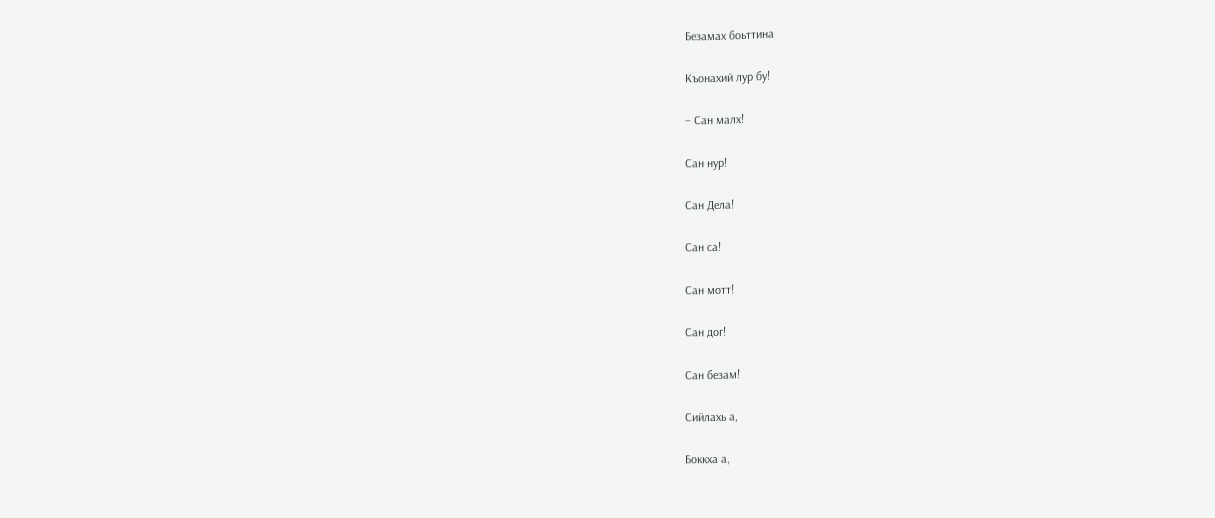Безамах боьттина

Къонахий лур бу!

– Сан малх!

Сан нур!

Сан Дела!

Сан са!

Сан мотт!

Сан дог!

Сан безам!

Сийлахь а,

Боккха а,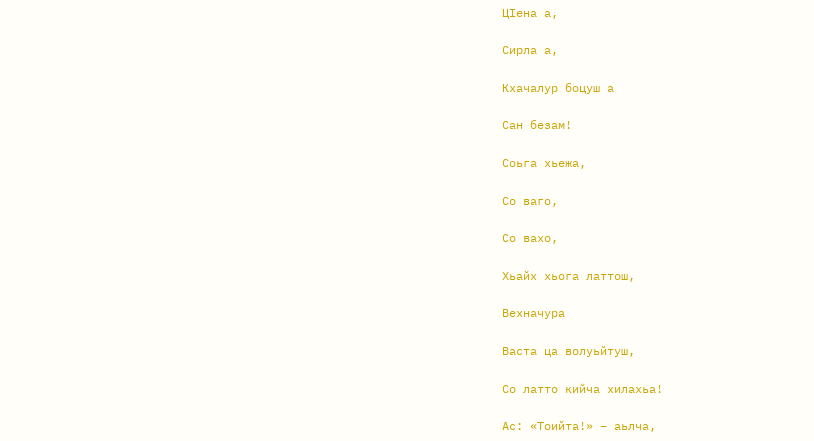ЦIена а,

Сирла а,

Кхачалур боцуш а

Сан безам!

Соьга хьежа,

Со ваго,

Со вахо,

Хьайх хьога латтош,

Вехначура

Васта ца волуьйтуш,

Со латто кийча хилахьа!

Ас: «Тоийта!» – аьлча,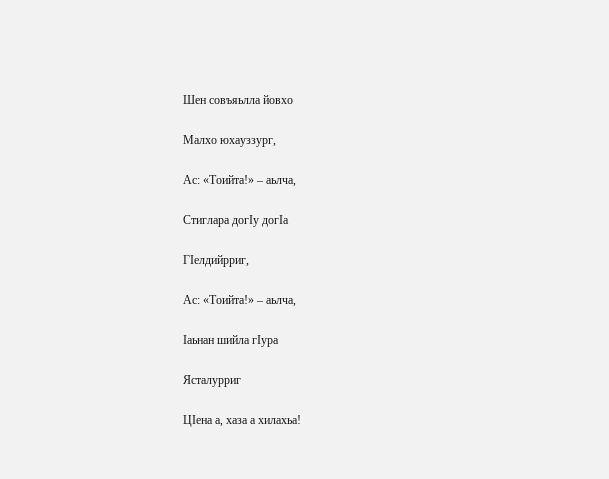Шен совъяьлла йовхо

Малхо юхауззург,

Ас: «Тоийта!» – аьлча,

Стиглара догIу догIа

ГIелдийрриг,

Ас: «Тоийта!» – аьлча,

Iаьнан шийла гIура

Ясталурриг

ЦIена а, хаза а хилахьа!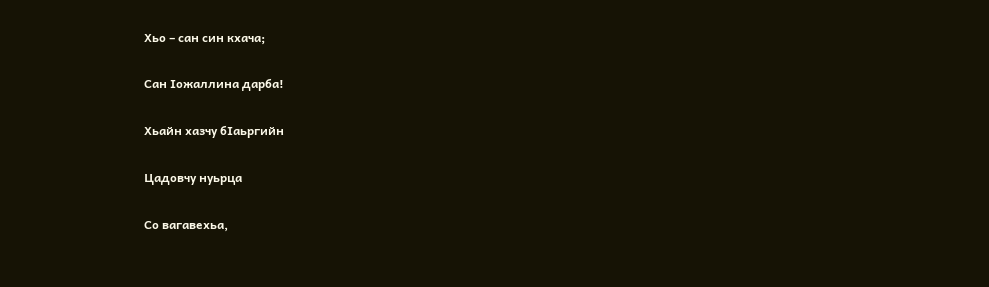Хьо – сан син кхача;

Сан Iожаллина дарба!

Хьайн хазчу бIаьргийн

Цадовчу нуьрца

Со вагавехьа,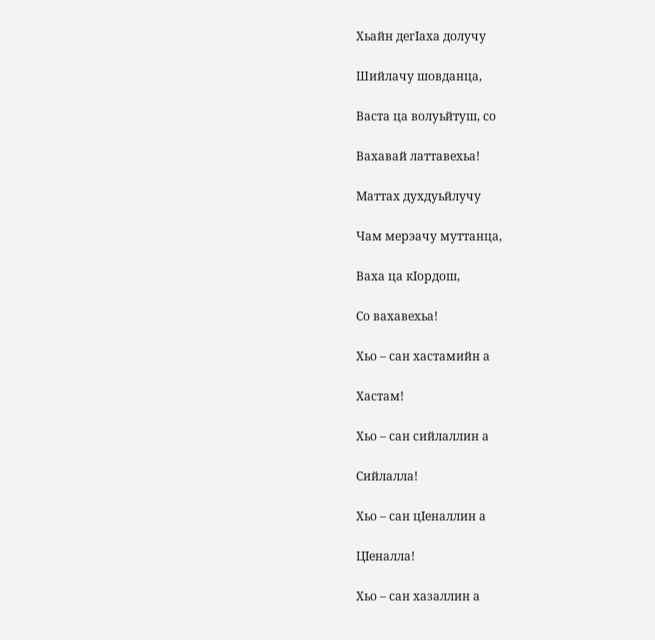Хьайн дегIаха долучу

Шийлачу шовданца,

Васта ца волуьйтуш, со

Вахавай латтавехьа!

Маттах духдуьйлучу

Чам мерэачу муттанца,

Ваха ца кIордош,

Со вахавехьа!

Хьо – сан хастамийн а

Хастам!

Хьо – сан сийлаллин а

Сийлалла!

Хьо – сан цIеналлин а

ЦIеналла!

Хьо – сан хазаллин а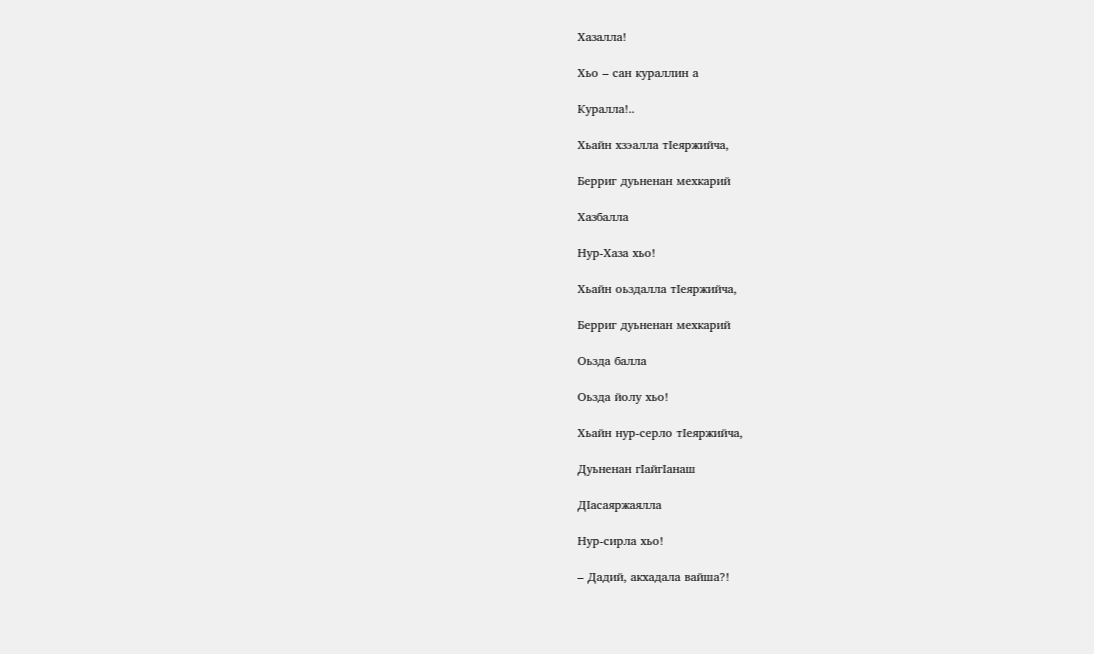Хазалла!

Хьо – сан кураллин а

Куралла!..

Хьайн хзэалла тIеяржийча,

Берриг дуьненан мехкарий

Хазбалла

Нур-Хаза хьо!

Хьайн оьздалла тIеяржийча,

Берриг дуьненан мехкарий

Оьзда балла

Оьзда йолу хьо!

Хьайн нур-серло тIеяржийча,

Дуьненан гIайгIанаш

ДIасаяржаялла

Нур-сирла хьо!

– Дадий, акхадала вайша?!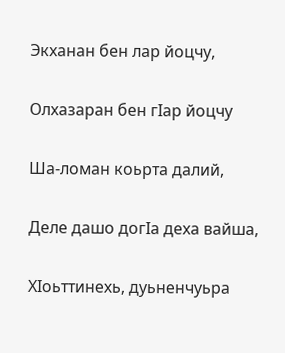Экханан бен лар йоцчу,

Олхазаран бен гIар йоцчу

Ша-ломан коьрта далий,

Деле дашо догIа деха вайша,

ХIоьттинехь, дуьненчуьра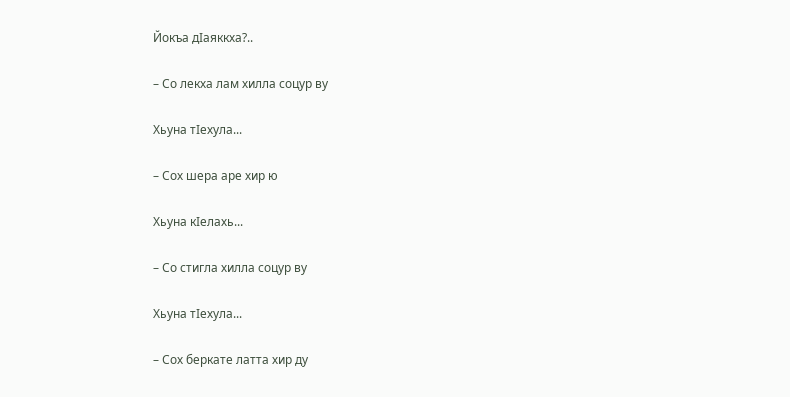Йокъа дIаяккха?..

– Со лекха лам хилла соцур ву

Хьуна тIехула...

– Сох шера аре хир ю

Хьуна кIелахь...

– Со стигла хилла соцур ву

Хьуна тIехула...

– Сох беркате латта хир ду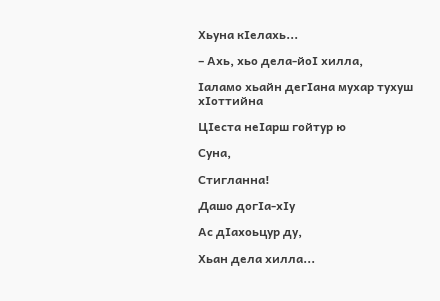Хьуна кIелахь...

– Ахь, хьо дела-йоI хилла,

Iаламо хьайн дегIана мухар тухуш хIоттийна

ЦIеста неIарш гойтур ю

Суна,

Стигланна!

Дашо догIа-хIу

Ас дIахоьцур ду,

Хьан дела хилла...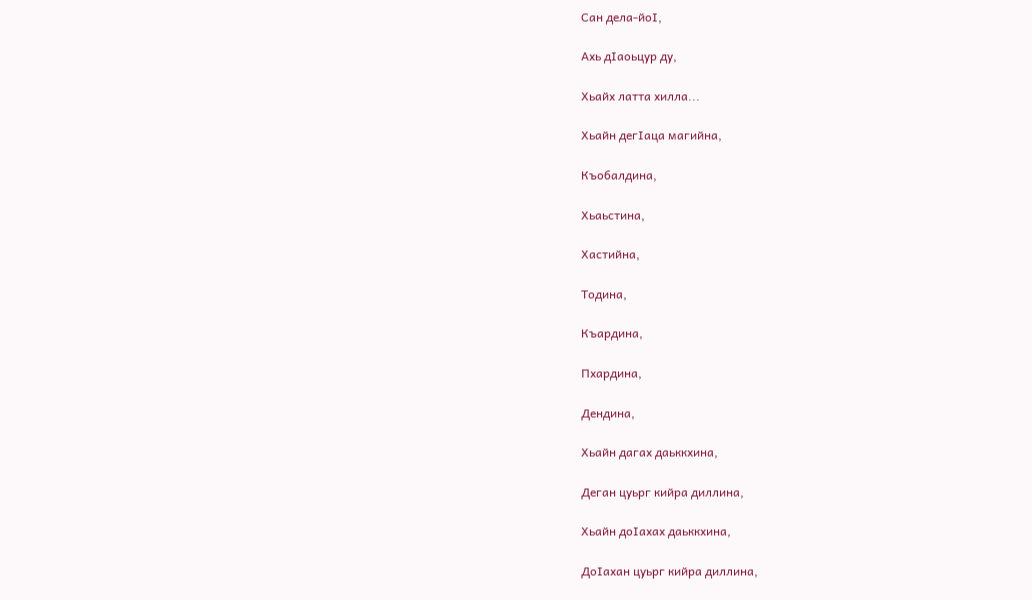Сан дела-йоI,

Ахь дIаоьцур ду,

Хьайх латта хилла...

Хьайн дегIаца магийна,

Къобалдина,

Хьаьстина,

Хастийна,

Тодина,

Къардина,

Пхардина,

Дендина,

Хьайн дагах даьккхина,

Деган цуьрг кийра диллина,

Хьайн доIахах даьккхина,

ДоIахан цуьрг кийра диллина,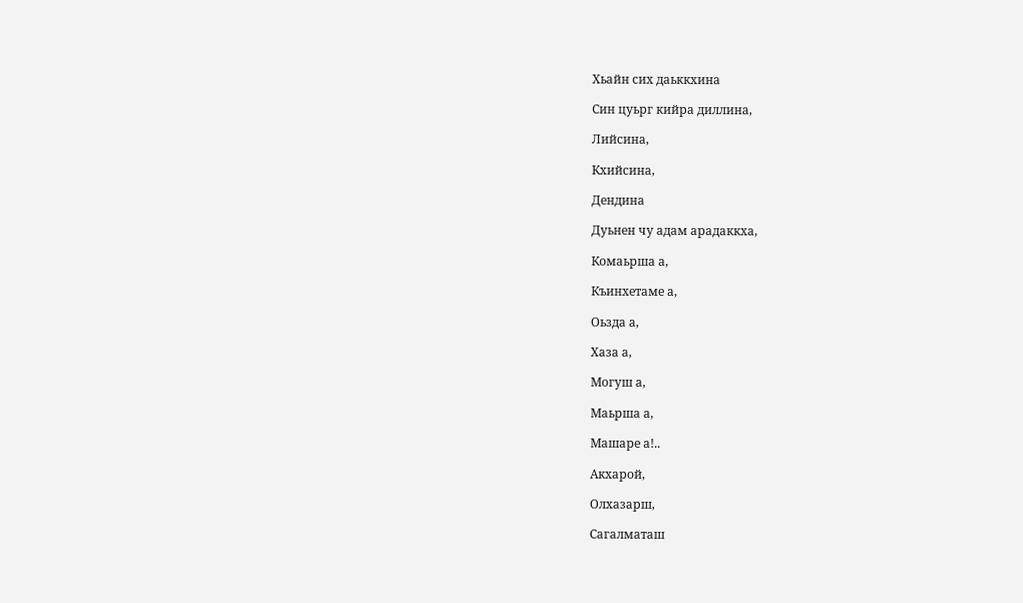Хьайн сих даьккхина

Син цуьрг кийра диллина,

Лийсина,

Кхийсина,

Дендина

Дуьнен чу адам арадаккха,

Комаьрша а,

Къинхетаме а,

Оьзда а,

Хаза а,

Могуш а,

Маьрша а,

Машаре а!..

Акхарой,

Олхазарш,

Сагалматаш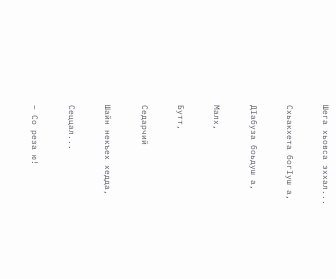Шега хьовса эххал...

Схьакхета богIуш а,

ДIабуза боьдуш а,

Малх,

Бутт,

Седарчий

Шайн некъех хедда,

Сеццал...

– Со реза ю!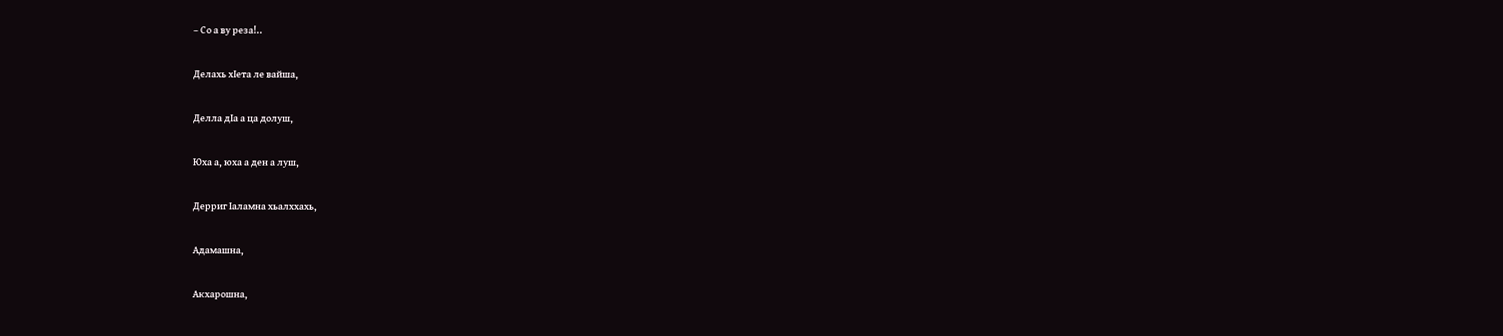– Со а ву реза!..

Делахь хIета ле вайша,

Делла дIа а ца долуш,

Юха а, юха а ден а луш,

Дерриг Iаламна хьалххахь,

Адамашна,

Акхарошна,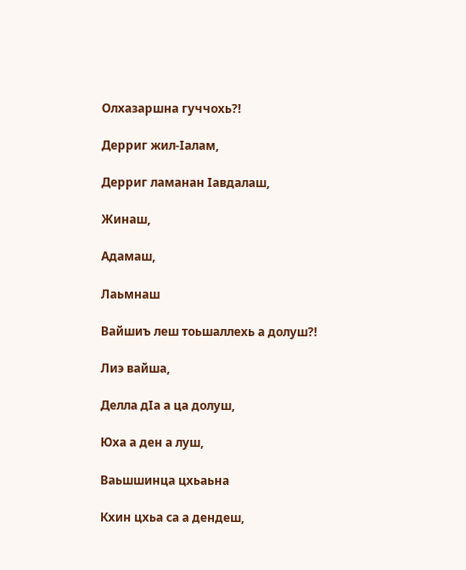Олхазаршна гуччохь?!

Дерриг жил-Iалам,

Дерриг ламанан Iавдалаш,

Жинаш,

Адамаш,

Лаьмнаш

Вайшиъ леш тоьшаллехь а долуш?!

Лиэ вайша,

Делла дIа а ца долуш,

Юха а ден а луш,

Ваьшшинца цхьаьна

Кхин цхьа са а дендеш,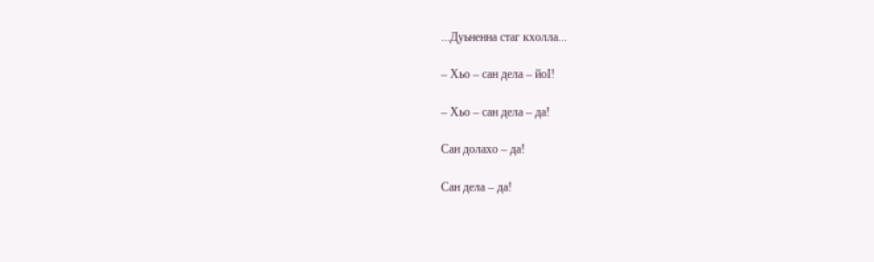...Дуьненна стаг кхолла...

– Хьо – сан дела – йоI!

– Хьо – сан дела – да!

Сан долахо – да!

Сан дела – да!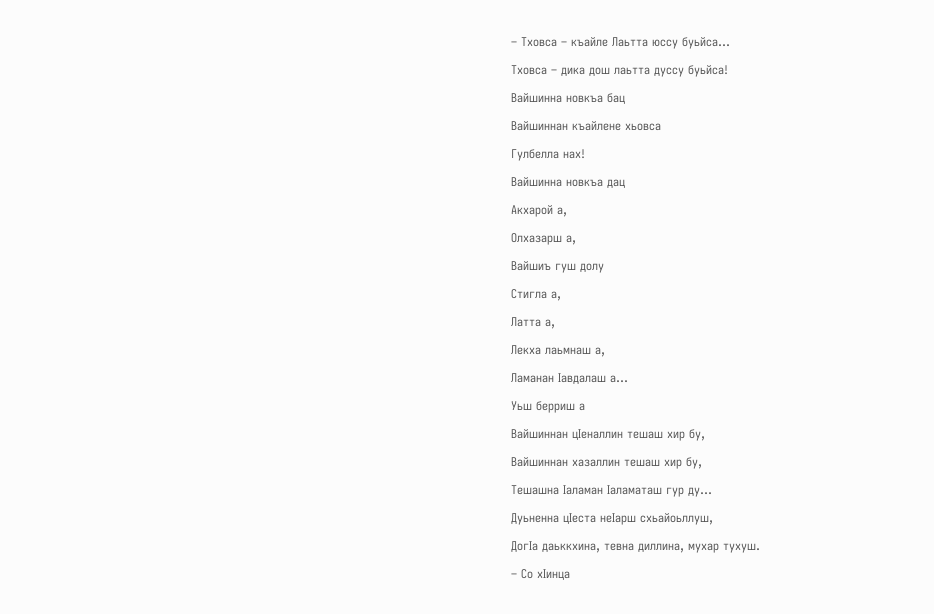– Тховса – къайле Лаьтта юссу буьйса...

Тховса – дика дош лаьтта дуссу буьйса!

Вайшинна новкъа бац

Вайшиннан къайлене хьовса

Гулбелла нах!

Вайшинна новкъа дац

Акхарой а,

Олхазарш а,

Вайшиъ гуш долу

Стигла а,

Латта а,

Лекха лаьмнаш а,

Ламанан Iавдалаш а...

Уьш берриш а

Вайшиннан цIеналлин тешаш хир бу,

Вайшиннан хазаллин тешаш хир бу,

Тешашна Iаламан Iаламаташ гур ду...

Дуьненна цIеста неIарш схьайоьллуш,

ДогIа даьккхина, тевна диллина, мухар тухуш.

– Со хIинца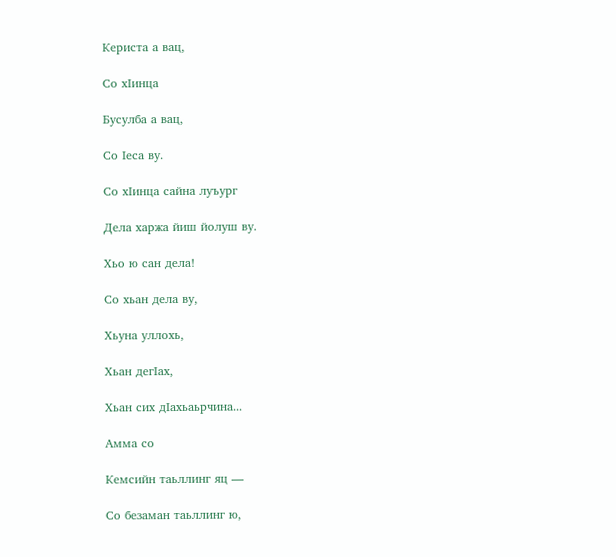Кериста а вац,

Со хIинца

Бусулба а вац,

Со Iеса ву.

Со хIинца сайна луъург

Дела харжа йиш йолуш ву.

Хьо ю сан дела!

Со хьан дела ву,

Хьуна уллохь,

Хьан дегIах,

Хьан сих дIахьаьрчина...

Амма со

Кемсийн таьллинг яц —

Со безаман таьллинг ю,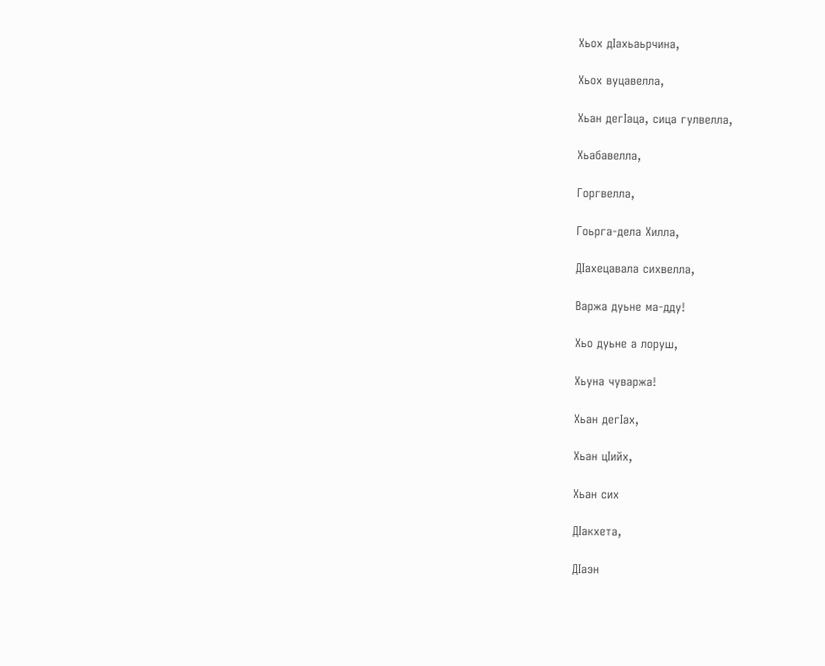Хьох дIахьаьрчина,

Хьох вуцавелла,

Хьан дегIаца, сица гулвелла,

Хьабавелла,

Горгвелла,

Гоьрга-дела Хилла,

ДIахецавала сихвелла,

Варжа дуьне ма-дду!

Хьо дуьне а лоруш,

Хьуна чуваржа!

Хьан дегIах,

Хьан цIийх,

Хьан сих

ДIакхета,

ДIаэн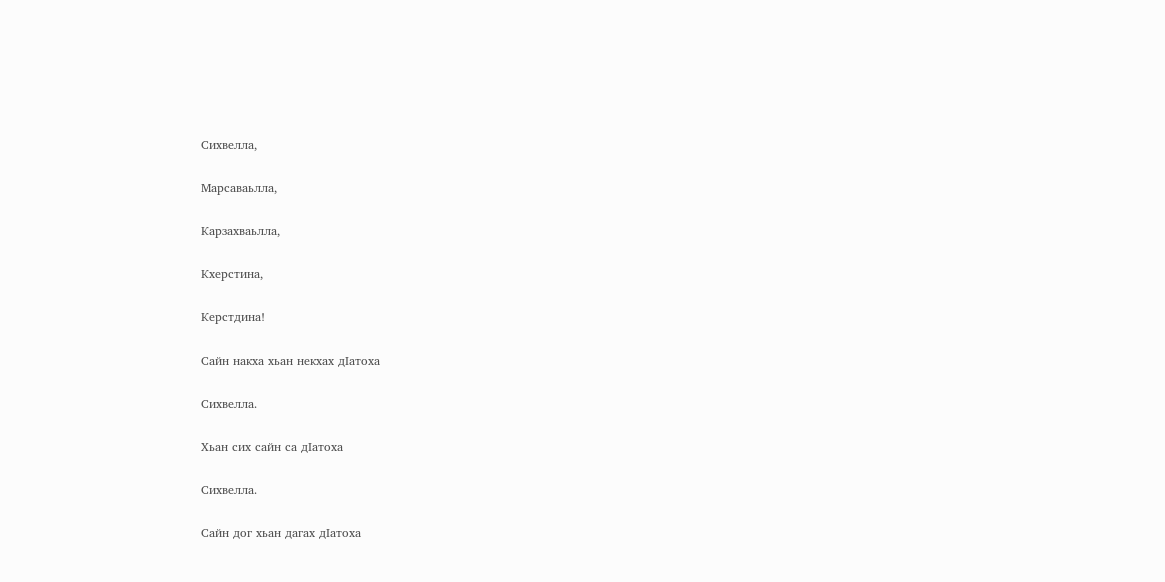Сихвелла,

Марсаваьлла,

Карзахваьлла,

Кхерстина,

Керстдина!

Сайн накха хьан некхах дIатоха

Сихвелла.

Хьан сих сайн са дIатоха

Сихвелла.

Сайн дог хьан дагах дIатоха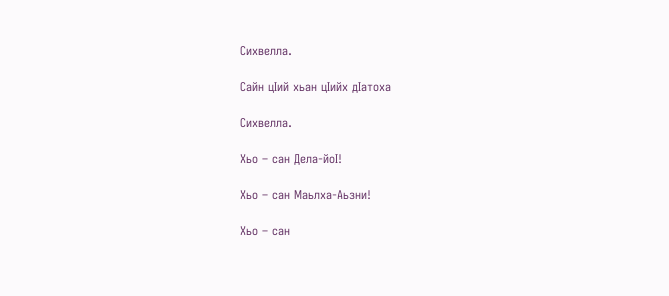Сихвелла.

Сайн цIий хьан цIийх дIатоха

Сихвелла.

Хьо – сан Дела-йоI!

Хьо – сан Маьлха-Аьзни!

Хьо – сан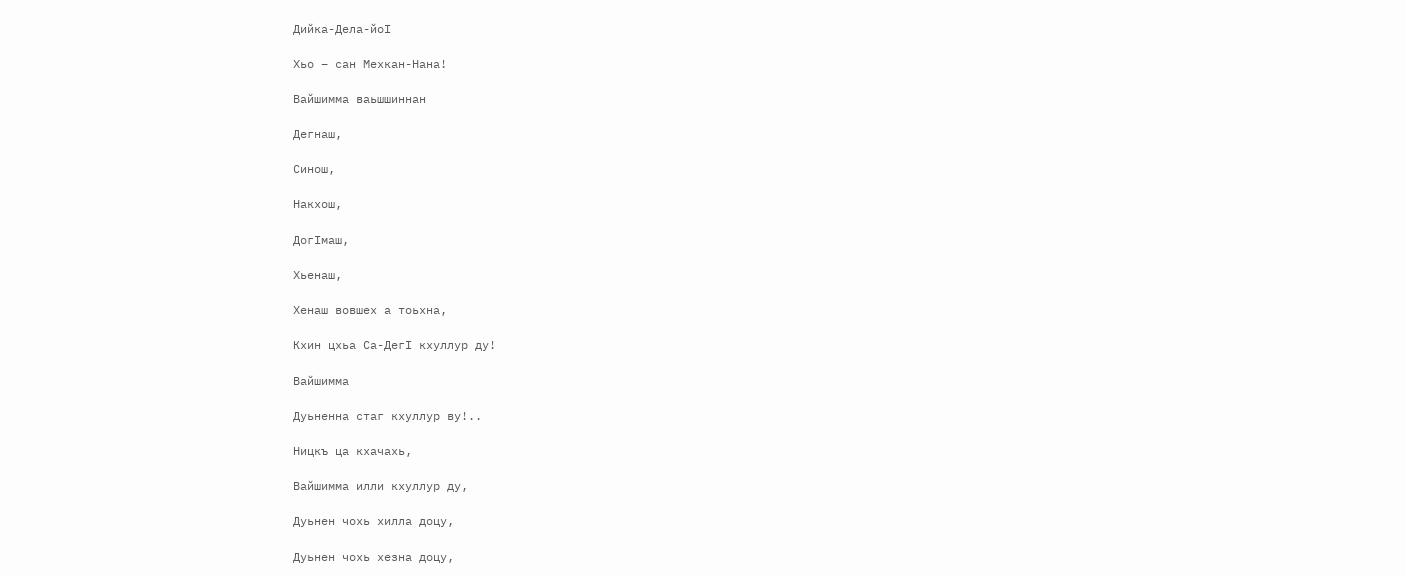Дийка-Дела-йоI

Хьо – сан Мехкан-Нана!

Вайшимма ваьшшиннан

Дегнаш,

Синош,

Накхош,

ДогIмаш,

Хьенаш,

Хенаш вовшех а тоьхна,

Кхин цхьа Са-ДегI кхуллур ду!

Вайшимма

Дуьненна стаг кхуллур ву!..

Ницкъ ца кхачахь,

Вайшимма илли кхуллур ду,

Дуьнен чохь хилла доцу,

Дуьнен чохь хезна доцу,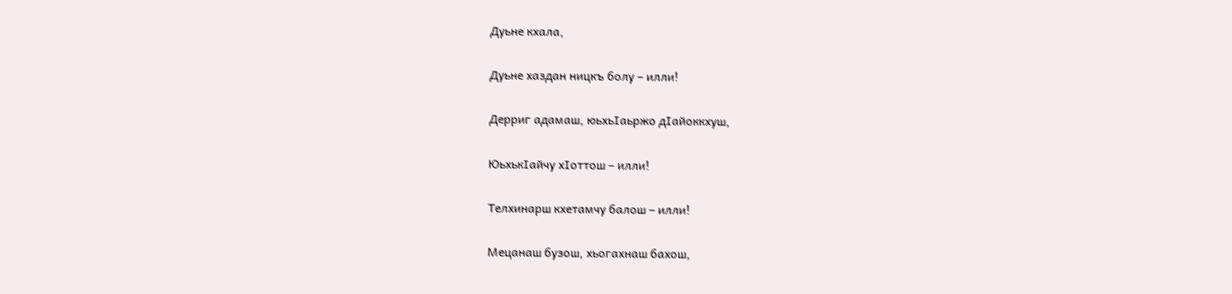Дуьне кхала,

Дуьне хаздан ницкъ болу – илли!

Дерриг адамаш, юьхьIаьржо дIайоккхуш,

ЮьхькIайчу хIоттош – илли!

Телхинарш кхетамчу балош – илли!

Мецанаш бузош, хьогахнаш бахош,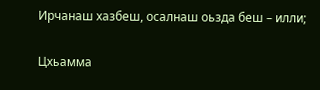Ирчанаш хазбеш, осалнаш оьзда беш – илли;

Цхьамма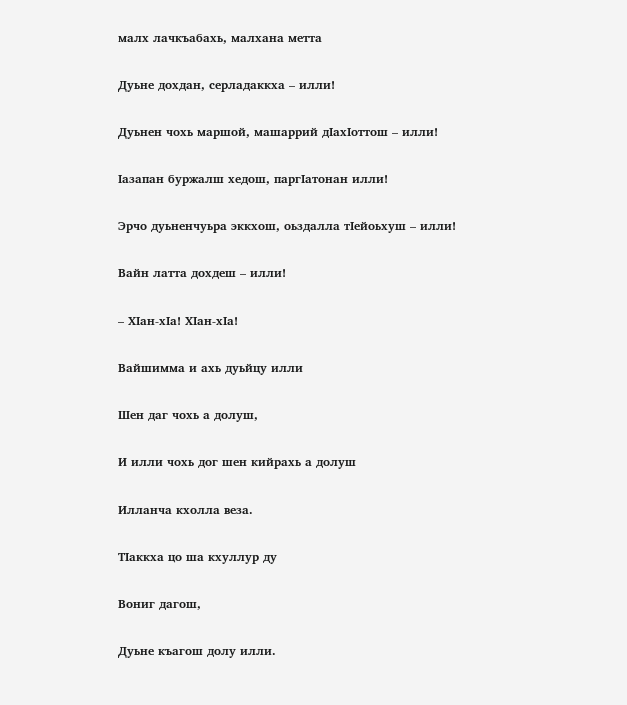малх лачкъабахь, малхана метта

Дуьне дохдан, серладаккха – илли!

Дуьнен чохь маршой, машаррий дIахIоттош – илли!

Iазапан буржалш хедош, паргIатонан илли!

Эрчо дуьненчуьра эккхош, оьздалла тIейоьхуш – илли!

Вайн латта дохдеш – илли!

– ХIан-хIа! ХIан-хIа!

Вайшимма и ахь дуьйцу илли

Шен даг чохь а долуш,

И илли чохь дог шен кийрахь а долуш

Илланча кхолла веза.

ТIаккха цо ша кхуллур ду

Вониг дагош,

Дуьне къагош долу илли.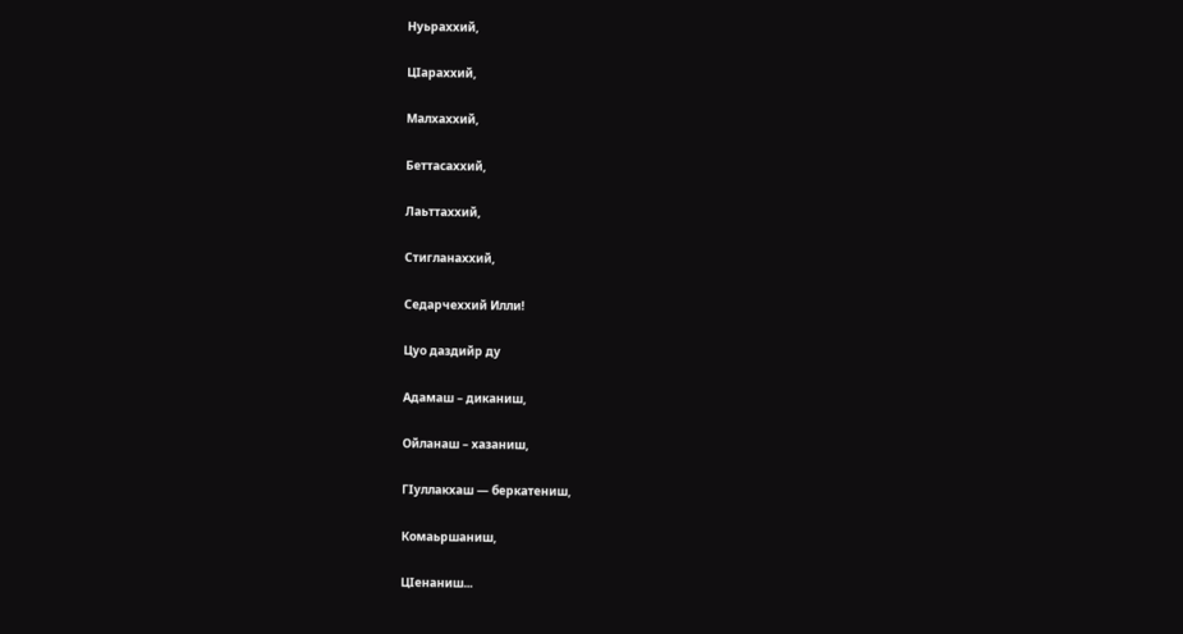Нуьраххий,

ЦIараххий,

Малхаххий,

Беттасаххий,

Лаьттаххий,

Стигланаххий,

Седарчеххий Илли!

Цуо даздийр ду

Адамаш – диканиш,

Ойланаш – хазаниш,

ГIуллакхаш — беркатениш,

Комаьршаниш,

ЦIенаниш...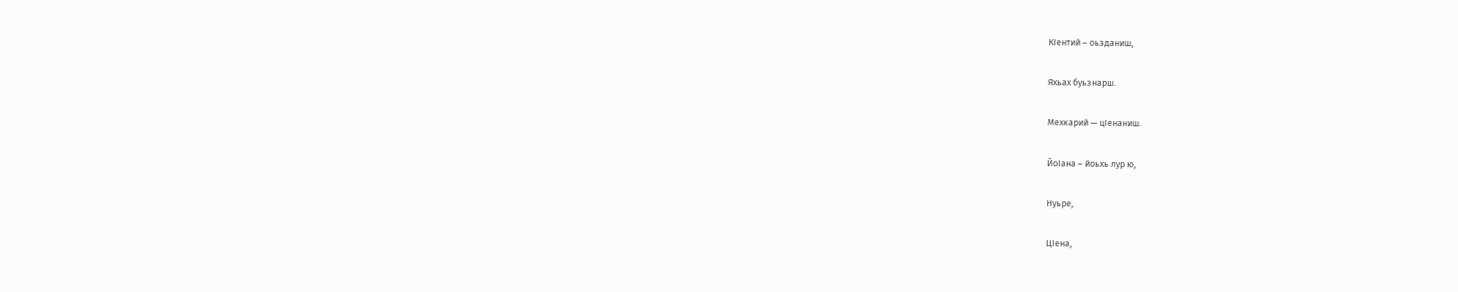КIентий – оьзданиш,

Яхьах буьзнарш.

Мехкарий — цIенаниш.

ЙоIана – йоьхь лур ю,

Нуьре,

ЦIена,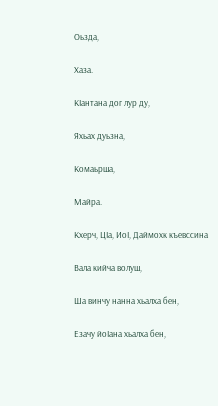Оьзда,

Хаза.

КIантана дог лур ду,

Яхьах дуьзна,

Комаьрша,

Майра.

Кхерч, ЦIа, ИоI, Даймохк къевссина

Вала кийча волуш,

Ша винчу нанна хьалха бен,

Езачу йоIана хьалха бен,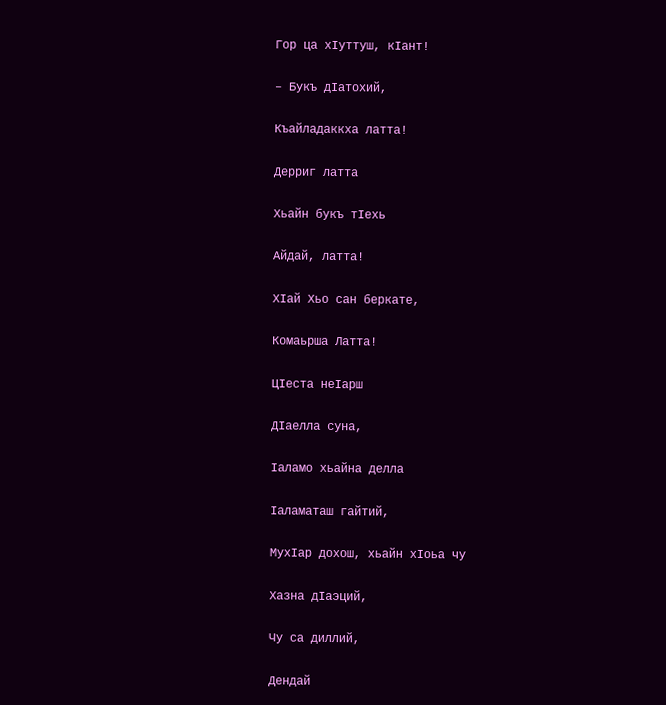Гор ца хIуттуш, кIант!

– Букъ дIатохий,

Къайладаккха латта!

Дерриг латта

Хьайн букъ тIехь

Айдай, латта!

ХIай Хьо сан беркате,

Комаьрша Латта!

ЦIеста неIарш

ДIаелла суна,

Iаламо хьайна делла

Iаламаташ гайтий,

МухIар дохош, хьайн хIоьа чу

Хазна дIаэций,

Чу са диллий,

Дендай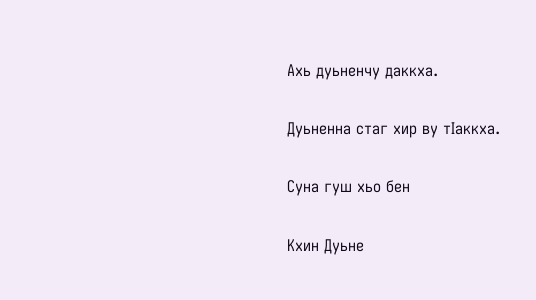Ахь дуьненчу даккха.

Дуьненна стаг хир ву тIаккха.

Суна гуш хьо бен

Кхин Дуьне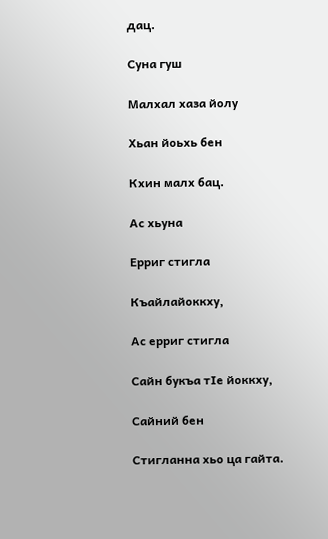дац.

Суна гуш

Малхал хаза йолу

Хьан йоьхь бен

Кхин малх бац.

Ас хьуна

Ерриг стигла

Къайлайоккху,

Ас ерриг стигла

Сайн букъа тIе йоккху,

Сайний бен

Стигланна хьо ца гайта.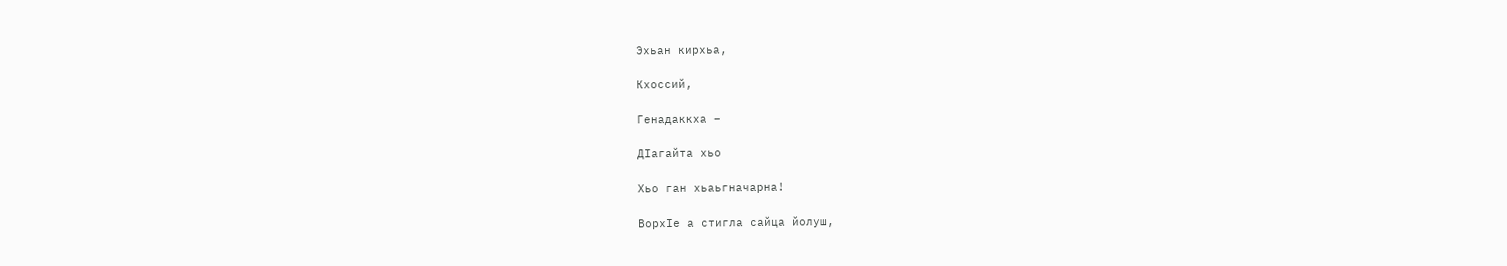Эхьан кирхьа,

Кхоссий,

Генадаккха –

ДIагайта хьо

Хьо ган хьаьгначарна!

ВорхIе а стигла сайца йолуш,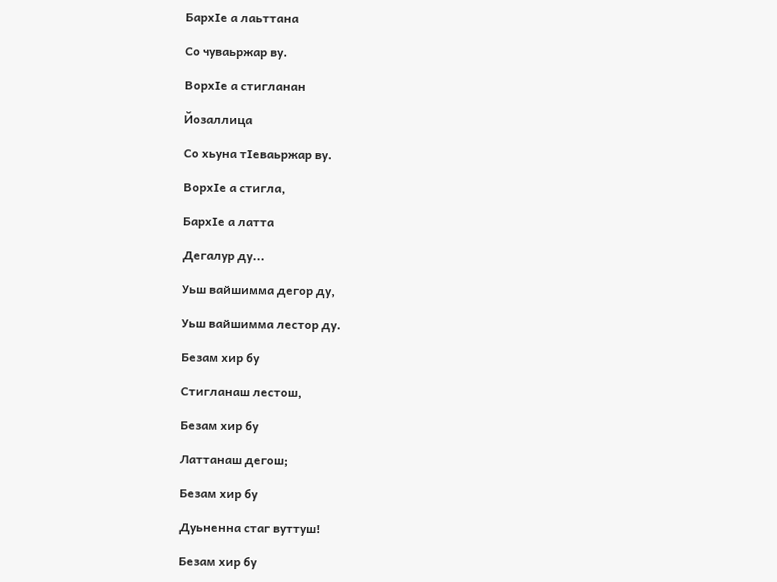БархIе а лаьттана

Со чуваьржар ву.

ВорхIе а стигланан

Йозаллица

Со хьуна тIеваьржар ву.

ВорхIе а стигла,

БархIе а латта

Дегалур ду...

Уьш вайшимма дегор ду,

Уьш вайшимма лестор ду.

Безам хир бу

Стигланаш лестош,

Безам хир бу

Латтанаш дегош;

Безам хир бу

Дуьненна стаг вуттуш!

Безам хир бу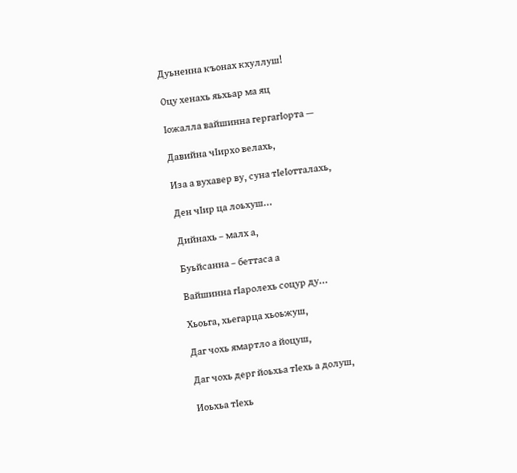Дуьненна къонах кхуллуш!

Оцу хенахь яьхьар ма яц

Iожалла вайшинна гергагIорта —

Давийна чIирхо велахь,

Иза а вухавер ву, суна тIеIотталахь,

Ден чIир ца лоьхуш...

Дийнахь – малх а,

Буьйсанна – беттаса а

Вайшинна гIаролехь соцур ду...

Хьоьга, хьегарца хьоьжуш,

Даг чохь ямартло а йоцуш,

Даг чохь дерг йоьхьа тIехь а долуш,

Иоьхьа тIехь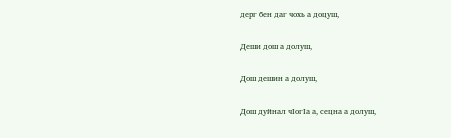дерг бен даг чохь а доцуш,

Деши дош а долуш,

Дош дешин а долуш,

Дош дуйнал чIогIа а, сецна а долуш,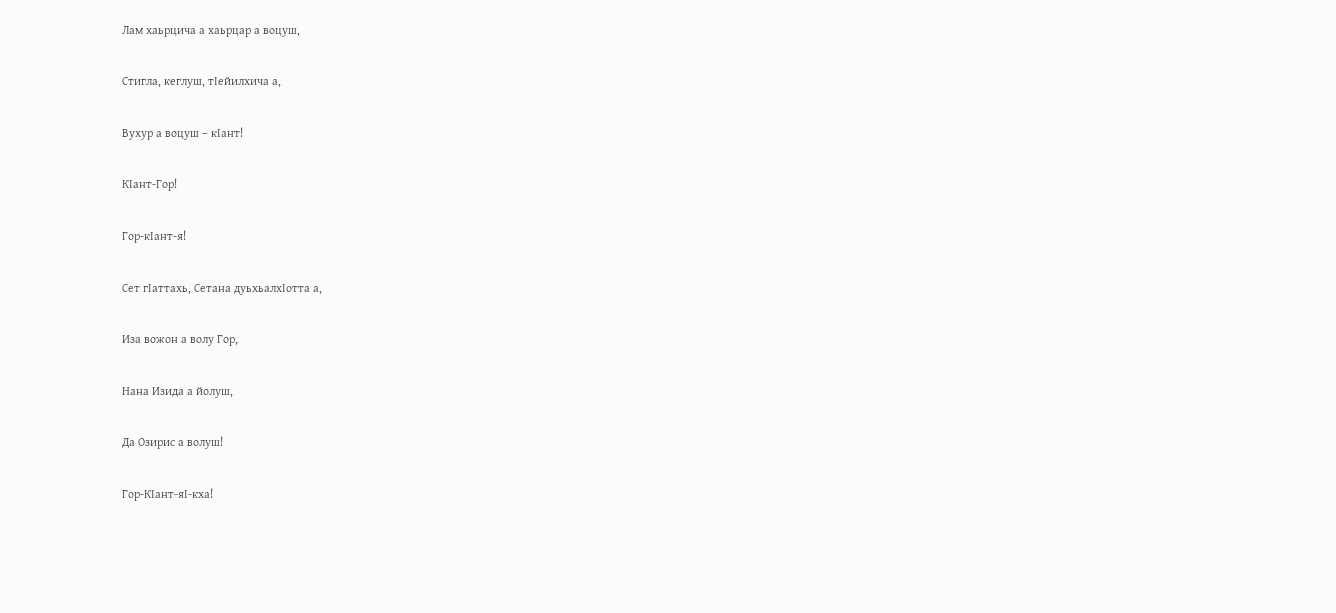Лам хаьрцича а хаьрцар а воцуш,

Стигла, кеглуш, тIейилхича а,

Вухур а воцуш – кIант!

КIант-Гор!

Гор-кIант-я!

Сет гIаттахь, Сетана дуьхьалхIотта а,

Иза вожон а волу Гор,

Нана Изида а йолуш,

Да Озирис а волуш!

Гор-КIант-яI-кха!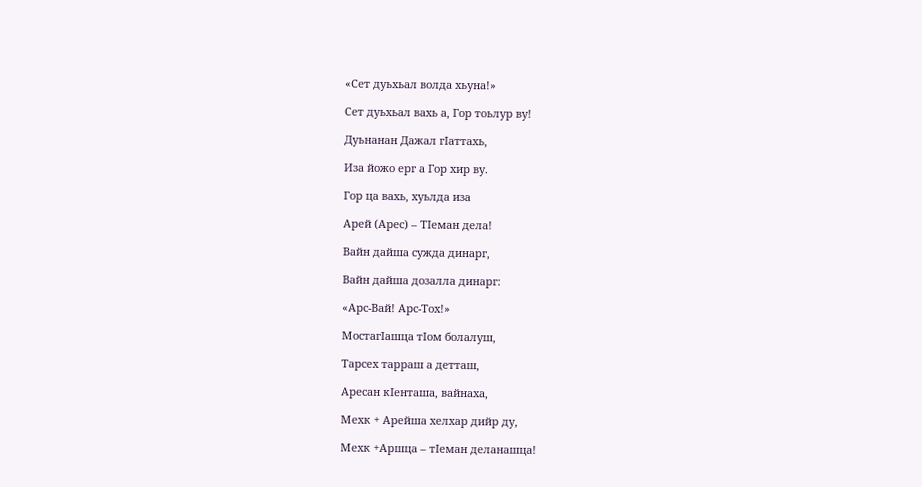«Сет дуьхьал волда хьуна!»

Сет дуьхьал вахь а, Гор тоьлур ву!

Дуьнанан Дажал гIаттахь,

Иза йожо ерг а Гор хир ву.

Гор ца вахь, хуьлда иза

Арей (Арес) – ТIеман дела!

Вайн дайша сужда динарг,

Вайн дайша дозалла динарг:

«Арс-Вай! Арс-Тох!»

МостагIашца тIом болалуш,

Тарсех тарраш а детташ,

Аресан кIенташа, вайнаха,

Мехк + Арейша хелхар дийр ду,

Мехк +Аршца – тIеман деланашца!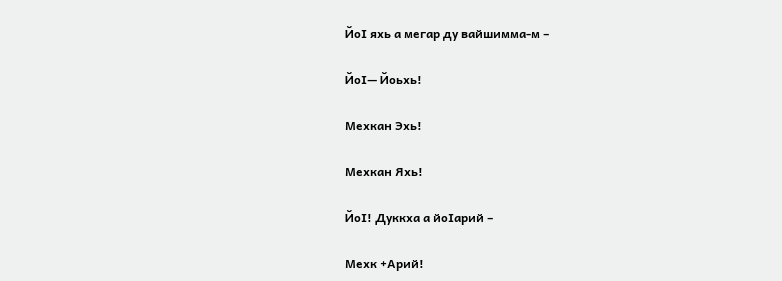ЙоI яхь а мегар ду вайшимма-м –

ЙоI— Йоьхь!

Мехкан Эхь!

Мехкан Яхь!

ЙоI! Дуккха а йоIарий –

Мехк +Арий!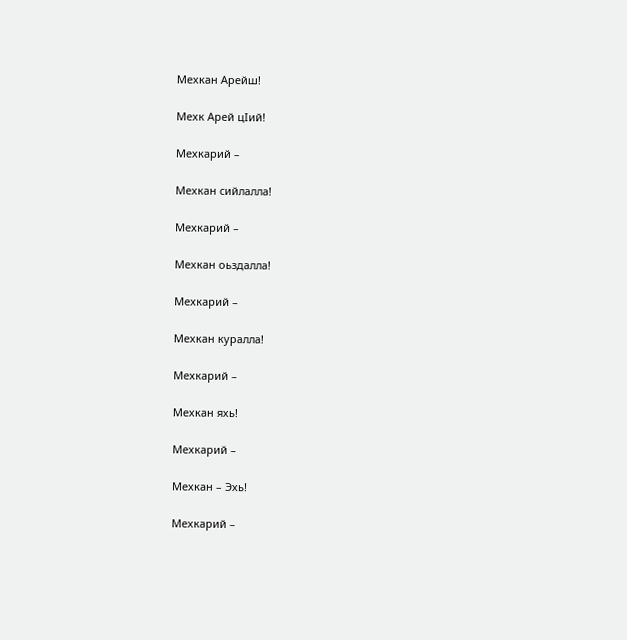Мехкан Арейш!

Мехк Арей цIий!

Мехкарий –

Мехкан сийлалла!

Мехкарий –

Мехкан оьздалла!

Мехкарий –

Мехкан куралла!

Мехкарий –

Мехкан яхь!

Мехкарий –

Мехкан – Эхь!

Мехкарий –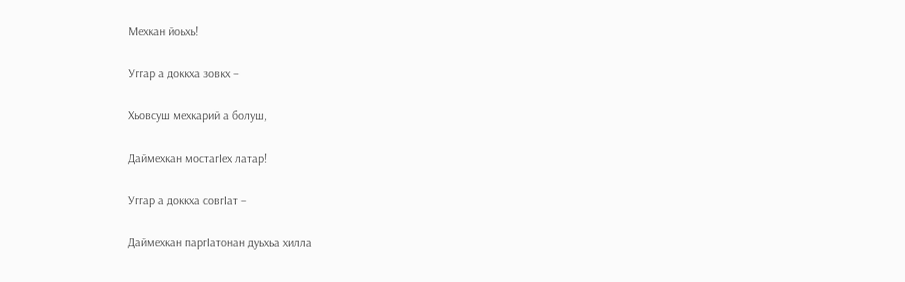Мехкан йоьхь!

Уггар а доккха зовкх –

Хьовсуш мехкарий а болуш,

Даймехкан мостагIех латар!

Уггар а доккха совгIат –

Даймехкан паргIатонан дуьхьа хилла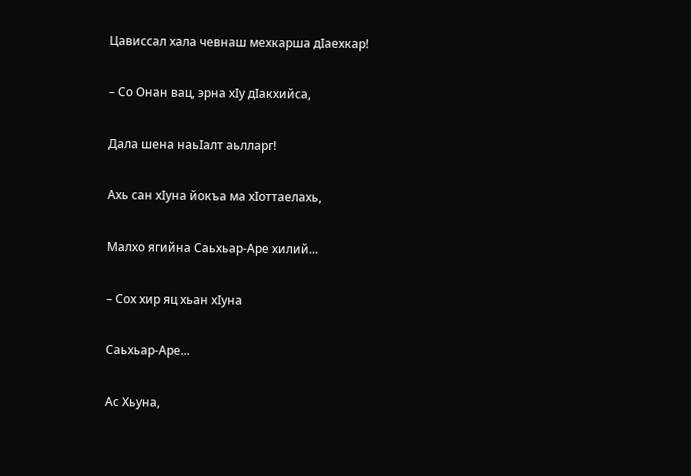Цависсал хала чевнаш мехкарша дIаехкар!

– Со Онан вац, эрна хIу дIакхийса,

Дала шена наьIалт аьлларг!

Ахь сан хIуна йокъа ма хIоттаелахь,

Малхо ягийна Саьхьар-Аре хилий...

– Сох хир яц хьан хIуна

Саьхьар-Аре...

Ас Хьуна,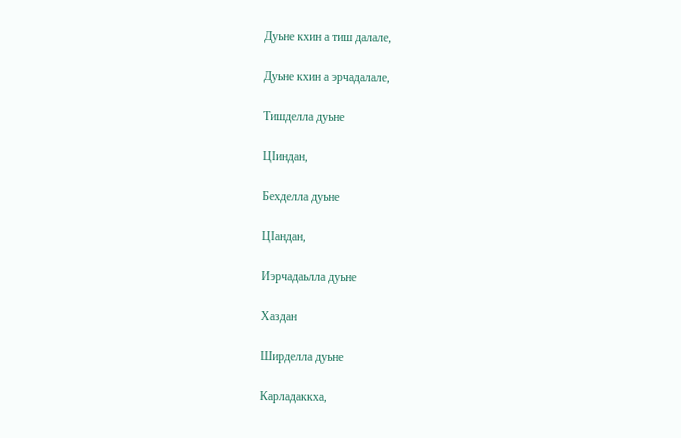Дуьне кхин а тиш далале,

Дуьне кхин а эрчадалале,

Тишделла дуьне

ЦIиндан,

Бехделла дуьне

ЦIандан,

Иэрчадаьлла дуьне

Хаздан

Ширделла дуьне

Карладаккха,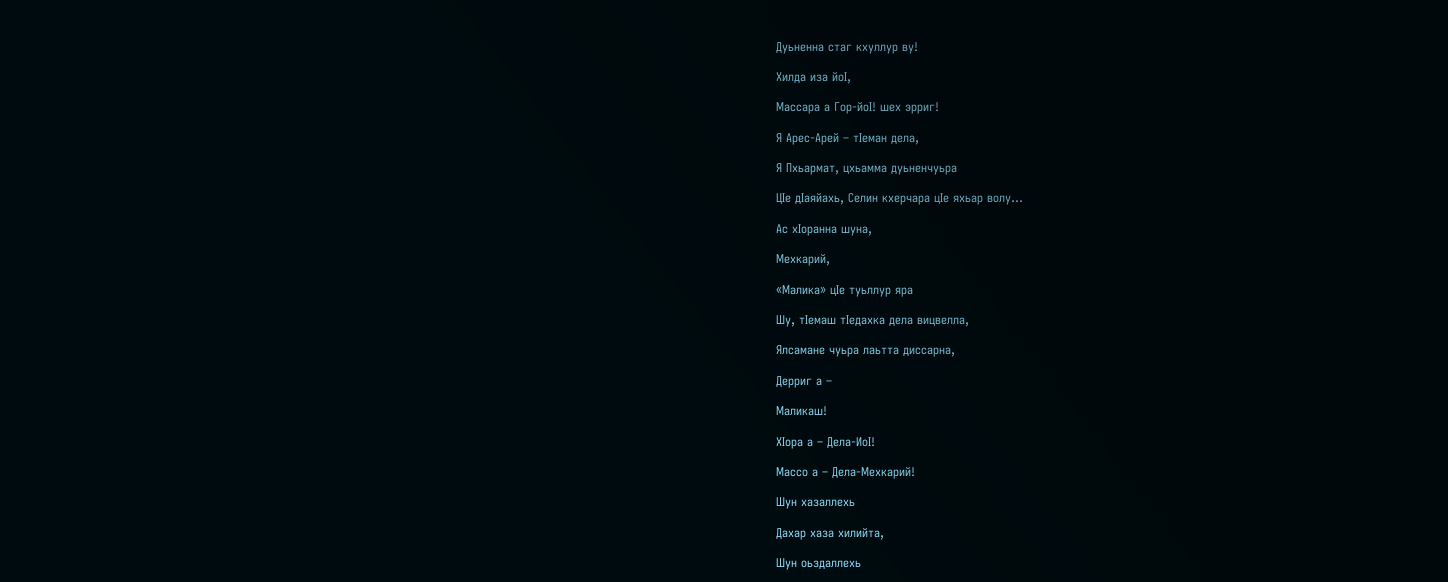Дуьненна стаг кхуллур ву!

Хилда иза йоI,

Массара а Гор-йоI! шех эрриг!

Я Арес-Арей – тIеман дела,

Я Пхьармат, цхьамма дуьненчуьра

ЦIе дIаяйахь, Селин кхерчара цIе яхьар волу...

Ас хIоранна шуна,

Мехкарий,

«Малика» цIе туьллур яра

Шу, тIемаш тIедахка дела вицвелла,

Ялсамане чуьра лаьтта диссарна,

Дерриг а –

Маликаш!

ХIора а – Дела-ИоI!

Массо а – Дела-Мехкарий!

Шун хазаллехь

Дахар хаза хилийта,

Шун оьздаллехь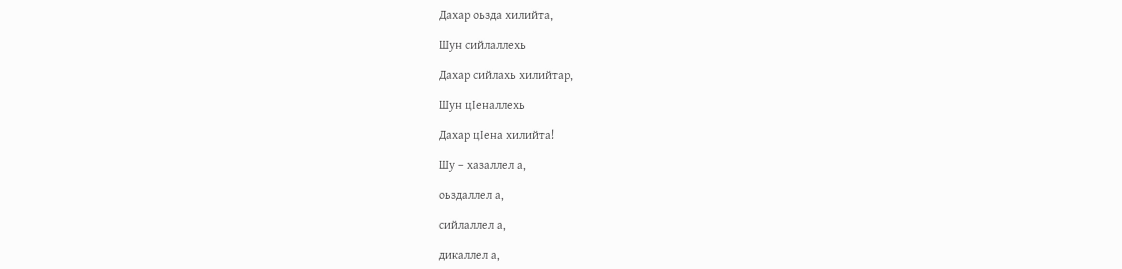Дахар оьзда хилийта,

Шун сийлаллехь

Дахар сийлахь хилийтар,

Шун цIеналлехь

Дахар цIена хилийта!

Шу – хазаллел а,

оьздаллел а,

сийлаллел а,

дикаллел а,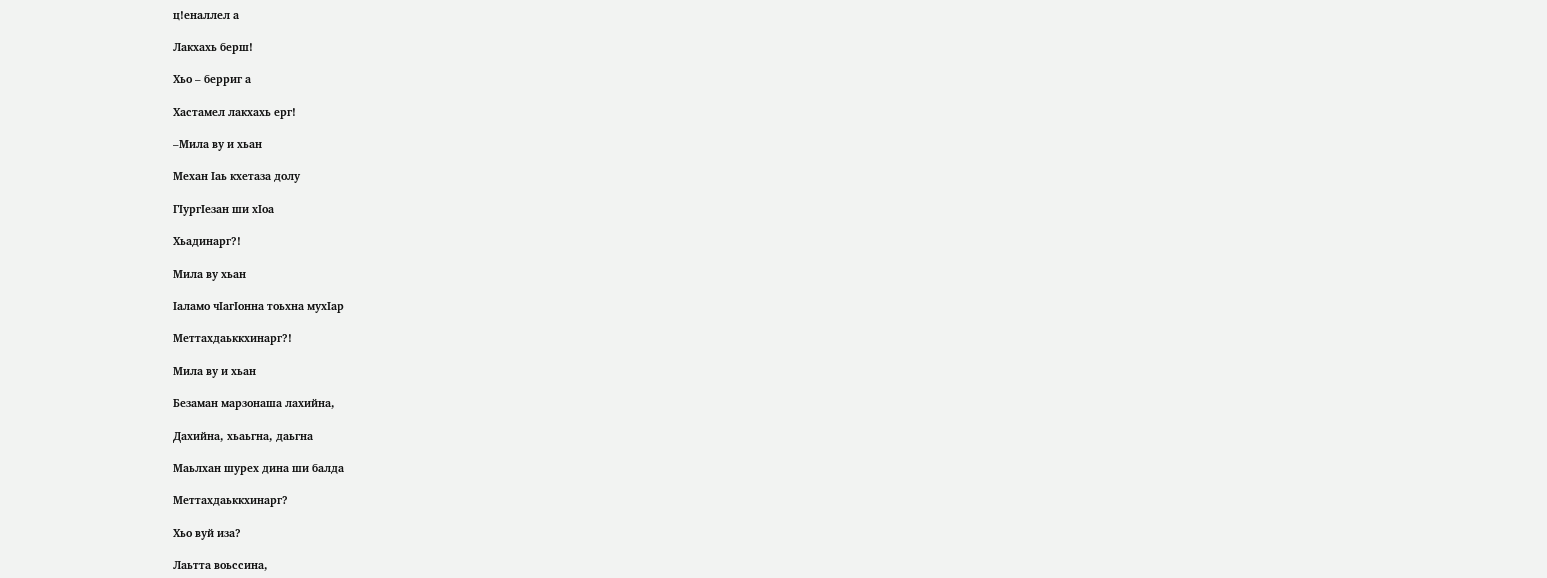ц!еналлел а

Лакхахь берш!

Хьо – берриг а

Хастамел лакхахь ерг!

–Мила ву и хьан

Механ Iаь кхетаза долу

ГIургIезан ши хIоа

Хьадинарг?!

Мила ву хьан

Iаламо чIагIонна тоьхна мухIар

Меттахдаьккхинарг?!

Мила ву и хьан

Безаман марзонаша лахийна,

Дахийна, хьаьгна, даьгна

Маьлхан шурех дина ши балда

Меттахдаьккхинарг?

Хьо вуй иза?

Лаьтта воьссина,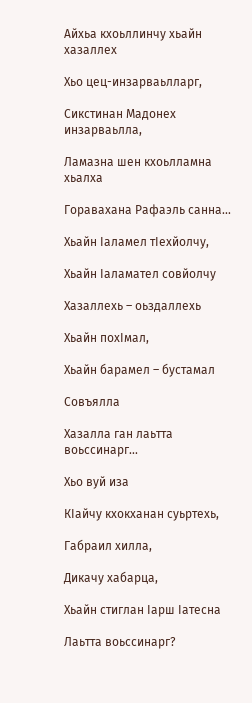Айхьа кхоьллинчу хьайн хазаллех

Хьо цец-инзарваьлларг,

Сикстинан Мадонех инзарваьлла,

Ламазна шен кхоьлламна хьалха

Горавахана Рафаэль санна...

Хьайн Iаламел тIехйолчу,

Хьайн Iаламател совйолчу

Хазаллехь – оьздаллехь

Хьайн похIмал,

Хьайн барамел – бустамал

Совъялла

Хазалла ган лаьтта воьссинарг...

Хьо вуй иза

КIайчу кхокханан суьртехь,

Габраил хилла,

Дикачу хабарца,

Хьайн стиглан Iарш Iатесна

Лаьтта воьссинарг?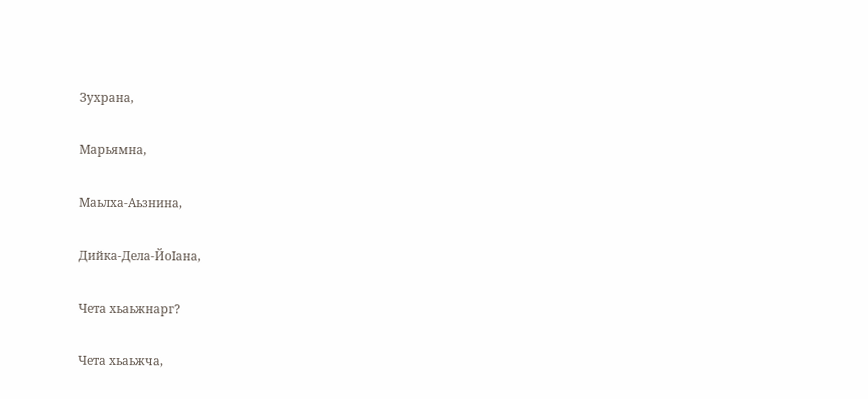Зухрана,

Марьямна,

Маьлха-Аьзнина,

Дийка-Дела-ЙоIана,

Чета хьаьжнарг?

Чета хьаьжча,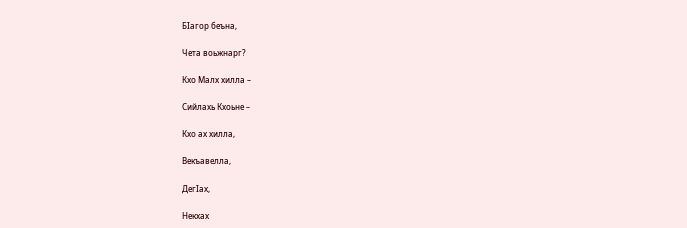БIагор беъна,

Чета воьжнарг?

Кхо Малх хилла –

Сийлахь Кхоьне –

Кхо ах хилла,

Векъавелла,

ДегIах,

Некхах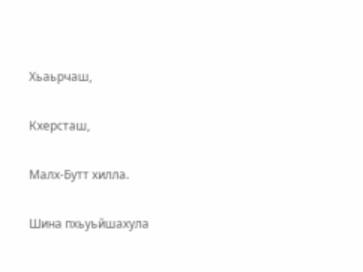Хьаьрчаш,

Кхерсташ,

Малх-Бутт хилла.

Шина пхьуьйшахула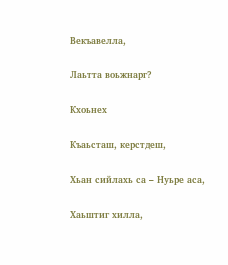Векъавелла,

Лаьтта воьжнарг?

Кхоьнех

Къаьсташ, керстдеш,

Хьан сийлахь са – Нуьре аса,

Хаьштиг хилла,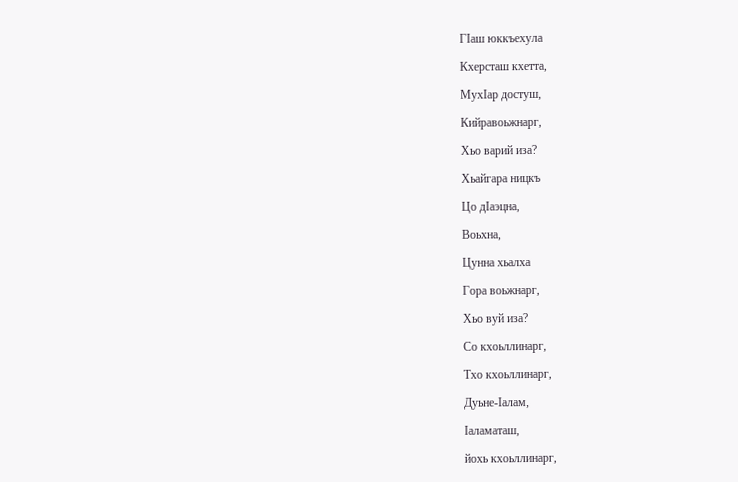ГIаш юккъехула

Кхерсташ кхетта,

МухIар достуш,

Кийравоьжнарг,

Хьо варий иза?

Хьайгара ницкъ

Цо дIаэцна,

Воьхна,

Цунна хьалха

Гора воьжнарг,

Хьо вуй иза?

Со кхоьллинарг,

Тхо кхоьллинарг,

Дуьне-Iалам,

Iаламаташ,

йохь кхоьллинарг,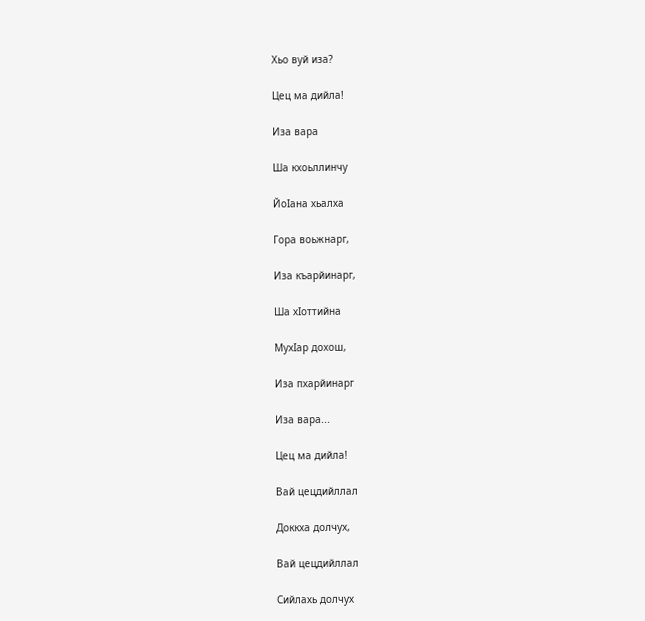Хьо вуй иза?

Цец ма дийла!

Иза вара

Ша кхоьллинчу

ЙоIана хьалха

Гора воьжнарг,

Иза къарйинарг,

Ша хIоттийна

МухIар дохош,

Иза пхарйинарг

Иза вара...

Цец ма дийла!

Вай цецдийллал

Доккха долчух,

Вай цецдийллал

Сийлахь долчух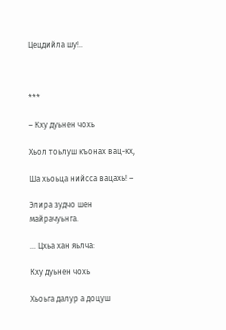Цецдийла шу!..



***

– Кху дуьнен чохь

Хьол тоьлуш къонах вац-кх,

Ша хьоьца нийсса вацахь! –

Элира зудчо шен майрачуьнга.

… Цхьа хан яьлча:

Кху дуьнен чохь

Хьоьга далур а доцуш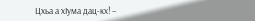Цхьа а хIума дац-кх! –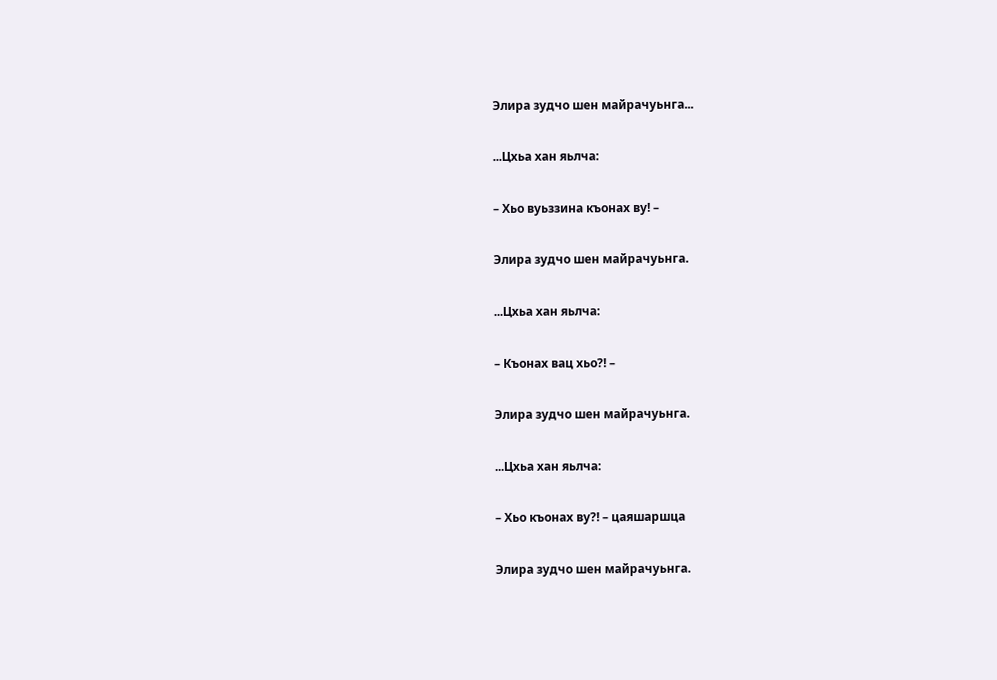Элира зудчо шен майрачуьнга...

...Цхьа хан яьлча:

– Хьо вуьззина къонах ву! –

Элира зудчо шен майрачуьнга.

...Цхьа хан яьлча:

– Къонах вац хьо?! –

Элира зудчо шен майрачуьнга.

...Цхьа хан яьлча:

– Хьо къонах ву?! – цаяшаршца

Элира зудчо шен майрачуьнга.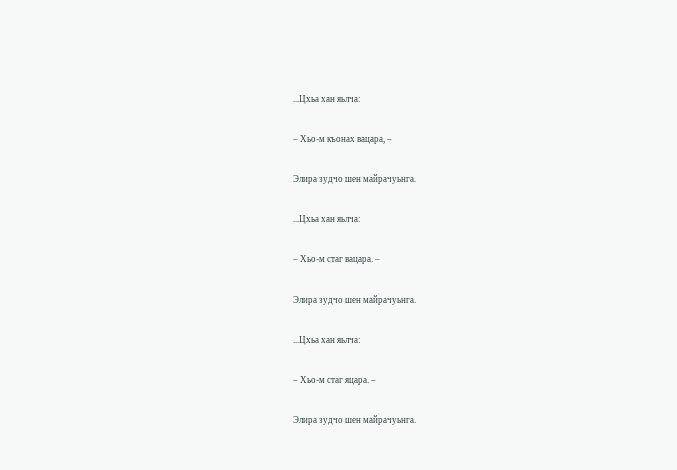...Цхьа хан яьлча:

– Хьо-м къонах вацара, –

Элира зудчо шен майрачуьнга.

...Цхьа хан яьлча:

– Хьо-м стаг вацара. –

Элира зудчо шен майрачуьнга.

...Цхьа хан яьлча:

– Хьо-м стаг яцара. –

Элира зудчо шен майрачуьнга.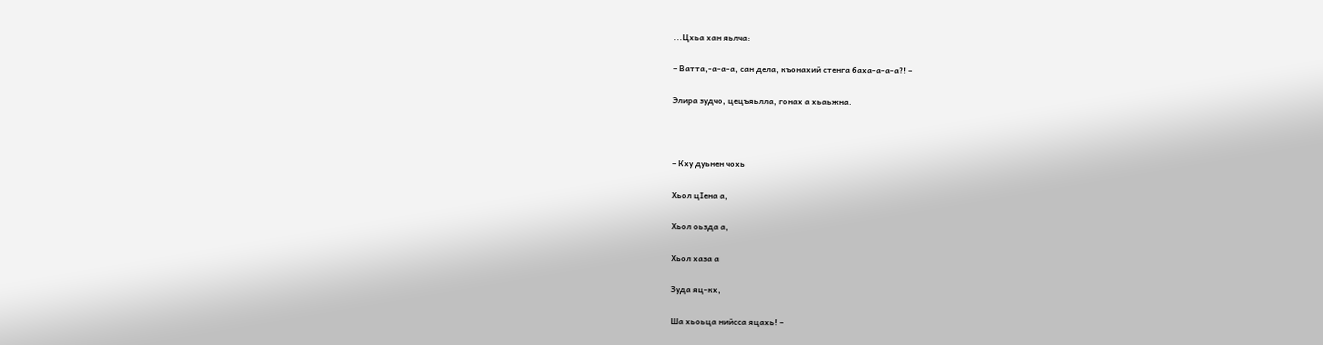...Цхьа хан яьлча:

– Ватта,-а-а-а, сан дела, къонахий стенга баха-а-а-а?! –

Элира зудчо, цецъяьлла, гонах а хьаьжна.



– Кху дуьнен чохь

Хьол цIена а,

Хьол оьзда а,

Хьол хаза а

Зуда яц-кх,

Ша хьоьца нийсса яцахь! –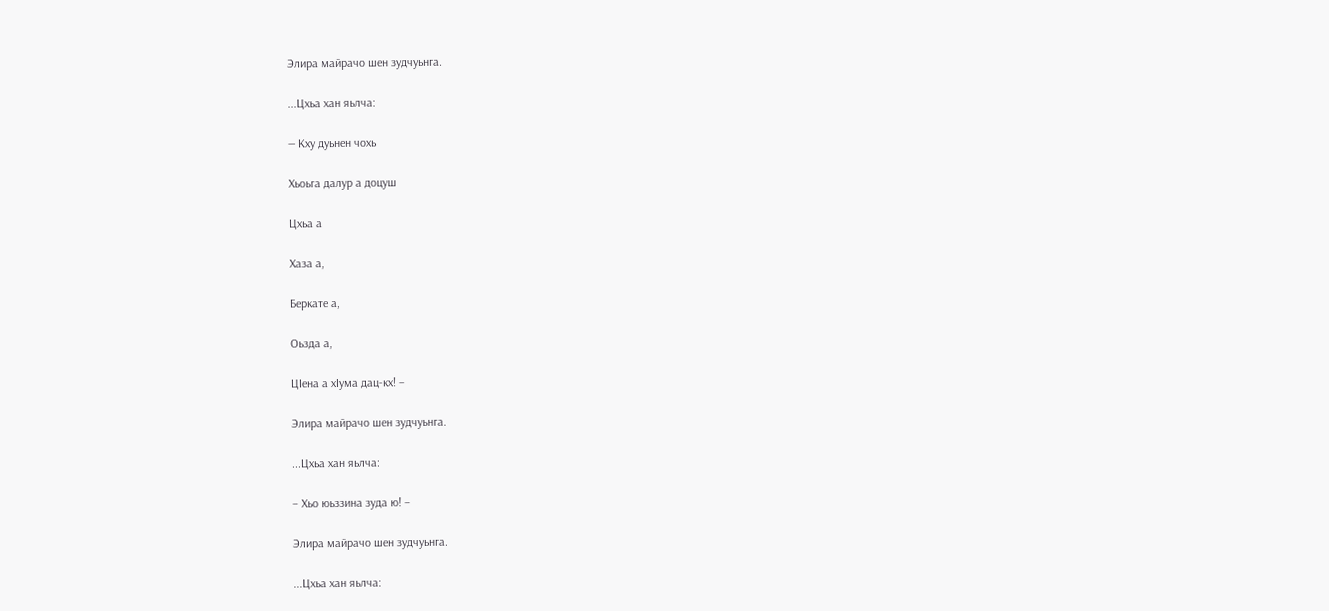Элира майрачо шен зудчуьнга.

...Цхьа хан яьлча:

— Кху дуьнен чохь

Хьоьга далур а доцуш

Цхьа а

Хаза а,

Беркате а,

Оьзда а,

ЦIена а хIума дац-кх! –

Элира майрачо шен зудчуьнга.

...Цхьа хан яьлча:

– Хьо юьззина зуда ю! –

Элира майрачо шен зудчуьнга.

...Цхьа хан яьлча: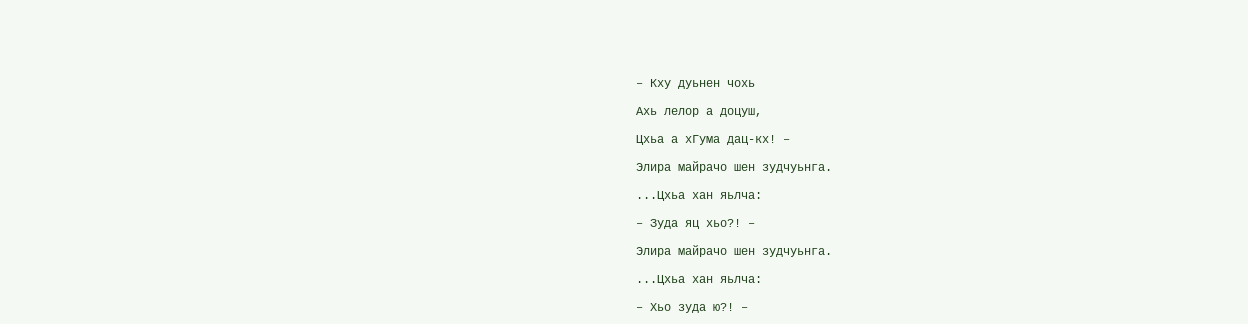– Кху дуьнен чохь

Ахь лелор а доцуш,

Цхьа а хГума дац-кх! –

Элира майрачо шен зудчуьнга.

...Цхьа хан яьлча:

– Зуда яц хьо?! –

Элира майрачо шен зудчуьнга.

...Цхьа хан яьлча:

– Хьо зуда ю?! –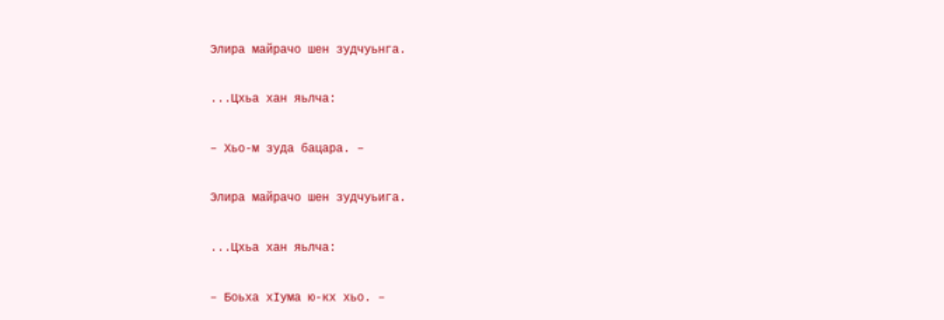Элира майрачо шен зудчуьнга.

...Цхьа хан яьлча:

– Хьо-м зуда бацара. –

Элира майрачо шен зудчуьига.

...Цхьа хан яьлча:

– Боьха хIума ю-кх хьо. –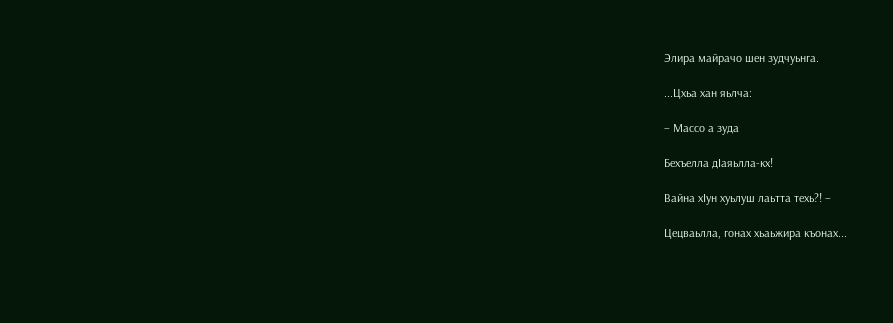Элира майрачо шен зудчуьнга.

...Цхьа хан яьлча:

– Массо а зуда

Бехъелла дIаяьлла-кх!

Вайна хIун хуьлуш лаьтта техь?! –

Цецваьлла, гонах хьаьжира къонах...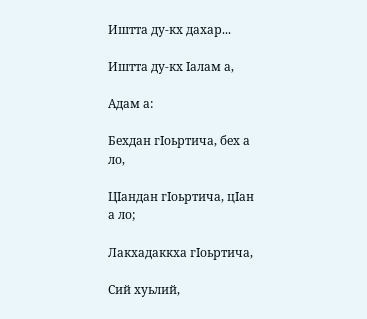Иштта ду-кх дахар...

Иштта ду-кх Iалам а,

Адам а:

Бехдан гIоьртича, бех а ло,

ЦIандан гIоьртича, цIан а ло;

Лакхадаккха гIоьртича,

Сий хуьлий,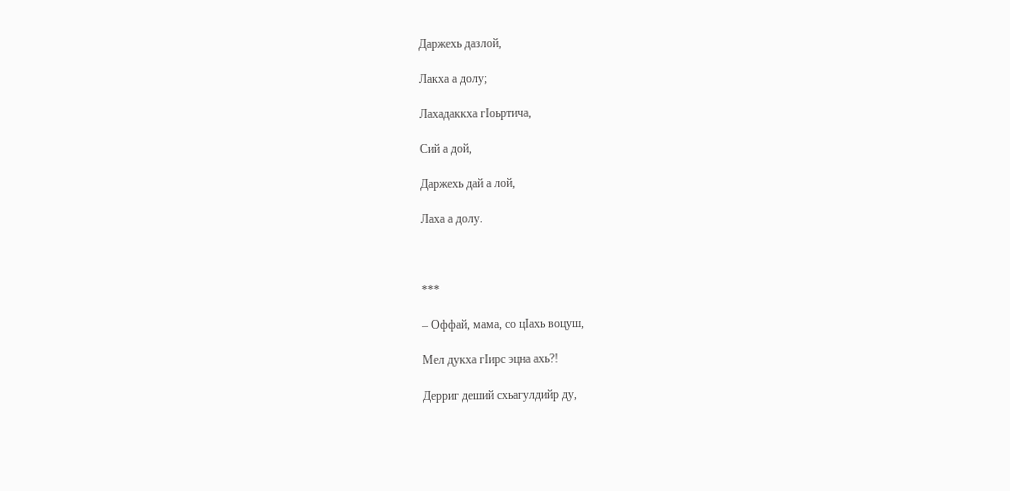Даржехь дазлой,

Лакха а долу;

Лахадаккха гIоьртича,

Сий а дой,

Даржехь дай а лой,

Лаха а долу.



***

– Оффай, мама, со цIахь воцуш,

Мел дукха гIирс эцна ахь?!

Дерриг деший схьагулдийр ду,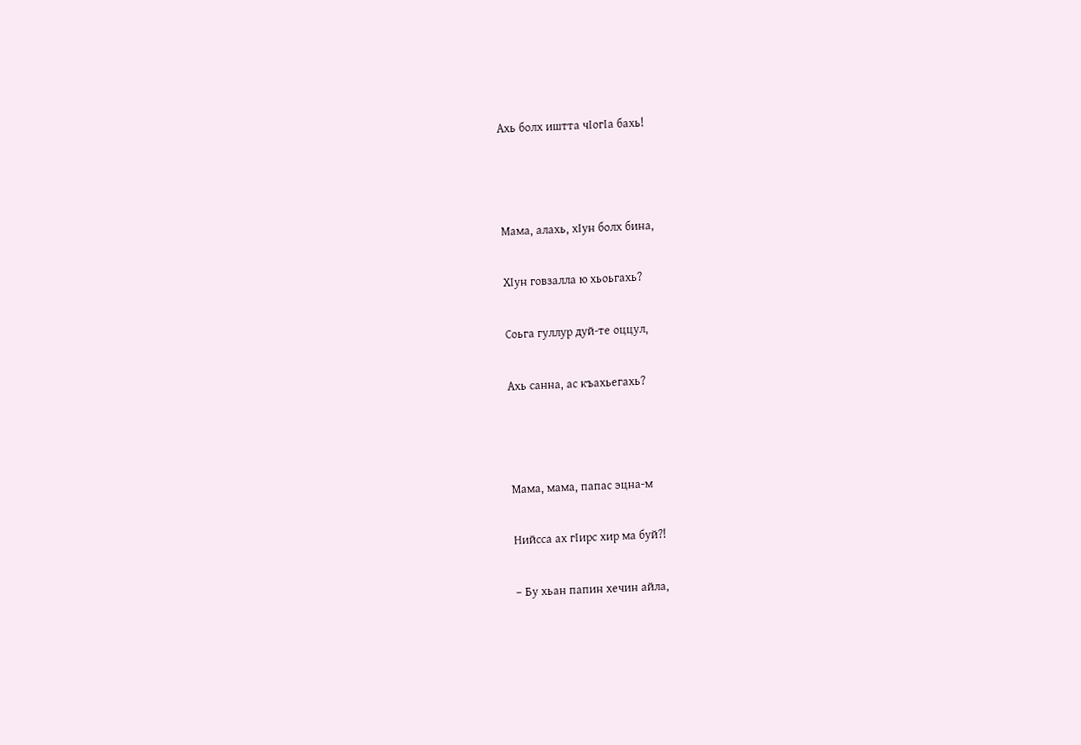Ахь болх иштта чIогIа бахь!



Мама, алахь, хIун болх бина,

ХIун говзалла ю хьоьгахь?

Соьга гуллур дуй-те оццул,

Ахь санна, ас къахьегахь?



Мама, мама, папас эцна-м

Нийсса ах гIирс хир ма буй?!

– Бу хьан папин хечин айла,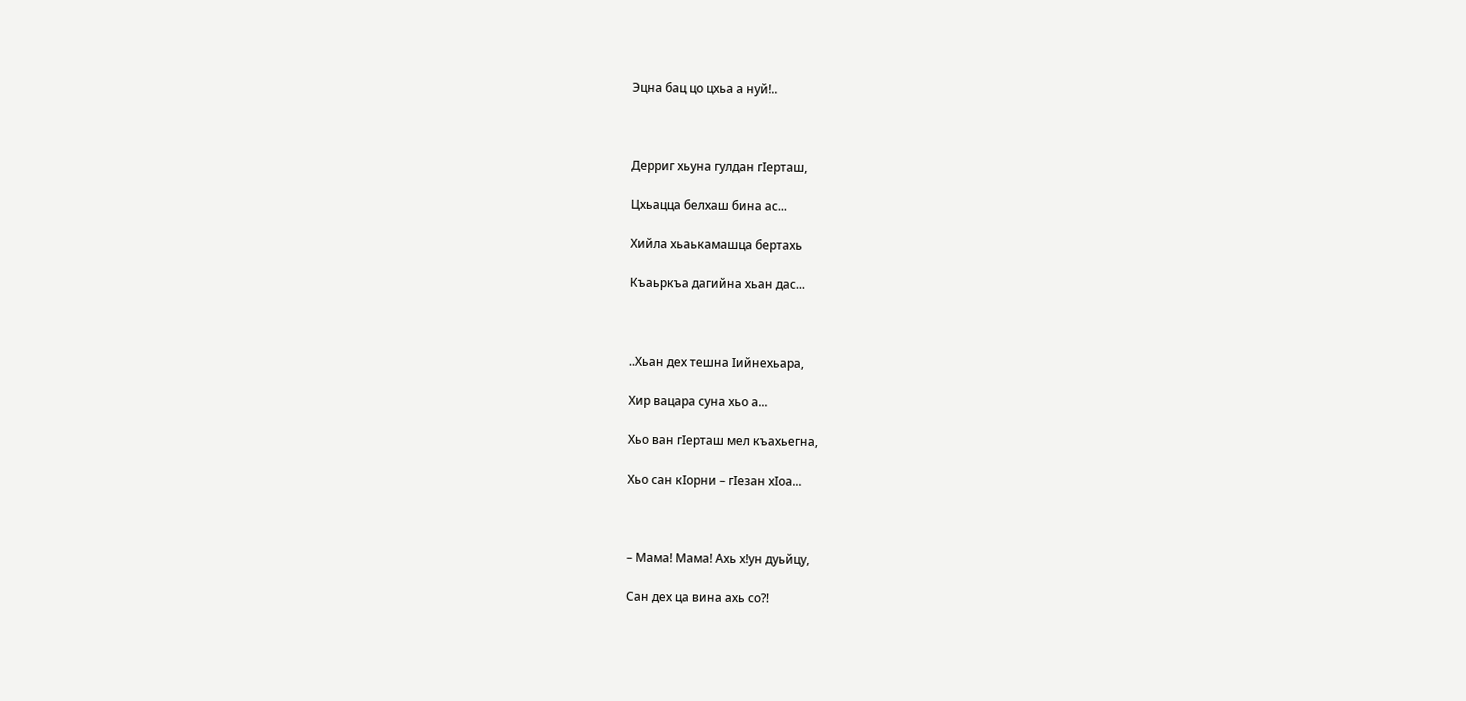Эцна бац цо цхьа а нуй!..



Дерриг хьуна гулдан гIерташ,

Цхьацца белхаш бина ас...

Хийла хьаькамашца бертахь

Къаьркъа дагийна хьан дас...



..Хьан дех тешна Iийнехьара,

Хир вацара суна хьо а...

Хьо ван гIерташ мел къахьегна,

Хьо сан кIорни – гIезан хIоа...



– Мама! Мама! Ахь х!ун дуьйцу,

Сан дех ца вина ахь со?!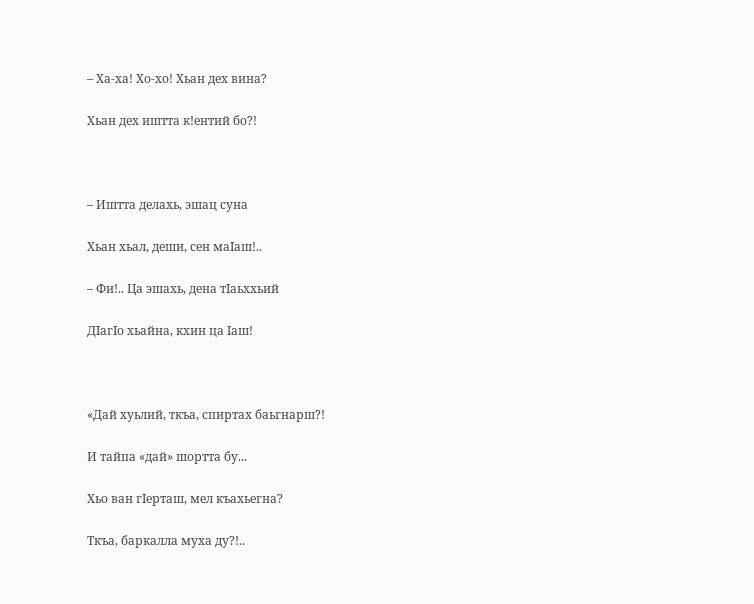– Ха-ха! Хо-хо! Хьан дех вина?

Хьан дех иштта к!ентий бо?!



– Иштта делахь, эшац суна

Хьан хьал, деши, сен маIаш!..

– Фи!.. Ца эшахь, дена тIаьххьий

ДIагIо хьайна, кхин ца Iаш!



«Дай хуьлий, ткъа, спиртах баьгнарш?!

И тайпа «дай» шортта бу...

Хьо ван гIерташ, мел къахьегна?

Ткъа, баркалла муха ду?!..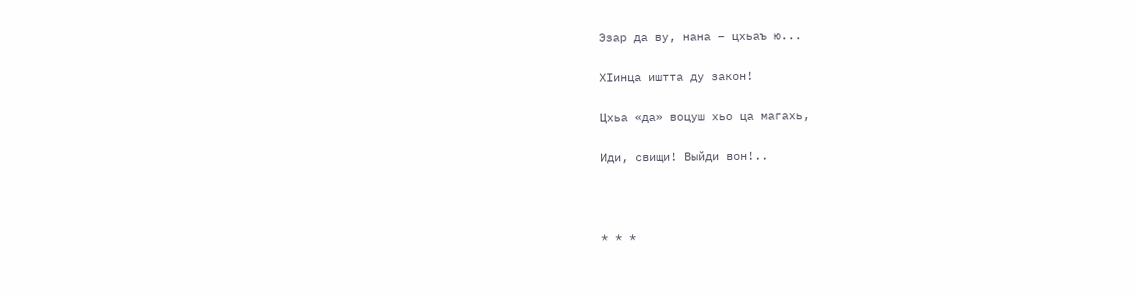Эзар да ву, нана – цхьаъ ю...

ХIинца иштта ду закон!

Цхьа «да» воцуш хьо ца магахь,

Иди, свищи! Выйди вон!..



* * *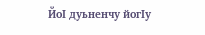ЙоI дуьненчу йогIу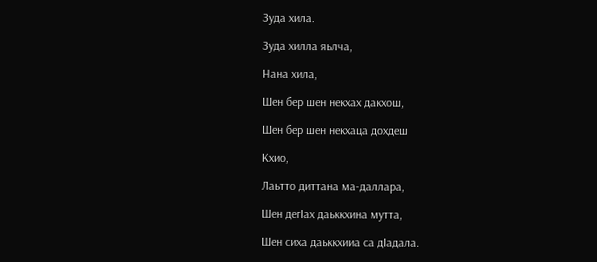Зуда хила.

Зуда хилла яьлча,

Нана хила,

Шен бер шен некхах дакхош,

Шен бер шен некхаца дохдеш

Кхио,

Лаьтто диттана ма-даллара,

Шен дегIах даьккхина мутта,

Шен сиха даьккхииа са дIадала.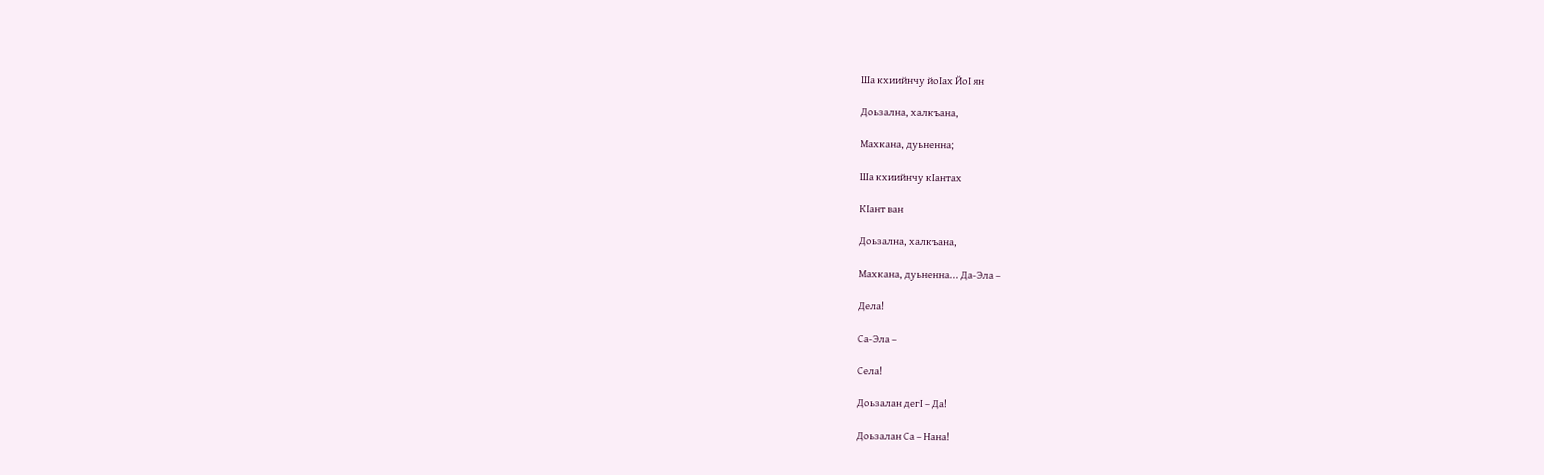Ша кхиийнчу йоIах ЙоI ян

Доьзална, халкъана,

Махкана, дуьненна;

Ша кхиийнчу кIантах

КIант ван

Доьзална, халкъана,

Махкана, дуьненна... Да-Эла –

Дела!

Са-Эла –

Села!

Доьзалан дегI – Да!

Доьзалан Са – Нана!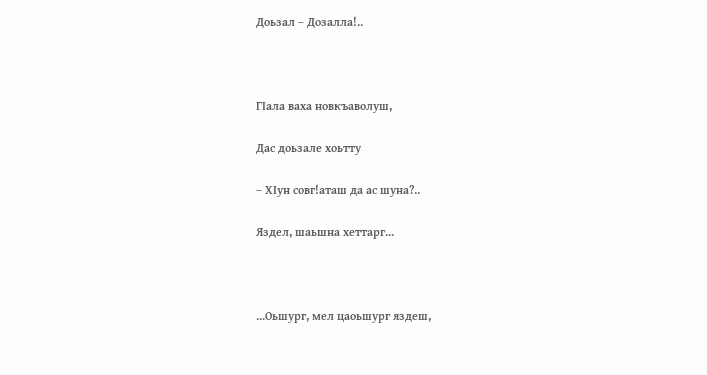Доьзал – Дозалла!..



ГIала ваха новкъаволуш,

Дас доьзале хоьтту

– ХIун совг!аташ да ас шуна?..

Яздел, шаьшна хеттарг...



...Оьшург, мел цаоьшург яздеш,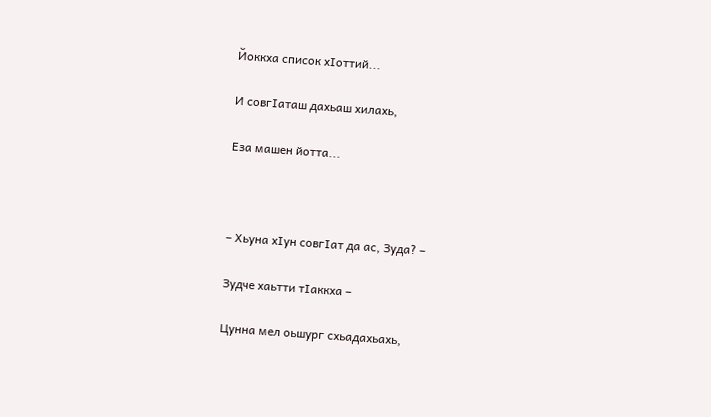Йоккха список хIоттий...

И совгIаташ дахьаш хилахь,

Еза машен йотта...



– Хьуна хIун совгIат да ас, Зуда? –

Зудче хаьтти тIаккха –

Цунна мел оьшург схьадахьахь,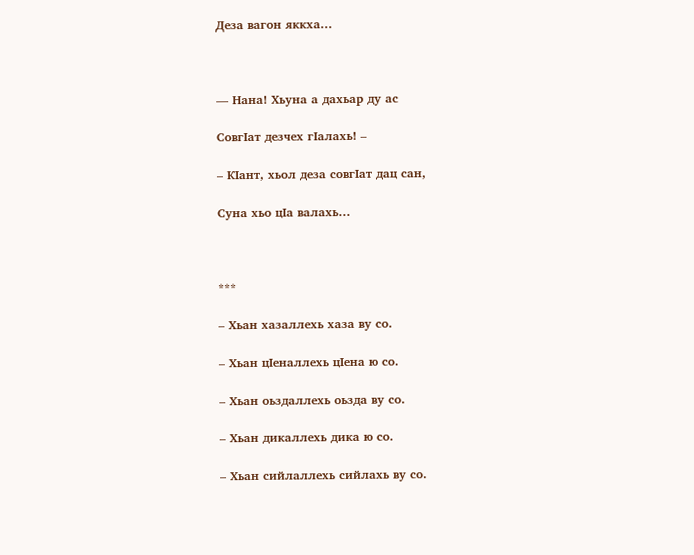Деза вагон яккха...



— Нана! Хьуна а дахьар ду ас

СовгIат дезчех гIалахь! –

– КIант, хьол деза совгIат дац сан,

Суна хьо цIа валахь…



***

– Хьан хазаллехь хаза ву со.

– Хьан цIеналлехь цIена ю со.

– Хьан оьздаллехь оьзда ву со.

– Хьан дикаллехь дика ю со.

– Хьан сийлаллехь сийлахь ву со.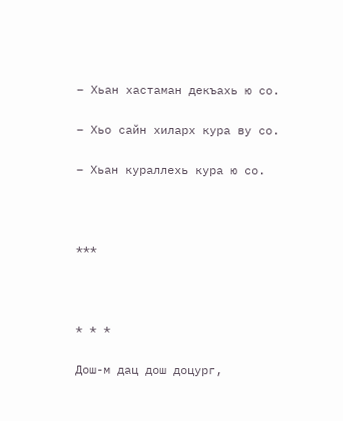– Хьан хастаман декъахь ю со.

– Хьо сайн хиларх кура ву со.

– Хьан кураллехь кура ю со.



***



* * *

Дош-м дац дош доцург,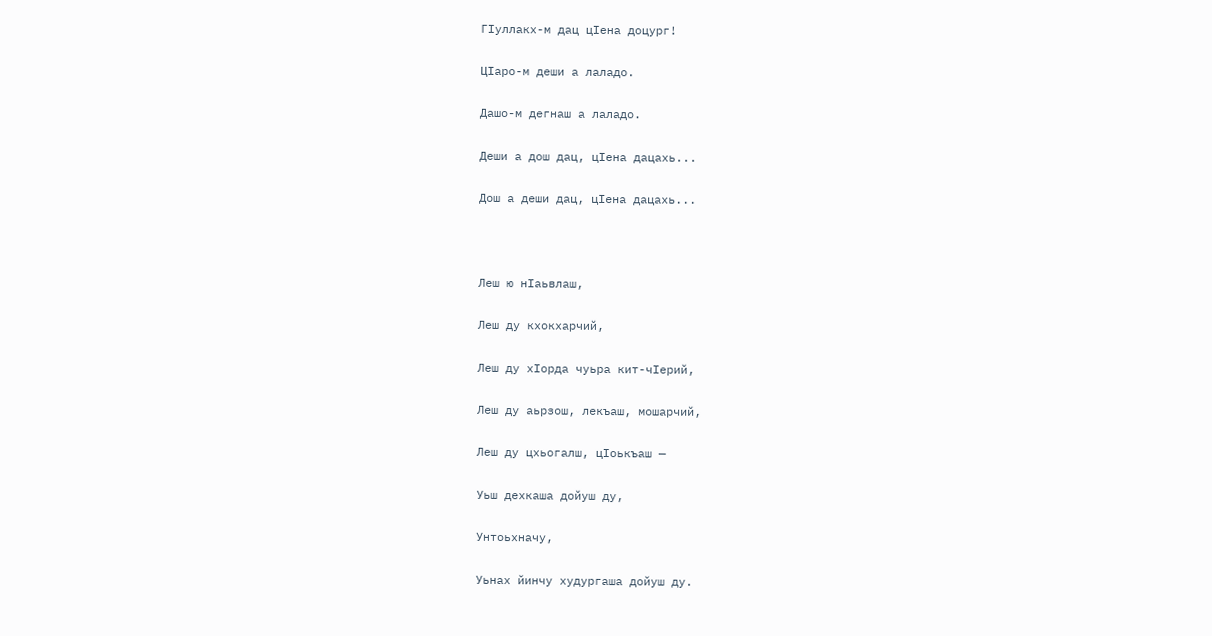ГIуллакх-м дац цIена доцург!

ЦIаро-м деши а лаладо.

Дашо-м дегнаш а лаладо.

Деши а дош дац, цIена дацахь...

Дош а деши дац, цIена дацахь...



Леш ю нIаьвлаш,

Леш ду кхокхарчий,

Леш ду хIорда чуьра кит-чIерий,

Леш ду аьрзош, лекъаш, мошарчий,

Леш ду цхьогалш, цIоькъаш —

Уьш дехкаша дойуш ду,

Унтоьхначу,

Уьнах йинчу худургаша дойуш ду.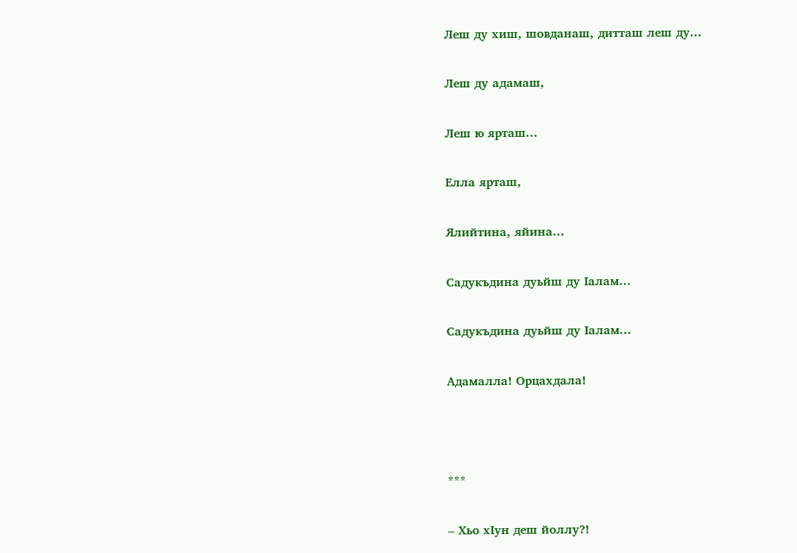Леш ду хиш, шовданаш, дитташ леш ду...

Леш ду адамаш,

Леш ю ярташ...

Елла ярташ,

Ялийтина, яйина...

Садукъдина дуьйш ду Iалам...

Садукъдина дуьйш ду Iалам...

Адамалла! Орцахдала!



***

– Хьо хIун деш йоллу?!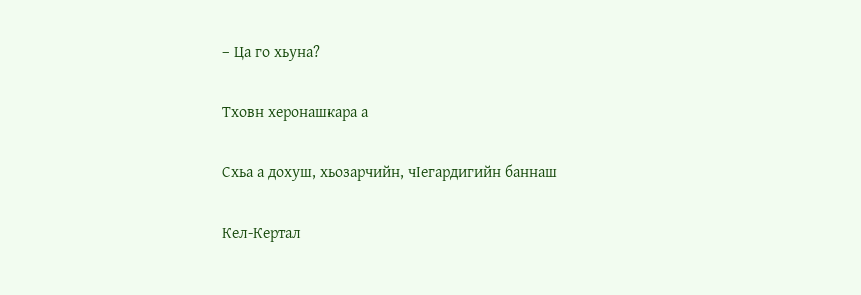– Ца го хьуна?

Тховн херонашкара а

Схьа а дохуш, хьозарчийн, чIегардигийн баннаш

Кел-Кертал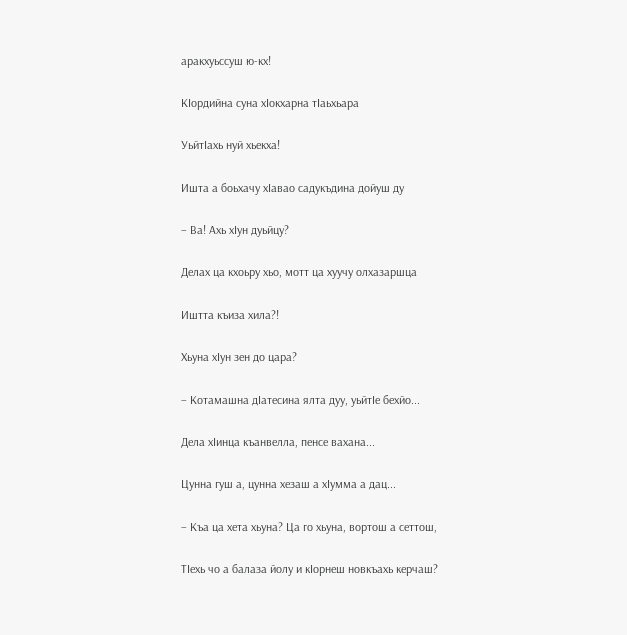аракхуьссуш ю-кх!

КIордийна суна хIокхарна тIаьхьара

УьйтIахь нуй хьекха!

Ишта а боьхачу хIавао садукъдина дойуш ду

– Ва! Ахь хIун дуьйцу?

Делах ца кхоьру хьо, мотт ца хуучу олхазаршца

Иштта къиза хила?!

Хьуна хIун зен до цара?

– Котамашна дIатесина ялта дуу, уьйтIе бехйо...

Дела хIинца къанвелла, пенсе вахана...

Цунна гуш а, цунна хезаш а хIумма а дац...

– Къа ца хета хьуна? Ца го хьуна, вортош а сеттош,

ТIехь чо а балаза йолу и кIорнеш новкъахь керчаш?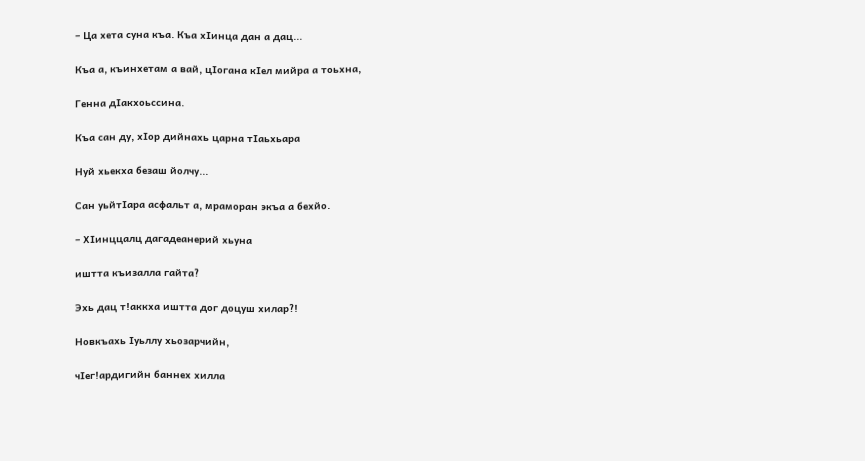– Ца хета суна къа. Къа хIинца дан а дац...

Къа а, къинхетам а вай, цIогана кIел мийра а тоьхна,

Генна дIакхоьссина.

Къа сан ду, хIор дийнахь царна тIаьхьара

Нуй хьекха безаш йолчу...

Сан уьйтIара асфальт а, мраморан экъа а бехйо.

– ХIинццалц дагадеанерий хьуна

иштта къизалла гайта?

Эхь дац т!аккха иштта дог доцуш хилар?!

Новкъахь Iуьллу хьозарчийн,

чIег!ардигийн баннех хилла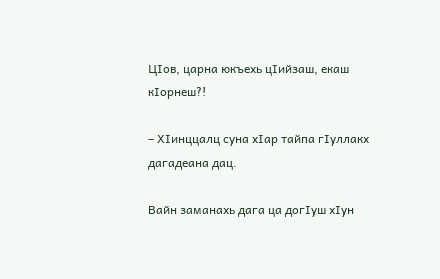ЦIов, царна юкъехь цIийзаш, екаш кIорнеш?!

– ХIинццалц суна хIар тайпа гIуллакх дагадеана дац.

Вайн заманахь дага ца догIуш хIун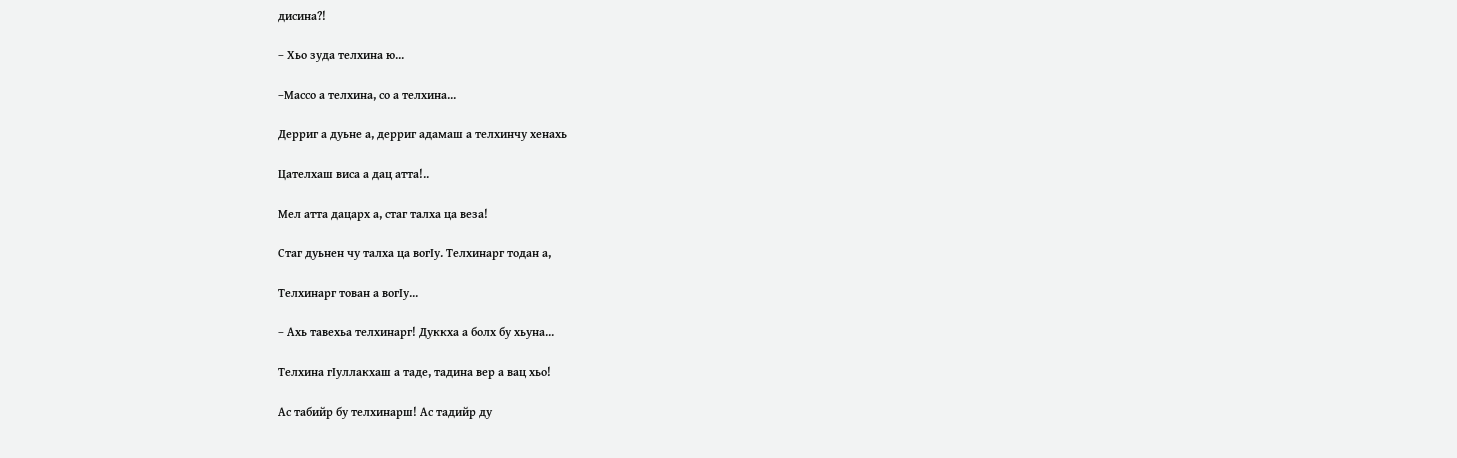дисина?!

– Хьо зуда телхина ю...

–Массо а телхина, со а телхина...

Дерриг а дуьне а, дерриг адамаш а телхинчу хенахь

Цателхаш виса а дац атта!..

Мел атта дацарх а, стаг талха ца веза!

Стаг дуьнен чу талха ца вогIу. Телхинарг тодан а,

Телхинарг тован а вогIу...

– Ахь тавехьа телхинарг! Дуккха а болх бу хьуна...

Телхина гIуллакхаш а таде, тадина вер а вац хьо!

Ас табийр бу телхинарш! Ас тадийр ду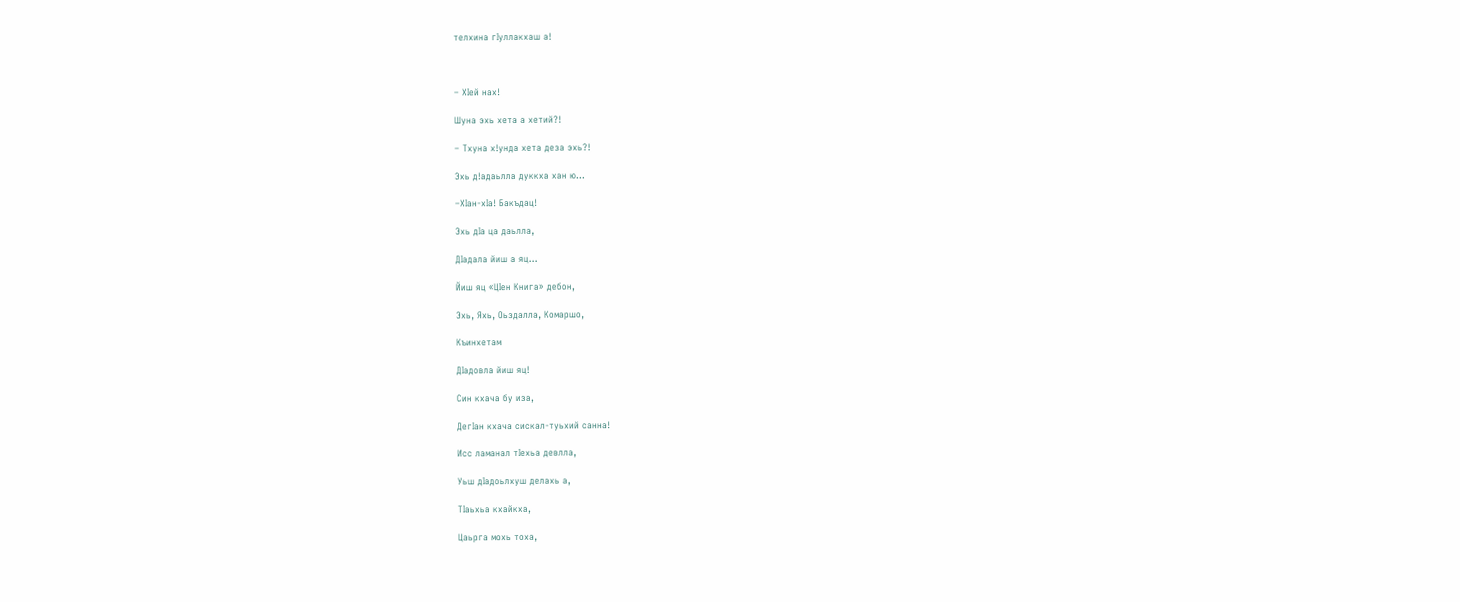телхина гIуллакхаш а!



– ХIей нах!

Шуна эхь хета а хетий?!

– Тхуна х!унда хета деза эхь?!

Эхь д!адаьлла дуккха хан ю...

–ХIан-хIа! Бакъдац!

Эхь дIа ца даьлла,

ДIадала йиш а яц...

Йиш яц «ЦIен Книга» дебон,

Эхь, Яхь, Оьздалла, Комаршо,

Къинхетам

ДIадовла йиш яц!

Син кхача бу иза,

ДегIан кхача сискал-туьхий санна!

Исс ламанал тIехьа девлла,

Уьш дIадоьлхуш делахь а,

ТIаьхьа кхайкха,

Цаьрга мохь тоха,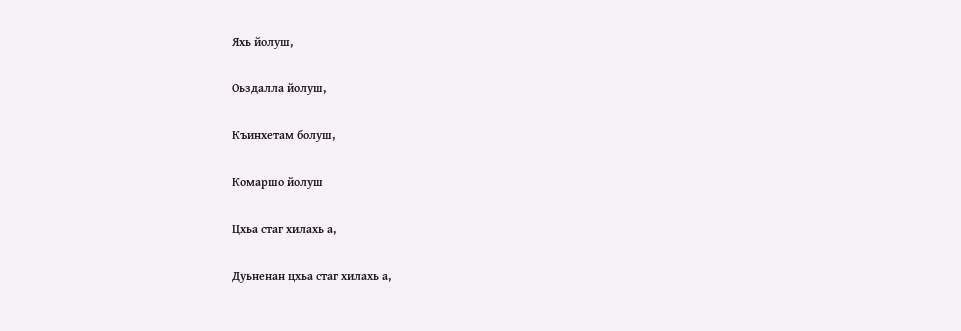Яхь йолуш,

Оьздалла йолуш,

Къинхетам болуш,

Комаршо йолуш

Цхьа стаг хилахь а,

Дуьненан цхьа стаг хилахь а,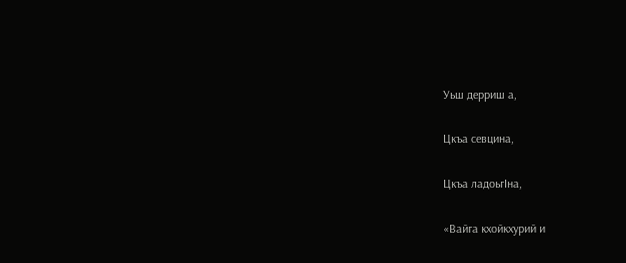Уьш дерриш а,

Цкъа севцина,

Цкъа ладоьгIна,

«Вайга кхойкхурий и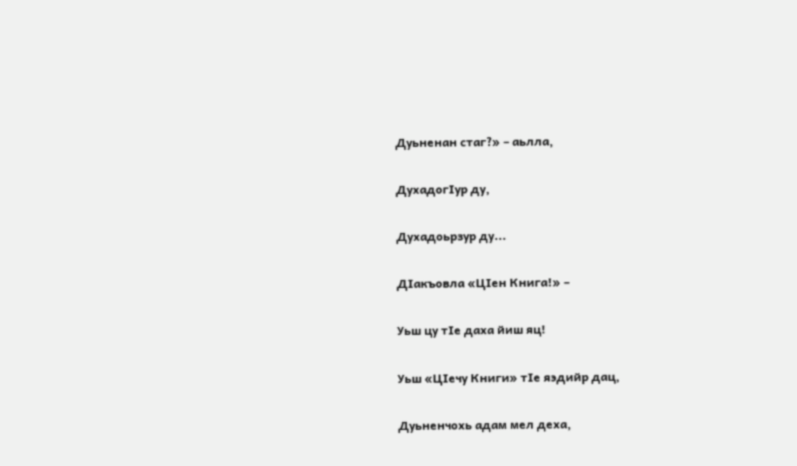Дуьненан стаг?» – аьлла,

ДухадогIур ду,

Духадоьрзур ду...

ДIакъовла «ЦIен Книга!» –

Уьш цу тIе даха йиш яц!

Уьш «ЦIечу Книги» тIе яэдийр дац,

Дуьненчохь адам мел деха,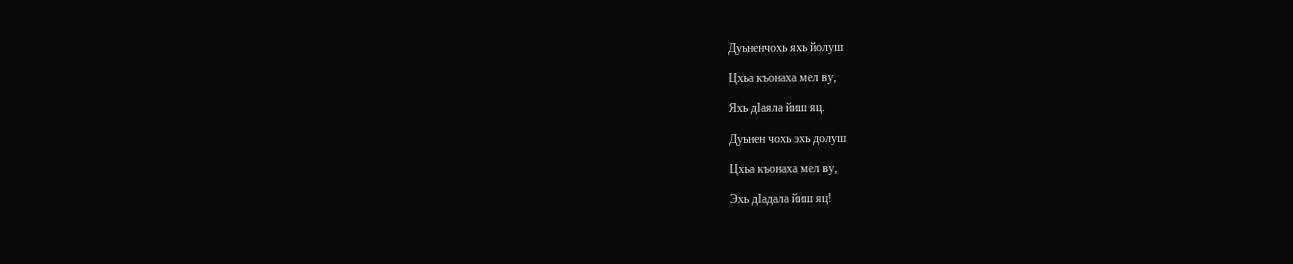Дуьненчохь яхь йолуш

Цхьа къонаха мел ву,

Яхь дIаяла йиш яц.

Дуьнен чохь эхь долуш

Цхьа къонаха мел ву,

Эхь дIадала йиш яц!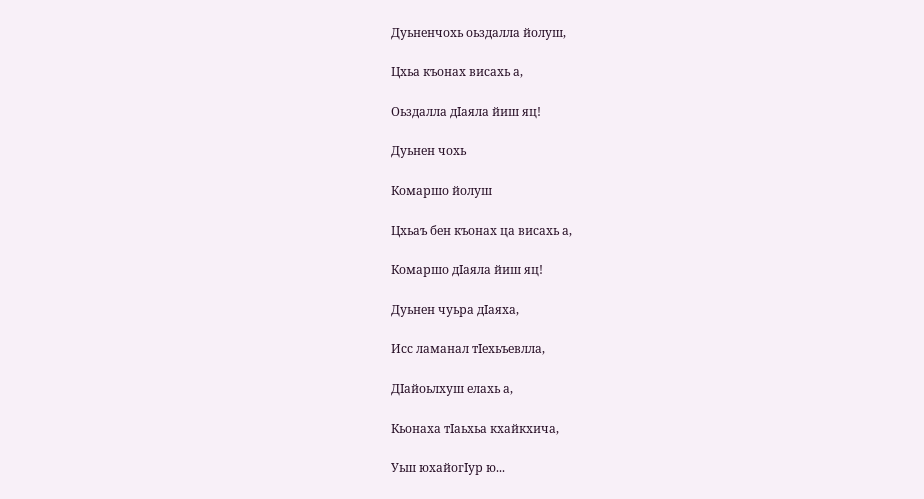Дуьненчохь оьздалла йолуш,

Цхьа къонах висахь а,

Оьздалла дIаяла йиш яц!

Дуьнен чохь

Комаршо йолуш

Цхьаъ бен къонах ца висахь а,

Комаршо дIаяла йиш яц!

Дуьнен чуьра дIаяха,

Исс ламанал тIехьъевлла,

ДIайоьлхуш елахь а,

Кьонаха тIаьхьа кхайкхича,

Уьш юхайогIур ю...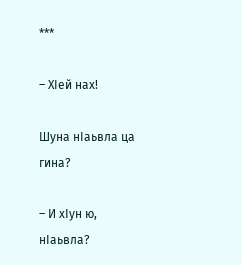***

– ХIей нах!

Шуна нIаьвла ца гина?

– И хIун ю, нIаьвла?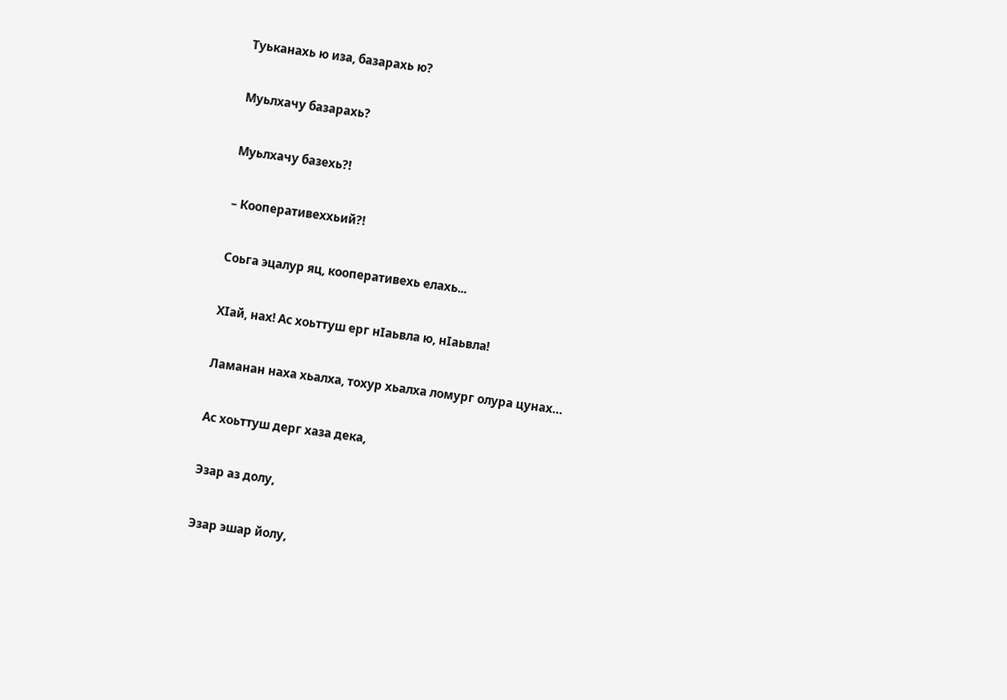Туьканахь ю иза, базарахь ю?

Муьлхачу базарахь?

Муьлхачу базехь?!

– Кооперативеххьий?!

Соьга эцалур яц, кооперативехь елахь...

ХIай, нах! Ас хоьттуш ерг нIаьвла ю, нIаьвла!

Ламанан наха хьалха, тохур хьалха ломург олура цунах…

Ас хоьттуш дерг хаза дека,

Эзар аз долу,

Эзар эшар йолу,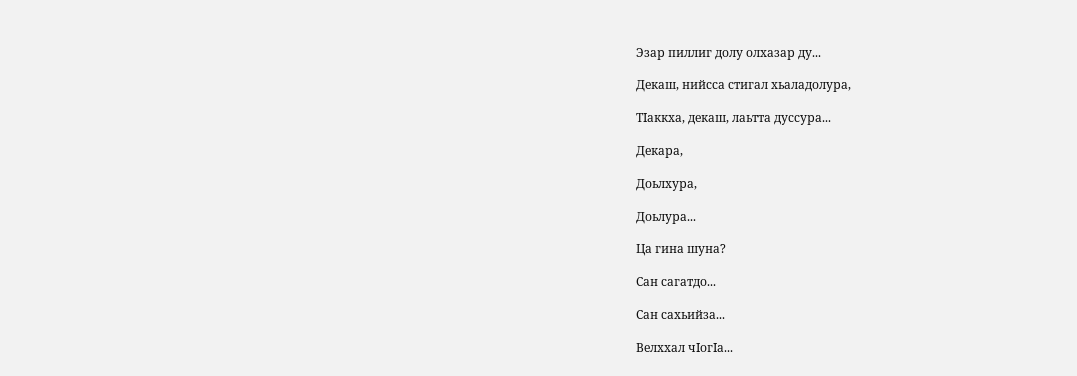Эзар пиллиг долу олхазар ду...

Декаш, нийсса стигал хьаладолура,

ТIаккха, декаш, лаьтта дуссура...

Декара,

Доьлхура,

Доьлура...

Ца гина шуна?

Сан сагатдо...

Сан сахьийза...

Велххал чIогIа...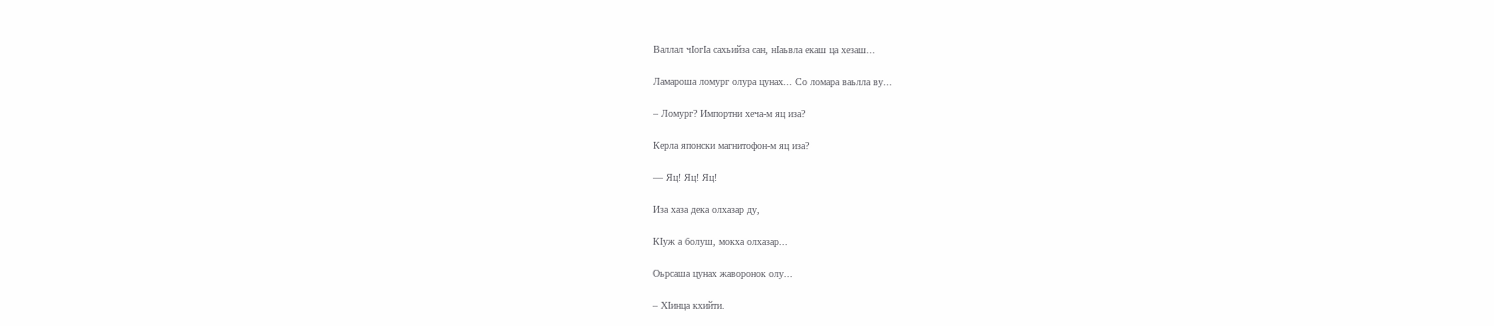Валлал чIогIа сахьийза сан, нIаьвла екаш ца хезаш...

Ламароша ломург олура цунах... Со ломара ваьлла ву...

– Ломург? Импортни хеча-м яц иза?

Керла японски магнитофон-м яц иза?

— Яц! Яц! Яц!

Иза хаза дека олхазар ду,

КIуж а болуш, мокха олхазар...

Оьрсаша цунах жаворонок олу...

– ХIинца кхийти.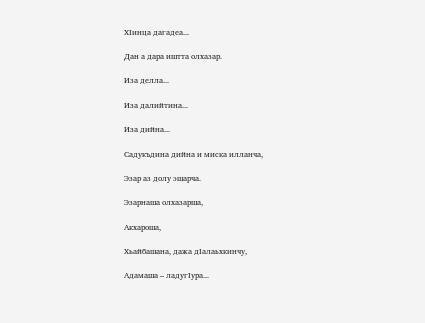ХIинца дагадеа...

Дан а дара иштта олхазар.

Иза делла...

Иза далийтина...

Иза дийна...

Садукъдина дийна и миска илланча,

Эзар аз долу эшарча.

Эзарнаша олхазарша,

Акхароша,

Хьайбашана, дажа дIалаьхкинчу,

Адамаша – ладугIура...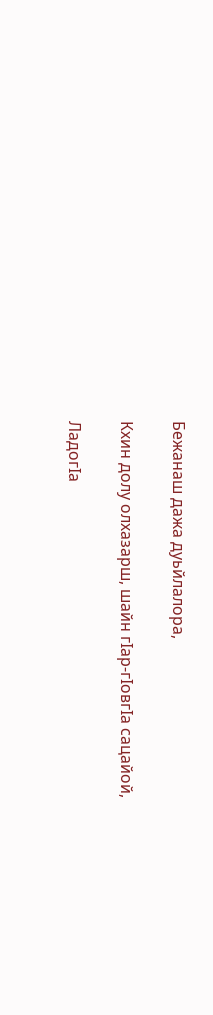Бежанаш дажа дуьйлалора,

Кхин долу олхазарш, шайн гIар-гIовгIа сацайой,

ЛадогIа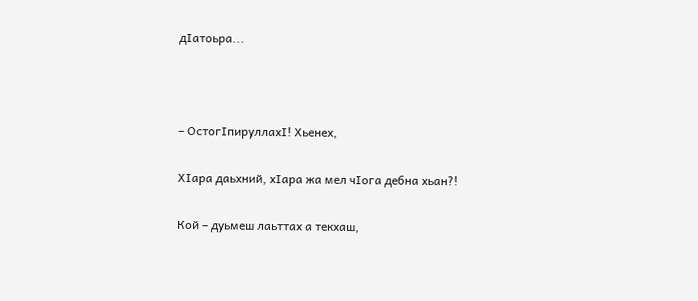дIатоьра...



– ОстогIпируллахI! Хьенех,

ХIара даьхний, хIара жа мел чIога дебна хьан?!

Кой – дуьмеш лаьттах а текхаш,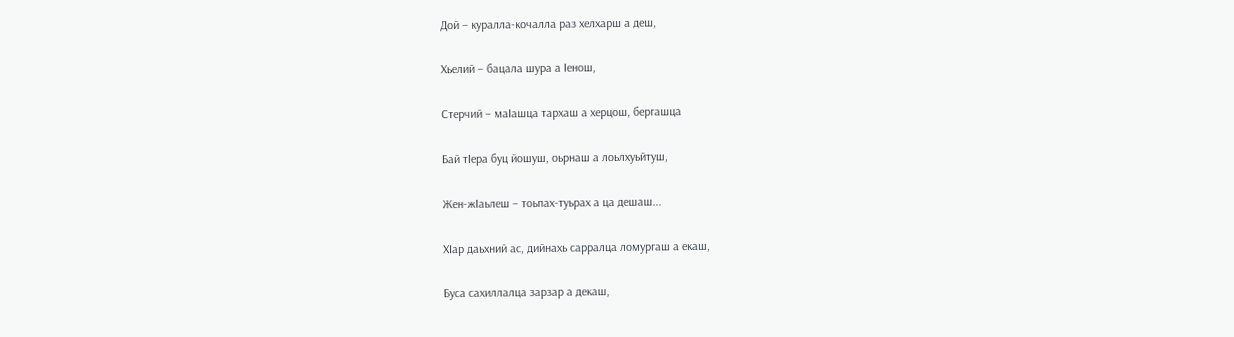Дой – куралла-кочалла раз хелхарш а деш,

Хьелий – бацала шура а Iенош,

Стерчий – маIашца тархаш а херцош, бергашца

Бай тIера буц йошуш, оьрнаш а лоьлхуьйтуш,

Жен-жIаьлеш – тоьпах-туьрах а ца дешаш...

ХIар даьхний ас, дийнахь сарралца ломургаш а екаш,

Буса сахиллалца зарзар а декаш,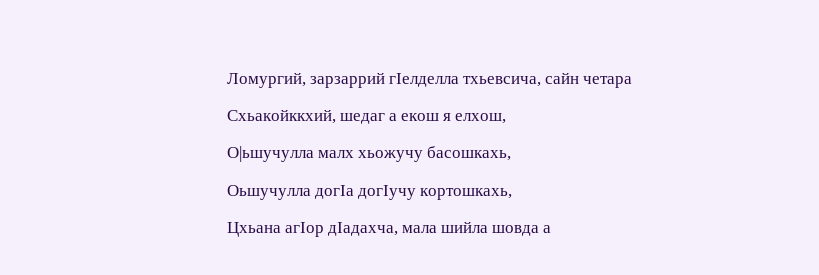Ломургий, зарзаррий гIелделла тхьевсича, сайн четара

Схьакойккхий, шедаг а екош я елхош,

О|ьшучулла малх хьожучу басошкахь,

Оьшучулла догIа догIучу кортошкахь,

Цхьана агIор дIадахча, мала шийла шовда а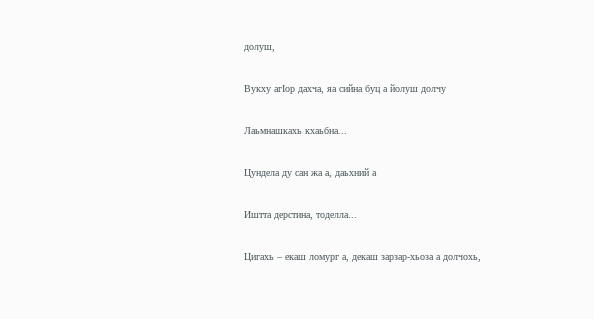долуш,

Вукху агIор дахча, яа сийна буц а йолуш долчу

Лаьмнашкахь кхаьбна...

Цундела ду сан жа а, даьхний а

Иштта дерстина, тоделла...

Цигахь – екаш ломург а, декаш зарзар-хьоза а долчохь,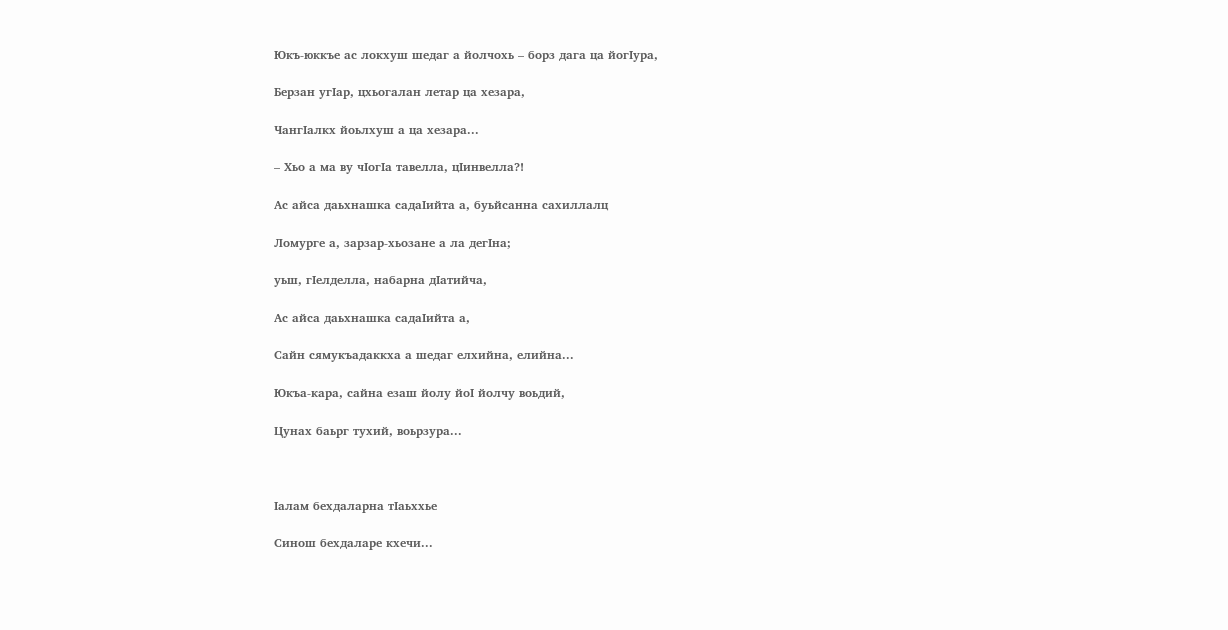Юкъ-юккъе ас локхуш шедаг а йолчохь – борз дага ца йогIура,

Берзан угIар, цхьогалан летар ца хезара,

ЧангIалкх йоьлхуш а ца хезара...

– Хьо а ма ву чIогIа тавелла, цIинвелла?!

Ас айса даьхнашка садаIийта а, буьйсанна сахиллалц

Ломурге а, зарзар-хьозане а ла дегIна;

уьш, гIелделла, набарна дIатийча,

Ас айса даьхнашка садаIийта а,

Сайн сямукъадаккха а шедаг елхийна, елийна...

Юкъа-кара, сайна езаш йолу йоI йолчу воьдий,

Цунах баьрг тухий, воьрзура...



Iалам бехдаларна тIаьххье

Синош бехдаларе кхечи...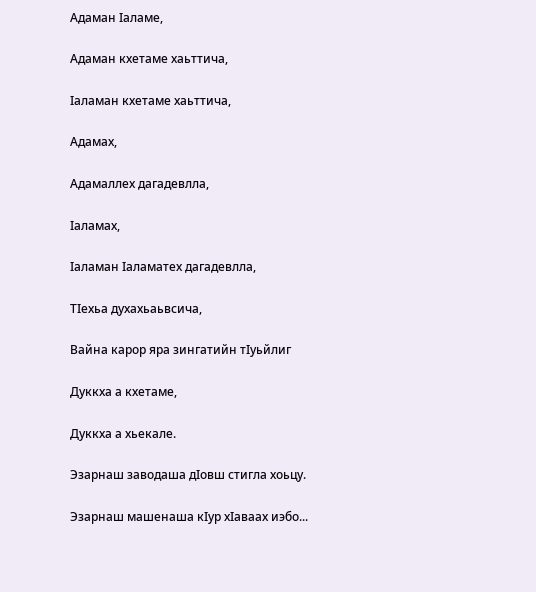Адаман Iаламе,

Адаман кхетаме хаьттича,

Iаламан кхетаме хаьттича,

Адамах,

Адамаллех дагадевлла,

Iаламах,

Iаламан Iаламатех дагадевлла,

ТIехьа духахьаьвсича,

Вайна карор яра зингатийн тIуьйлиг

Дуккха а кхетаме,

Дуккха а хьекале.

Эзарнаш заводаша дIовш стигла хоьцу.

Эзарнаш машенаша кIур хIаваах иэбо...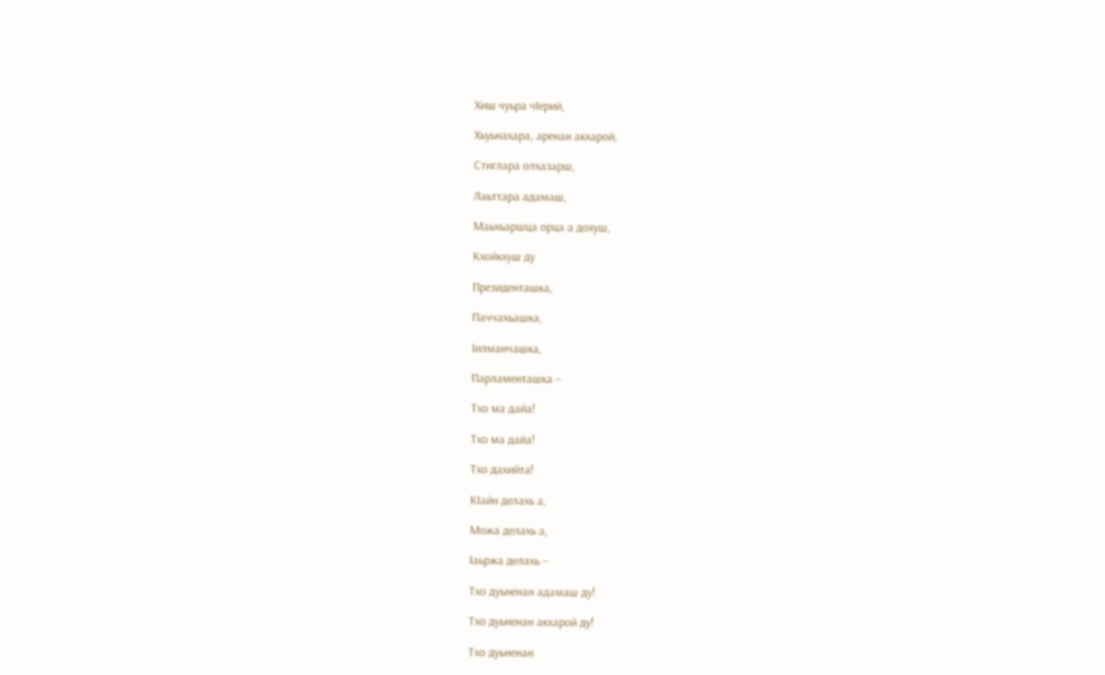Хиш чуьра чIерий,

Хьуьнахара, аренан акхарой,

Стиглара олхазарш,

Лаьттара адамаш,

Маьхьаршца орца а дохуш,

Кхойкхуш ду

Президенташка,

Паччахьашка,

Iилманчашка,

Парламенташка –

Тхо ма дайа!

Тхо ма дайа!

Тхо дахийта!

КIайн делахь а,

Можа делахь а,

Iаьржа делахь –

Тхо дуьненан адамаш ду!

Тхо дуьненан акхарой ду!

Тхо дуьненан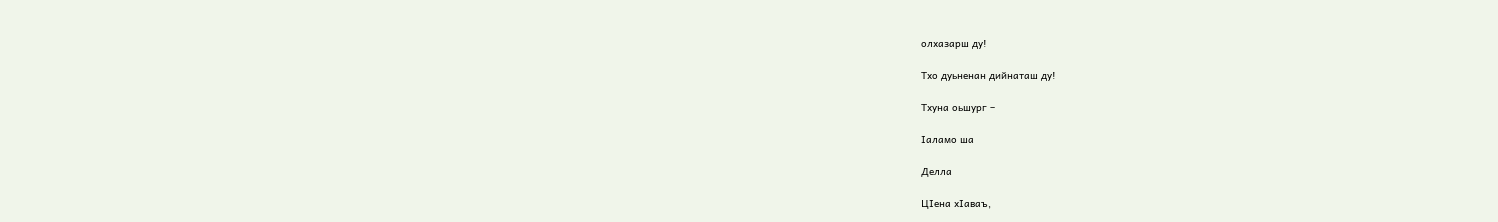олхазарш ду!

Тхо дуьненан дийнаташ ду!

Тхуна оьшург –

Iаламо ша

Делла

ЦIена хIаваъ,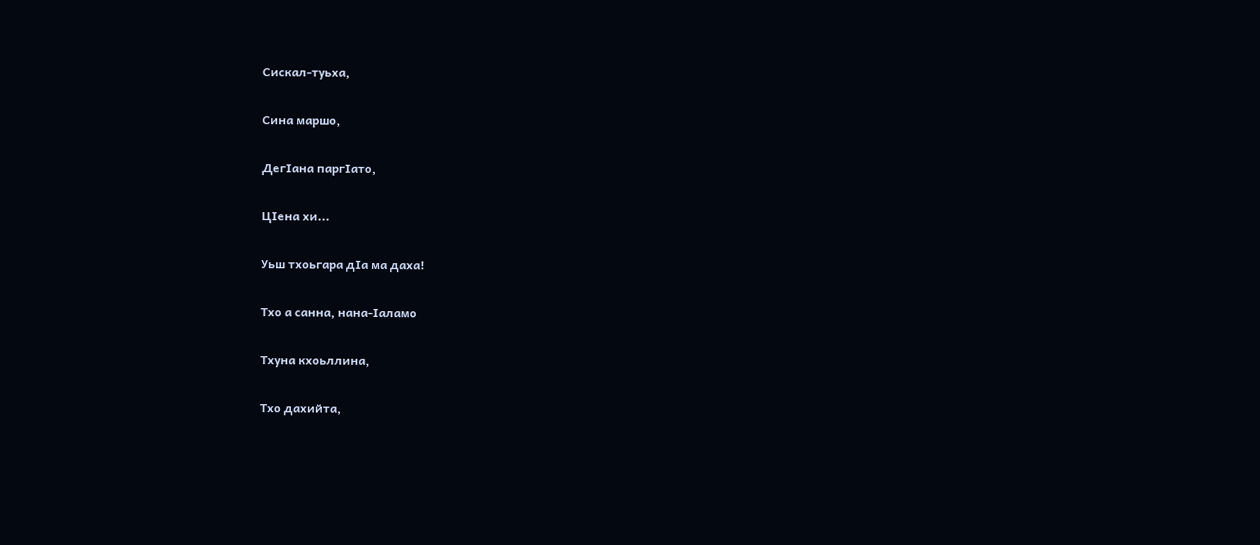Сискал-туьха,

Сина маршо,

ДегIана паргIато,

ЦIена хи...

Уьш тхоьгара дIа ма даха!

Тхо а санна, нана-Iаламо

Тхуна кхоьллина,

Тхо дахийта,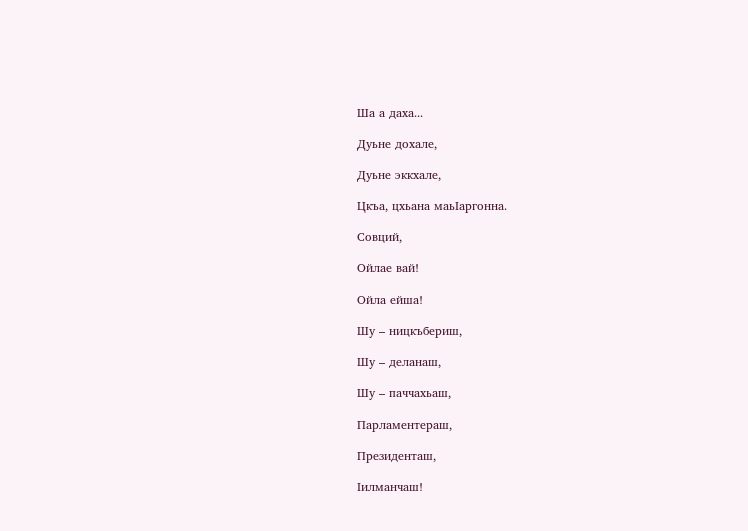Ша а даха...

Дуьне дохале,

Дуьне эккхале,

Цкъа, цхьана маьIаргонна.

Совций,

Ойлае вай!

Ойла ейша!

Шу – ницкъбериш,

Шу – деланаш,

Шу – паччахьаш,

Парламентераш,

Президенташ,

Iилманчаш!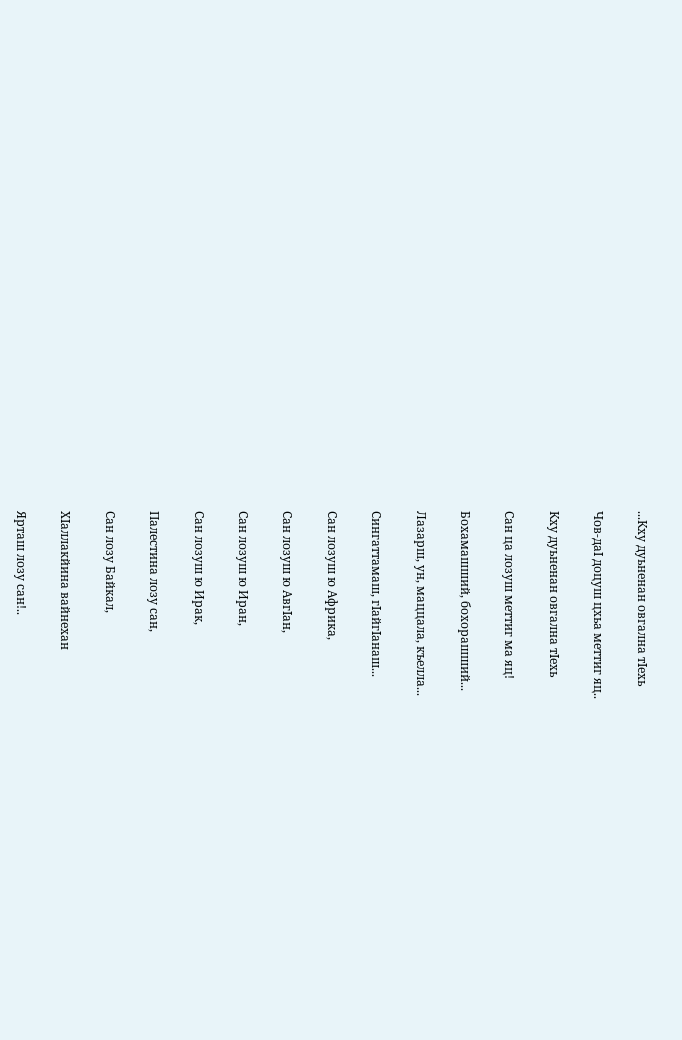...Кху дуьненан овгална тIехь

Чов-даI доцуш цхьа меттиг яц..

Кху дуьненан овгална тIехь

Сан ца лозуш меттиг ма яц!

Бохамашший, бохорашший...

Лазарш, ун, маццала, къелла...

Сингаттамаш, гIайгIанаш...

Сан лозуш ю Африка,

Сан лозуш ю АвгIан,

Сан лозуш ю Иран,

Сан лозуш ю Ирак,

Палестина лозу сан,

Сан лозу Байкал,

ХIаллакйина вайнехан

Ярташ лозу сан!..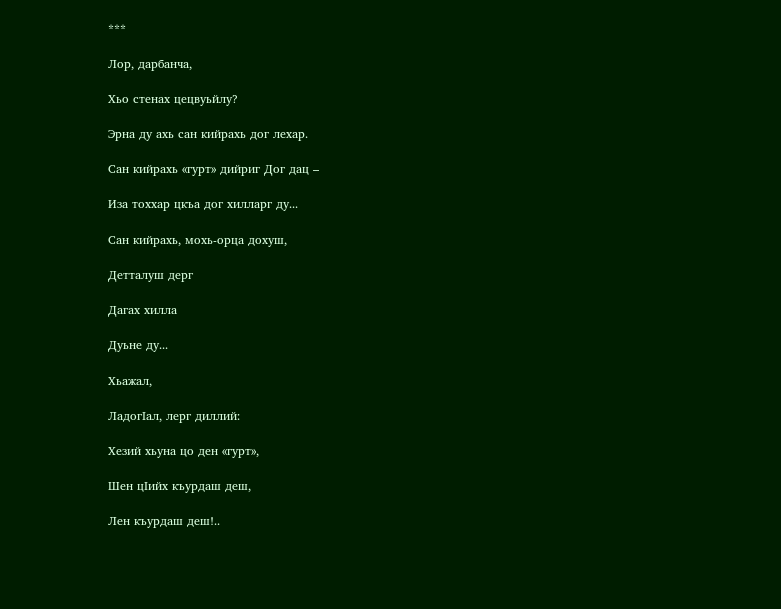***

Лор, дарбанча,

Хьо стенах цецвуьйлу?

Эрна ду ахь сан кийрахь дог лехар.

Сан кийрахь «гурт» дийриг Дог дац –

Иза тоххар цкъа дог хилларг ду...

Сан кийрахь, мохь-орца дохуш,

Детталуш дерг

Дагах хилла

Дуьне ду...

Хьажал,

ЛадогIал, лерг диллий:

Хезий хьуна цо ден «гурт»,

Шен цIийх къурдаш деш,

Лен къурдаш деш!..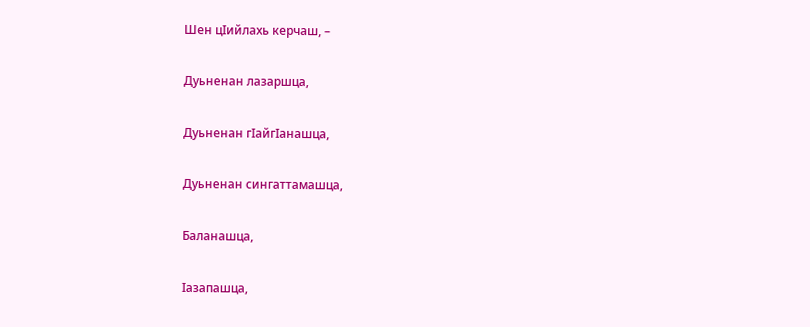Шен цIийлахь керчаш, –

Дуьненан лазаршца,

Дуьненан гIайгIанашца,

Дуьненан сингаттамашца,

Баланашца,

Iазапашца,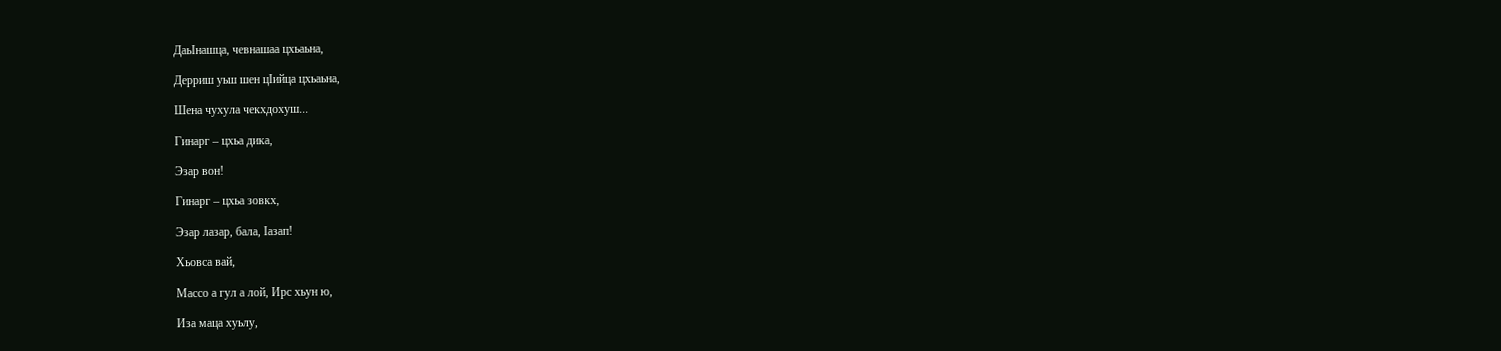ДаьIнашца, чевнашаа цхьаьна,

Дерриш уьш шен цIийца цхьаьна,

Шена чухула чекхдохуш...

Гинарг – цхьа дика,

Эзар вон!

Гинарг – цхьа зовкх,

Эзар лазар, бала, Iазап!

Хьовса вай,

Массо а гул а лой, Ирс хьун ю,

Иза маца хуьлу,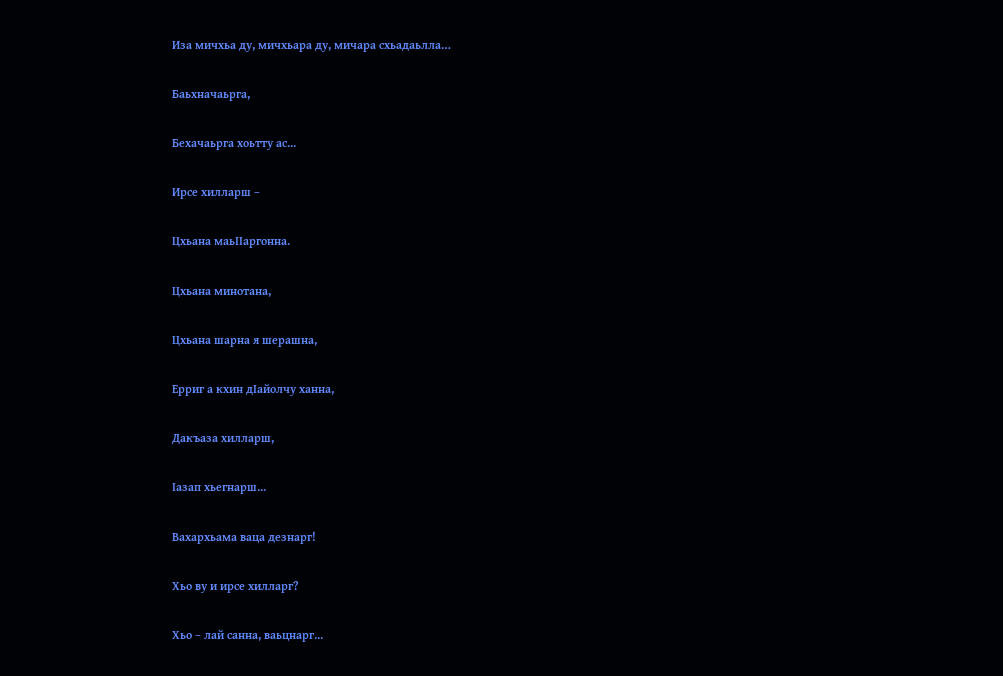Иза мичхьа ду, мичхьара ду, мичара схьадаьлла…

Баьхначаьрга,

Бехачаьрга хоьтту ас...

Ирсе хилларш –

Цхьана маьIIаргонна.

Цхьана минотана,

Цхьана шарна я шерашна,

Ерриг а кхин дIайолчу ханна,

Дакъаза хилларш,

Iазап хьегнарш...

Вахархьама ваца дезнарг!

Хьо ву и ирсе хилларг?

Хьо – лай санна, ваьцнарг...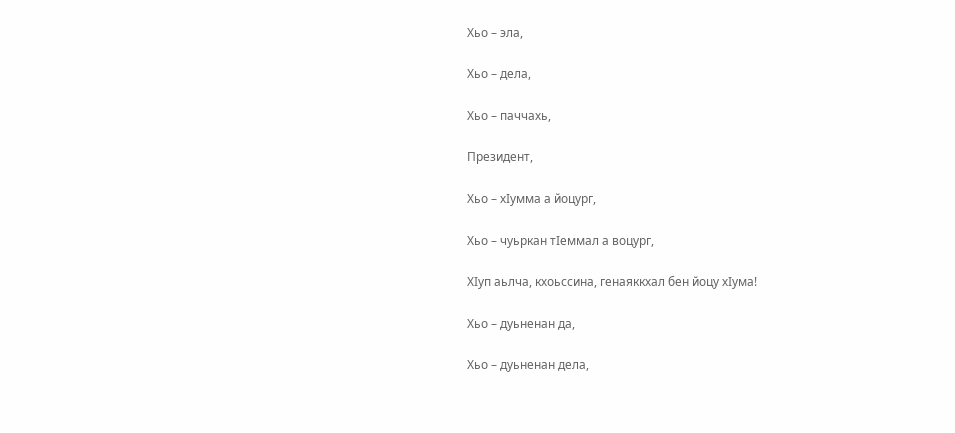Хьо – эла,

Хьо – дела,

Хьо – паччахь,

Президент,

Хьо – хIумма а йоцург,

Хьо – чуьркан тIеммал а воцург,

ХIуп аьлча, кхоьссина, генаяккхал бен йоцу хIума!

Хьо – дуьненан да,

Хьо – дуьненан дела,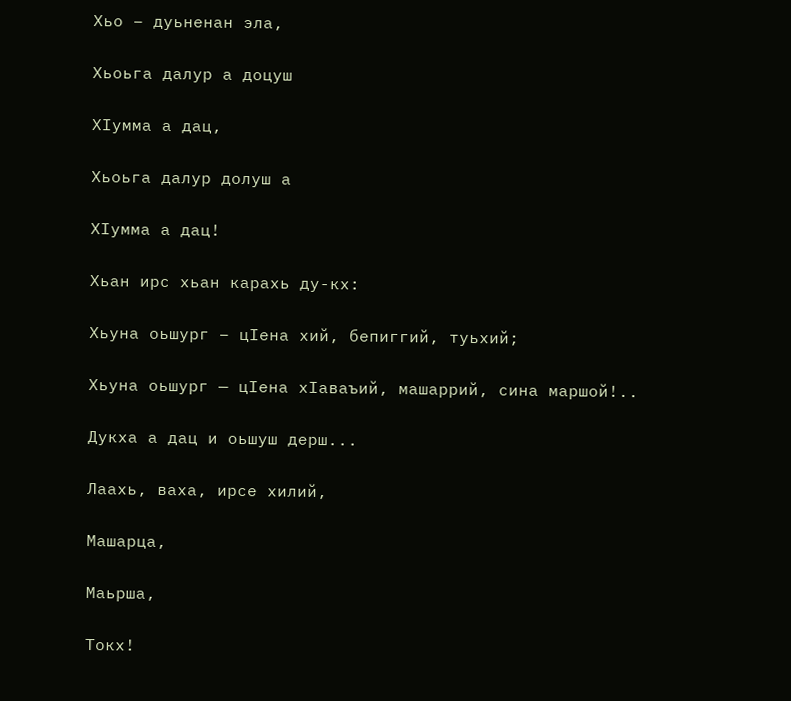Хьо – дуьненан эла,

Хьоьга далур а доцуш

ХIумма а дац,

Хьоьга далур долуш а

ХIумма а дац!

Хьан ирс хьан карахь ду-кх:

Хьуна оьшург – цIена хий, бепиггий, туьхий;

Хьуна оьшург — цIена хIаваъий, машаррий, сина маршой!..

Дукха а дац и оьшуш дерш...

Лаахь, ваха, ирсе хилий,

Машарца,

Маьрша,

Токх!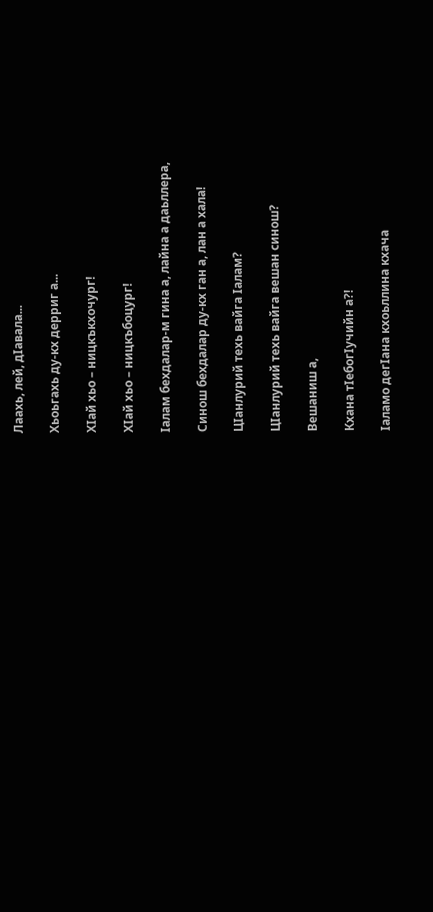Лаахь, лей, дIавала...

Хьоьгахь ду-кх дерриг а...

ХIай хьо – ницкъкхочург!

ХIай хьо – ницкъбоцург!

Iалам бехдалар-м гина а, лайна а даьллера,

Синош бехдалар ду-кх ган а, лан а хала!

ЦIанлурий техь вайга Iалам?

ЦIанлурий техь вайга вешан синош?

Вешаниш а,

Кхана тIебогIучийн а?!

Iаламо дегIана кхоьллина кхача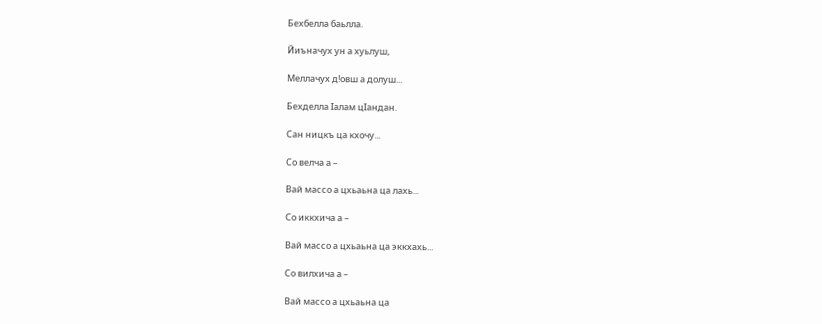Бехбелла баьлла.

Йиъначух ун а хуьлуш,

Меллачух д!овш а долуш...

Бехделла Iалам цIандан.

Сан ницкъ ца кхочу...

Со велча а –

Вай массо а цхьаьна ца лахь...

Со иккхича а –

Вай массо а цхьаьна ца эккхахь...

Со вилхича а –

Вай массо а цхьаьна ца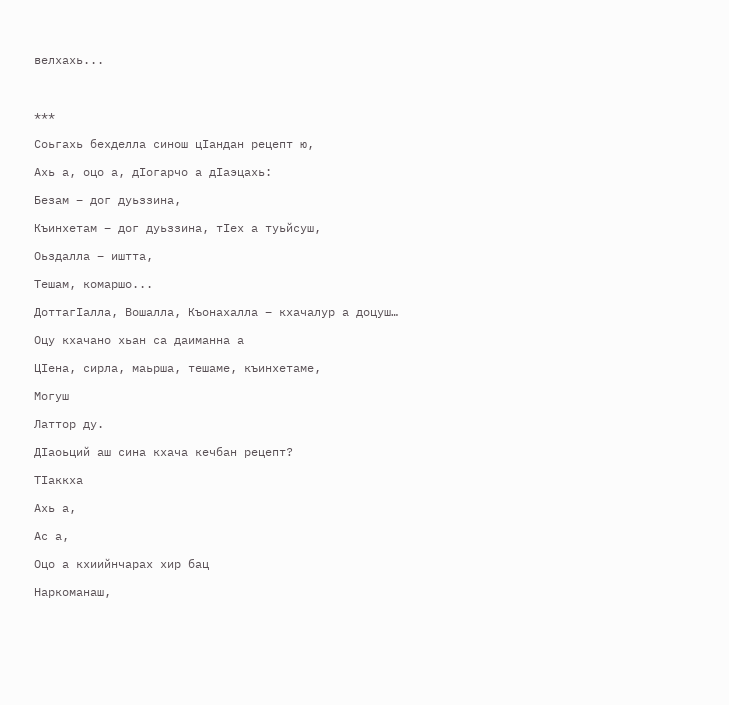велхахь...



***

Соьгахь бехделла синош цIандан рецепт ю,

Ахь а, оцо а, дIогарчо а дIаэцахь:

Безам – дог дуьззина,

Къинхетам – дог дуьззина, тIех а туьйсуш,

Оьздалла – иштта,

Тешам, комаршо...

ДоттагIалла, Вошалла, Къонахалла – кхачалур а доцуш…

Оцу кхачано хьан са даиманна а

ЦIена, сирла, маьрша, тешаме, къинхетаме,

Могуш

Латтор ду.

ДIаоьций аш сина кхача кечбан рецепт?

ТIаккха

Ахь а,

Ас а,

Оцо а кхиийнчарах хир бац

Наркоманаш,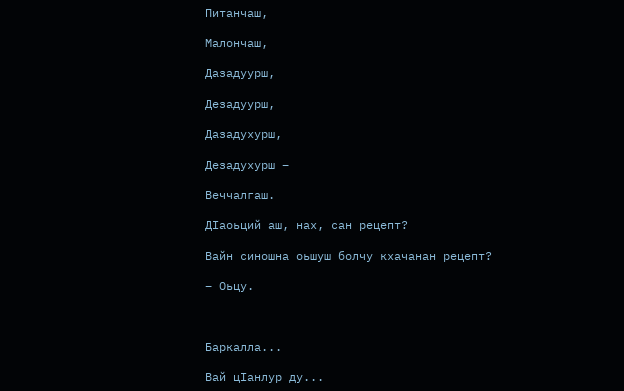Питанчаш,

Малончаш,

Дазадуурш,

Дезадуурш,

Дазадухурш,

Дезадухурш –

Веччалгаш.

ДIаоьций аш, нах, сан рецепт?

Вайн синошна оьшуш болчу кхачанан рецепт?

– Оьцу.



Баркалла...

Вай цIанлур ду...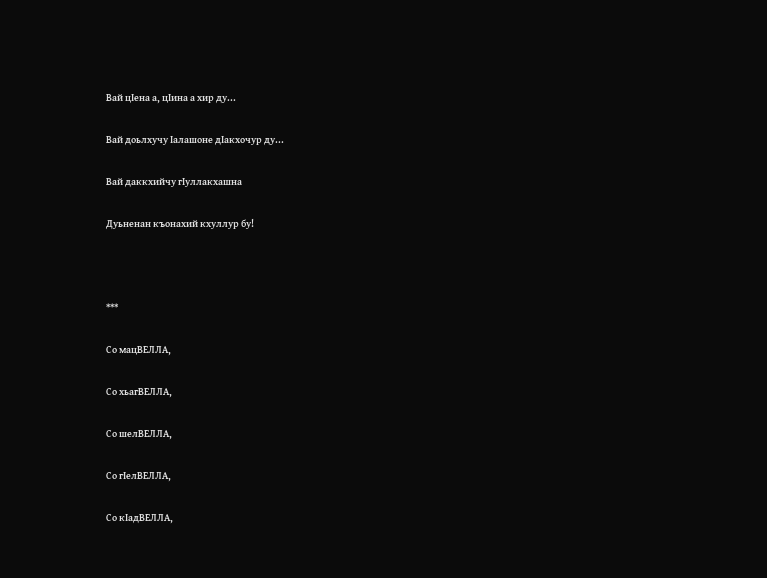Вай цIена а, цIина а хир ду...

Вай доьлхучу Iалашоне дIакхочур ду...

Вай даккхийчу гIуллакхашна

Дуьненан къонахий кхуллур бу!



***

Со мацВЕЛЛА,

Со хьагВЕЛЛА,

Со шелВЕЛЛА,

Со гIелВЕЛЛА,

Со кIадВЕЛЛА,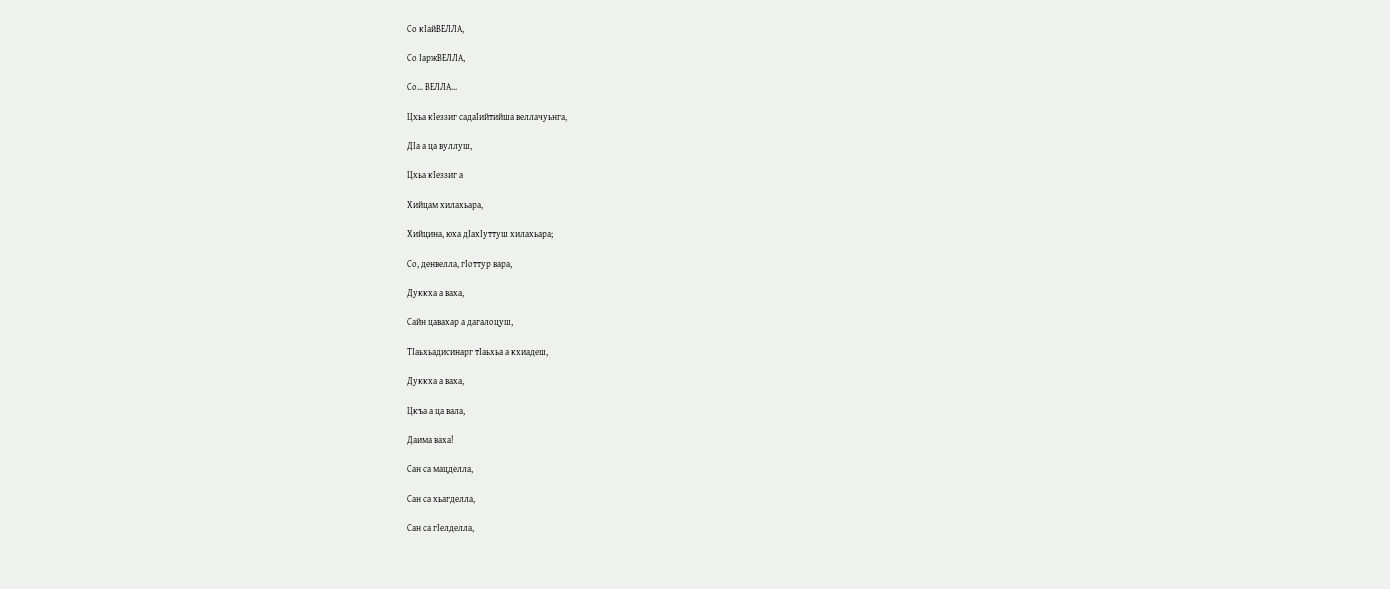Со кIайВЕЛЛА,

Со IаржВЕЛЛА,

Со... ВЕЛЛА...

Цхьа кIеззиг садаIийтийша веллачуьнга,

ДIа а ца вуллуш,

Цхьа кIеззиг а

Хийцам хилахьара,

Хийцина, юха дIахIуттуш хилахьара;

Со, денвелла, гIоттур вара,

Дуккха а ваха,

Сайн цавахар а дагалоцуш,

ТIаьхьадисинарг тIаьхьа а кхиадеш,

Дуккха а ваха,

Цкъа а ца вала,

Даима ваха!

Сан са мацделла,

Сан са хьагделла,

Сан са гIелделла,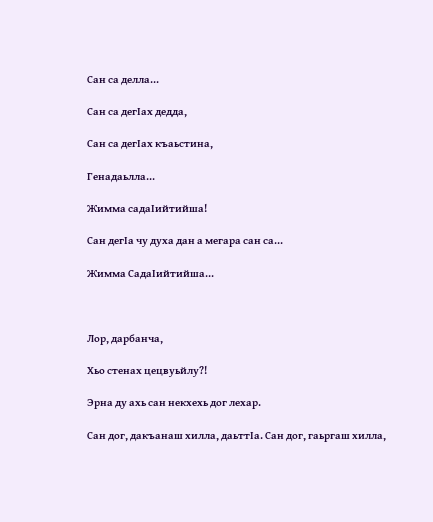Сан са делла...

Сан са дегIах дедда,

Сан са дегIах къаьстина,

Генадаьлла...

Жимма садаIийтийша!

Сан дегIа чу духа дан а мегара сан са...

Жимма СадаIийтийша...



Лор, дарбанча,

Хьо стенах цецвуьйлу?!

Эрна ду ахь сан некхехь дог лехар.

Сан дог, дакъанаш хилла, даьттIа. Сан дог, гаьргаш хилла,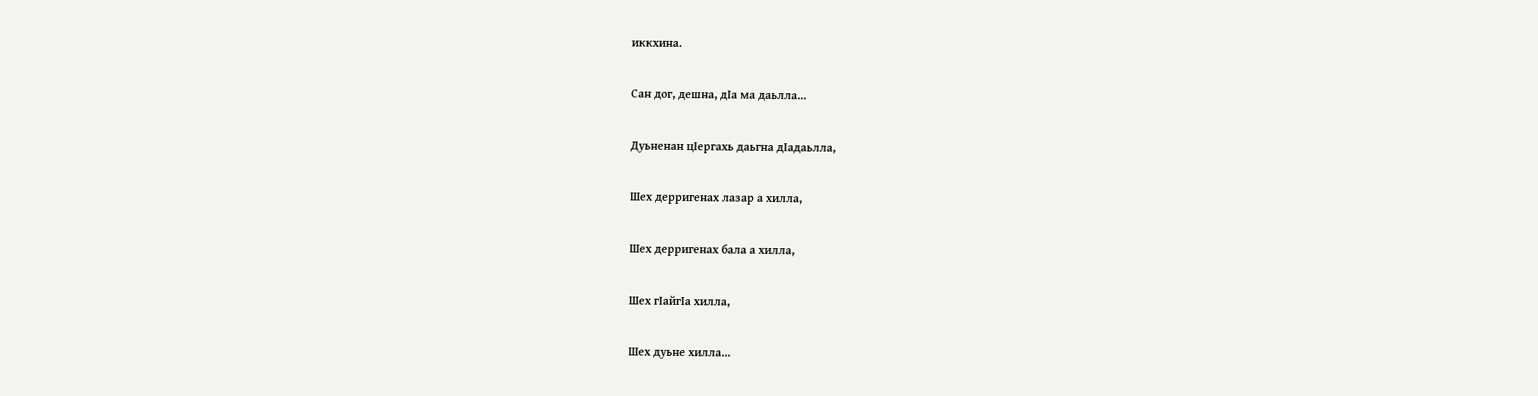иккхина.

Сан дог, дешна, дIа ма даьлла...

Дуьненан цIергахь даьгна дIадаьлла,

Шех дерригенах лазар а хилла,

Шех дерригенах бала а хилла,

Шех гIайгIа хилла,

Шех дуьне хилла...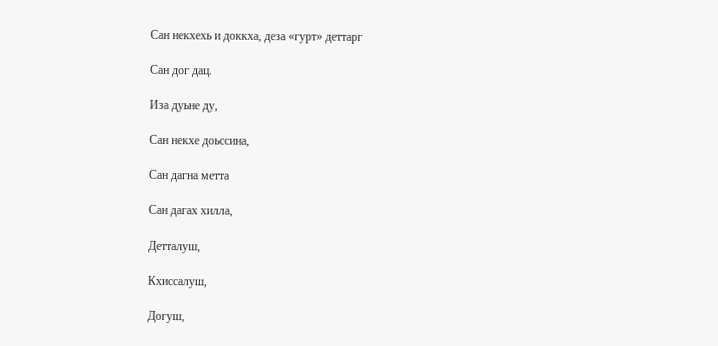Сан некхехь и доккха, деза «гурт» деттарг

Сан дог дац.

Иза дуьне ду,

Сан некхе доьссина,

Сан дагна метта

Сан дагах хилла,

Детталуш,

Кхиссалуш,

Догуш,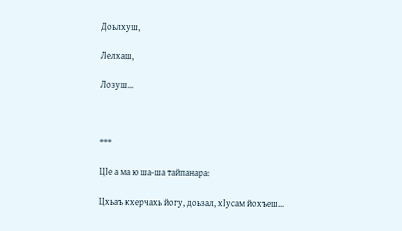Доьлхуш,

Лелхаш,

Лозуш...



***

ЦIе а ма ю ша-ша тайпанара:

Цхьаъ кхерчахь йогу, доьзал, хIусам йохъеш...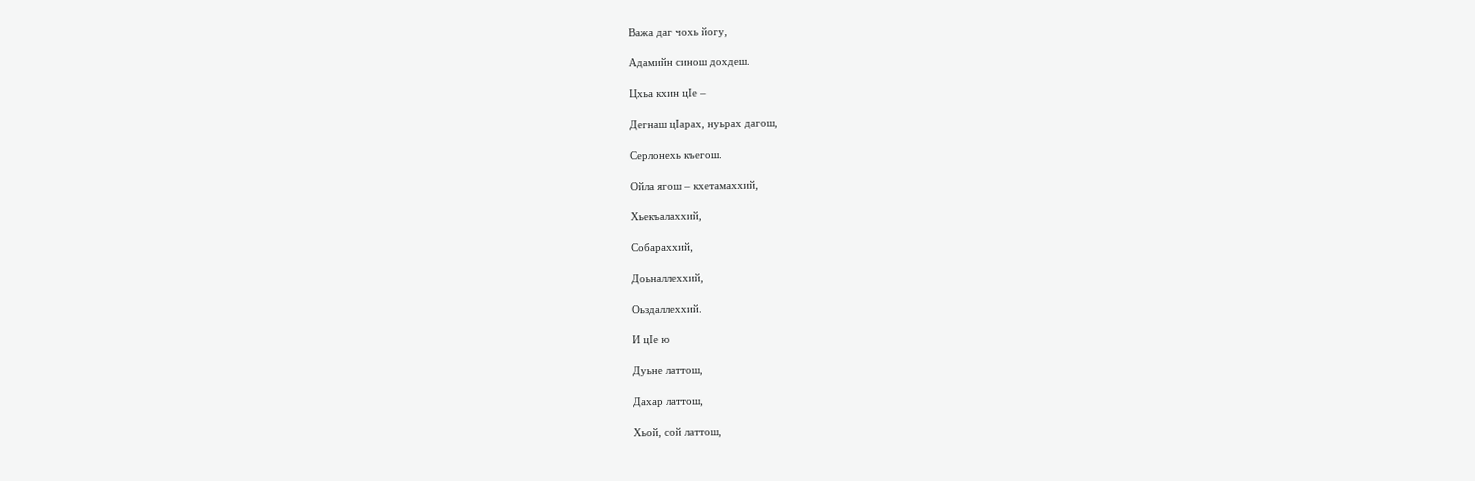Важа даг чохь йогу,

Адамийн синош дохдеш.

Цхьа кхин цIе –

Дегнаш цIарах, нуьрах дагош,

Серлонехь къегош.

Ойла ягош – кхетамаххий,

Хьекъалаххий,

Собараххий,

Доьналлеххий,

Оьздаллеххий.

И цIе ю

Дуьне латтош,

Дахар латтош,

Хьой, сой латтош,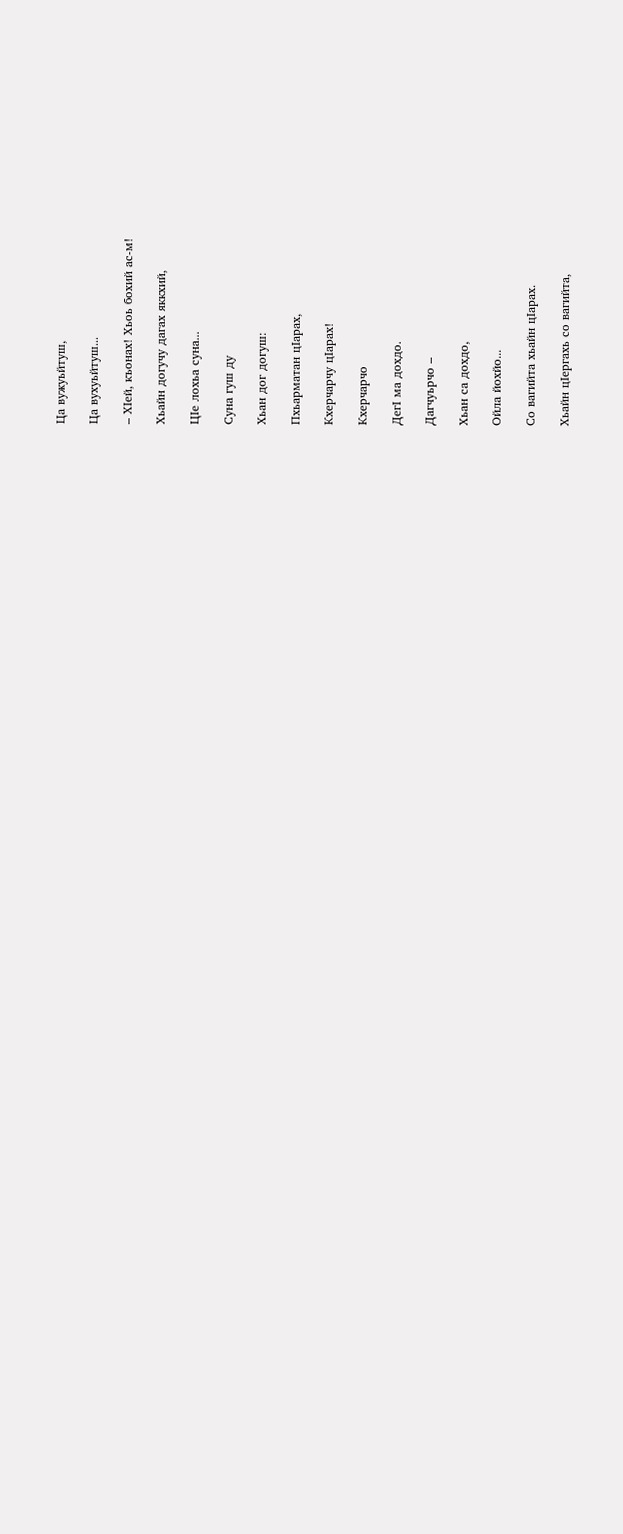Ца вужуьйтуш,

Ца вухуьйтуш...

– ХIей, къонах! Хьоь бохий ас-м!

Хьайн догучу дагах яккхий,

ЦIе лохьа суна...

Суна гуш ду

Хьан дог догуш:

Пхьарматан цIарах,

Кхерчарчу цIарах!

Кхерчарчо

ДегI ма дохдо.

Дагчуьрчо –

Хьан са дохдо,

Ойла йохйо...

Со вагийта хьайн цIарах.

Хьайн цIергахь со вагийта,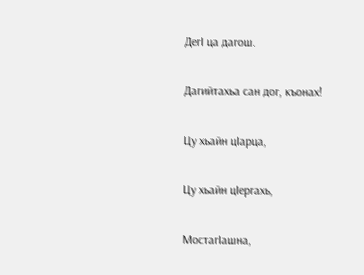ДегI ца дагош.

Дагийтахьа сан дог, къонах!

Цу хьайн цIарца,

Цу хьайн цIергахь,

МостагIашна,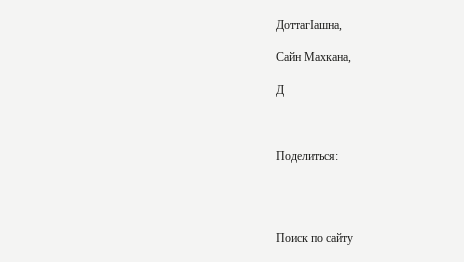ДоттагIашна,

Сайн Махкана,

Д



Поделиться:




Поиск по сайту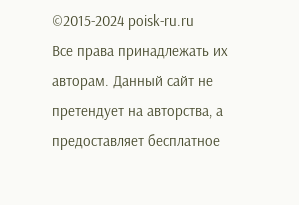©2015-2024 poisk-ru.ru
Все права принадлежать их авторам. Данный сайт не претендует на авторства, а предоставляет бесплатное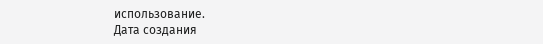использование.
Дата создания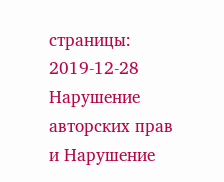страницы: 2019-12-28 Нарушение авторских прав и Нарушение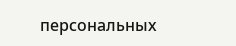персональных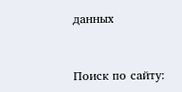данных


Поиск по сайту: